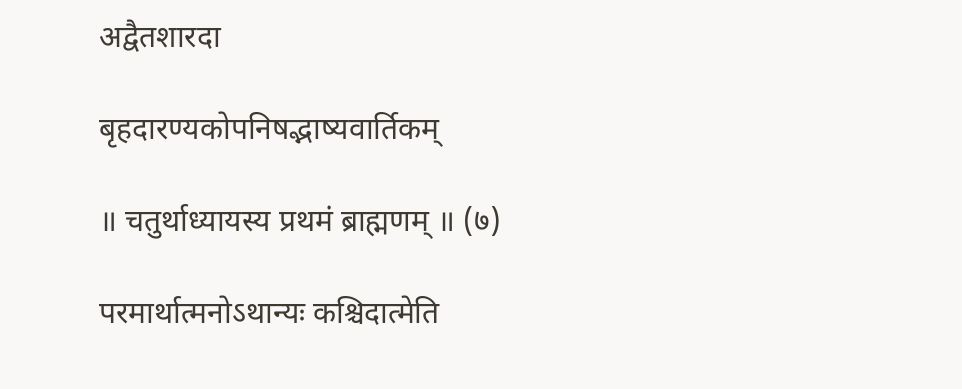अद्वैतशारदा

बृहदारण्यकोपनिषद्भाष्यवार्तिकम्

॥ चतुर्थाध्यायस्य प्रथमं ब्राह्मणम् ॥ (७)

परमार्थात्मनोऽथान्यः कश्चिदात्मेति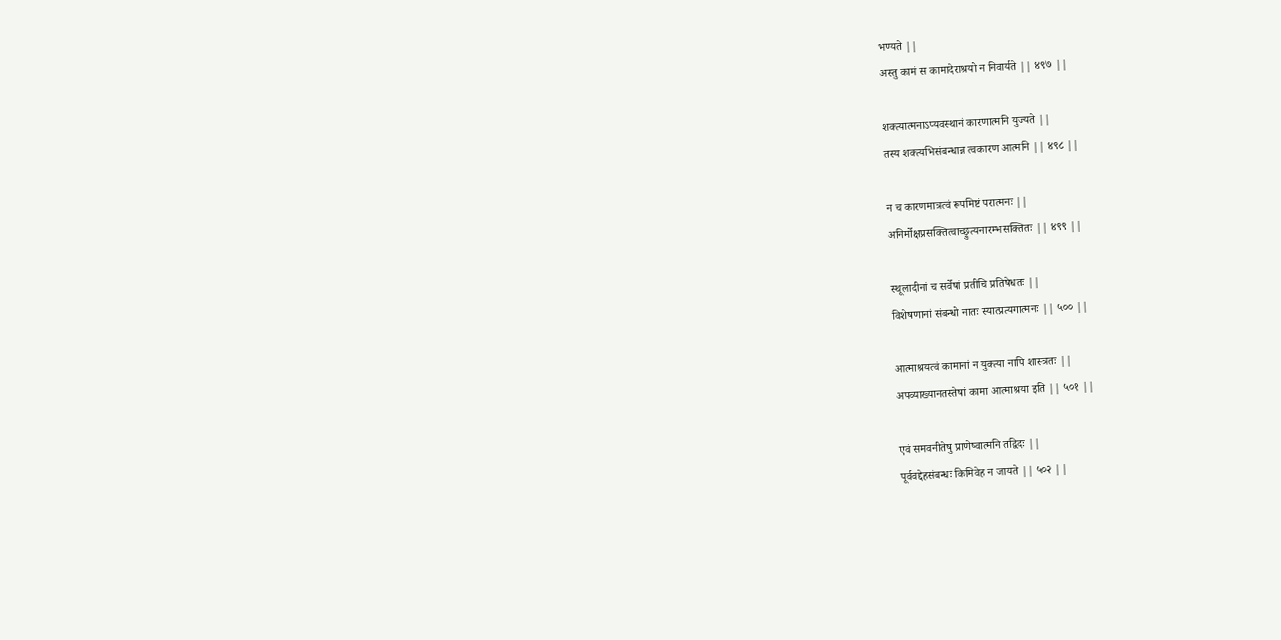भण्यते ||
अस्तु कामं स कामादेराश्रयो न निवार्यते || ४९७ ||

शक्त्यात्मनाऽप्यवस्थानं कारणात्मनि युज्यते ||
तस्य शक्त्यभिसंबन्धान्न त्वकारण आत्मनि || ४९८ ||

न च कारणमात्रत्वं रूपमिष्टं परात्मनः ||
अनिर्मोक्षप्रसक्तित्वाच्छ्रुत्यनारम्भसक्तितः || ४९९ ||

स्थूलादीनां च सर्वेषां प्रतीचि प्रतिषेधतः ||
विशेषणानां संबन्धो नातः स्यात्प्रत्यगात्मनः || ५०० ||

आत्माश्रयत्वं कामानां न युक्त्या नापि शास्त्रतः ||
अपव्याख्यानतस्तेषां कामा आत्माश्रया इति || ५०१ ||

एवं समवनीतेषु प्राणेष्वात्मनि तद्विदः ||
पूर्ववद्देहसंबन्धः किमिवेह न जायते || ५०२ ||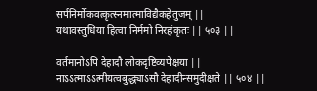सर्पनिर्मोकवत्कृत्स्नमात्माविद्यैकहेतुजम् ||
यथावस्तुधिया हित्वा निर्ममो निरहंकृतः || ५०३ ||

वर्तमानोऽपि देहादौ लोकदृष्टिव्यपेक्षया ||
नाऽऽत्माऽऽत्मीयत्वबुद्ध्याऽसौ देहादीन्समुदीक्षते || ५०४ ||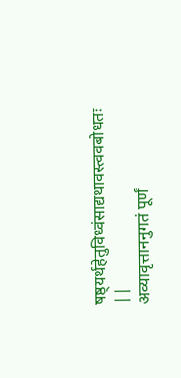षष्ठ्यर्थहेतुविध्वंसाद्यथावस्त्ववबोधतः ||
अव्यावृत्ताननुगतं पूर्णं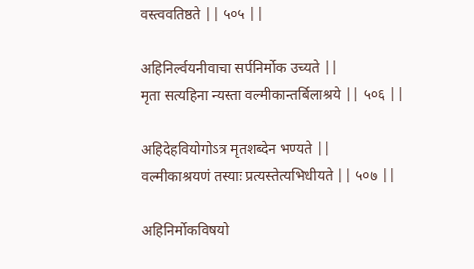वस्त्ववतिष्ठते || ५०५ ||

अहिनिर्ल्वयनीवाचा सर्पनिर्मोक उच्यते ||
मृता सत्यहिना न्यस्ता वल्मीकान्तर्बिलाश्रये || ५०६ ||

अहिदेहवियोगोऽत्र मृतशब्देन भण्यते ||
वल्मीकाश्रयणं तस्याः प्रत्यस्तेत्यभिधीयते || ५०७ ||

अहिनिर्मोकविषयो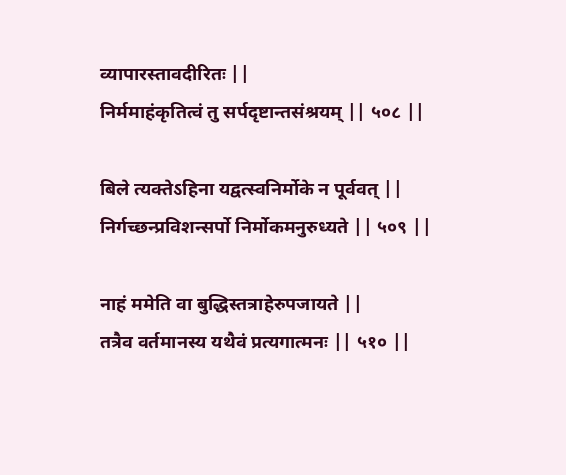व्यापारस्तावदीरितः ||
निर्ममाहंकृतित्वं तु सर्पदृष्टान्तसंश्रयम् || ५०८ ||

बिले त्यक्तेऽहिना यद्वत्स्वनिर्मोके न पूर्ववत् ||
निर्गच्छन्प्रविशन्सर्पो निर्मोकमनुरुध्यते || ५०९ ||

नाहं ममेति वा बुद्धिस्तत्राहेरुपजायते ||
तत्रैव वर्तमानस्य यथैवं प्रत्यगात्मनः || ५१० ||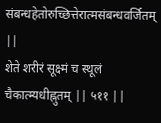संबन्धहेतोरुच्छित्तेरात्मसंबन्धवर्जितम् ||
शेते शरीरं सूक्ष्मं च स्थूलं चैकात्म्यधीह्नुतम् || ५११ ||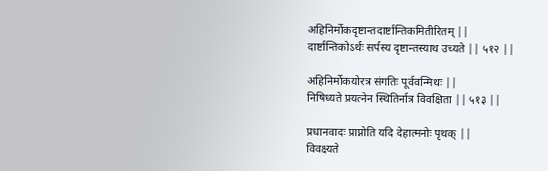अहिनिर्मोकदृष्टान्तदार्ष्टान्तिकमितीरितम् ||
दार्ष्टान्तिकोऽर्थः सर्पस्य दृष्टान्तस्याथ उच्यते || ५१२ ||

अहिनिर्मोकयोरत्र संगतिः पूर्ववन्मिथः ||
निषिध्यते प्रयत्नेन स्थितिर्नात्र विवक्षिता || ५१३ ||

प्रधानवादः प्राप्नोति यदि देहात्मनोः पृथक् ||
विवक्ष्यते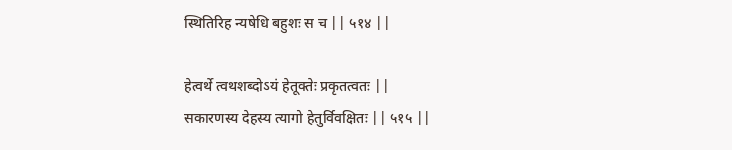स्थितिरिह न्यषेधि बहुशः स च || ५१४ ||

हेत्वर्थे त्वथशब्दोऽयं हेतूक्तेः प्रकृतत्वतः ||
सकारणस्य देहस्य त्यागो हेतुर्विवक्षितः || ५१५ ||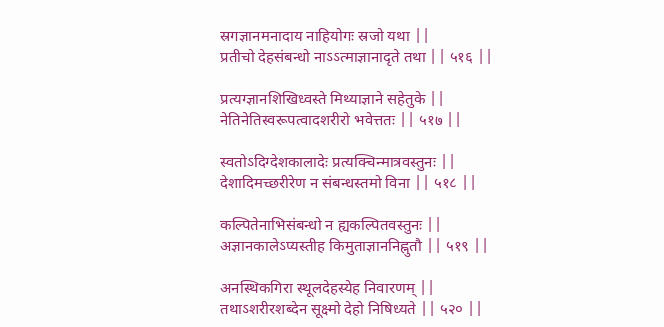स्रगज्ञानमनादाय नाहियोगः स्रजो यथा ||
प्रतीचो देहसंबन्धो नाऽऽत्माज्ञानादृते तथा || ५१६ ||

प्रत्यग्ज्ञानशिखिध्वस्ते मिथ्याज्ञाने सहेतुके ||
नेतिनेतिस्वरूपत्वादशरीरो भवेत्ततः || ५१७ ||

स्वतोऽदिग्देशकालादेः प्रत्यक्चिन्मात्रवस्तुनः ||
देशादिमच्छरीरेण न संबन्धस्तमो विना || ५१८ ||

कल्पितेनाभिसंबन्धो न ह्यकल्पितवस्तुनः ||
अज्ञानकालेऽप्यस्तीह किमुताज्ञाननिह्नुतौ || ५१९ ||

अनस्थिकगिरा स्थूलदेहस्येह निवारणम् ||
तथाऽशरीरशब्देन सूक्ष्मो देहो निषिध्यते || ५२० ||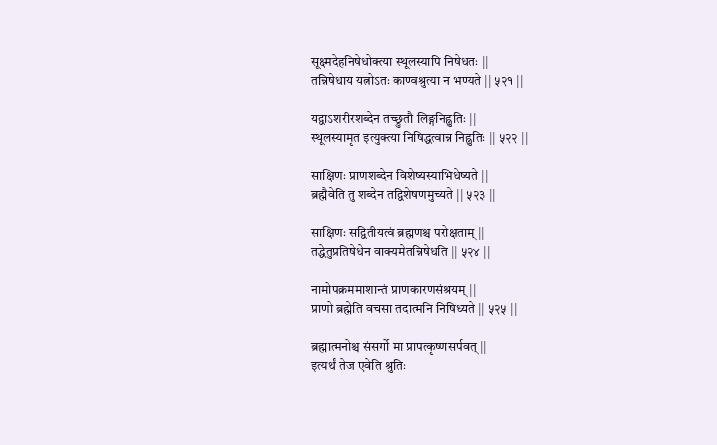सूक्ष्मदेहनिषेधोक्त्या स्थूलस्यापि निषेधतः ||
तन्निषेधाय यत्नोऽतः काण्वश्रुत्या न भण्यते || ५२१ ||

यद्वाऽशरीरशब्देन तच्छ्रुतौ लिङ्गनिह्नुतिः ||
स्थूलस्यामृत इत्युक्त्या निषिद्धत्वान्न निह्नुतिः || ५२२ ||

साक्षिणः प्राणशब्देन विशेष्यस्याभिधेष्यते ||
ब्रह्मैवेति तु शब्देन तद्विशेषणमुच्यते || ५२३ ||

साक्षिणः सद्वितीयत्वं ब्रह्मणश्च परोक्षताम् ||
तद्धेतुप्रतिषेधेन वाक्यमेतन्निषेधति || ५२४ ||

नामोपक्रममाशान्तं प्राणकारणसंश्रयम् ||
प्राणो ब्रह्मेति वचसा तदात्मनि निषिध्यते || ५२५ ||

ब्रह्मात्मनोश्च संसर्गो मा प्रापत्कृष्णसर्पवत् ||
इत्यर्थं तेज एवेति श्रुतिः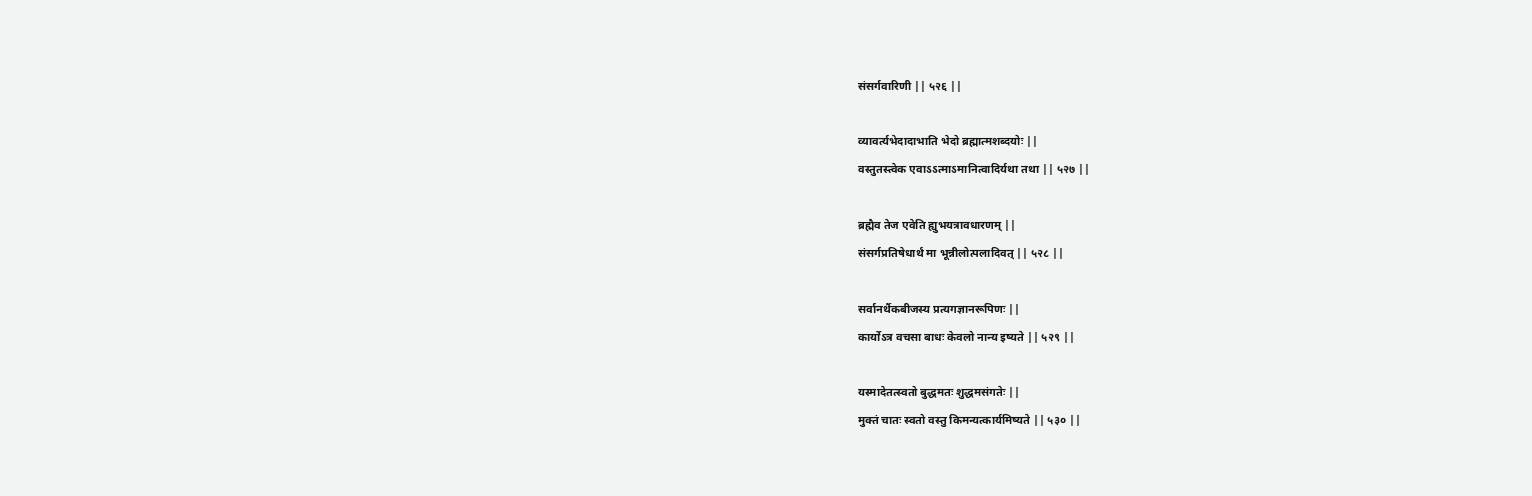संसर्गवारिणी || ५२६ ||

व्यावर्त्यभेदादाभाति भेदो ब्रह्मात्मशब्दयोः ||
वस्तुतस्त्वेक एवाऽऽत्माऽमानित्वादिर्यथा तथा || ५२७ ||

ब्रह्मैव तेज एवेति ह्युभयत्रावधारणम् ||
संसर्गप्रतिषेधार्थं मा भून्नीलोत्पलादिवत् || ५२८ ||

सर्वानर्थैकबीजस्य प्रत्यगज्ञानरूपिणः ||
कार्योऽत्र वचसा बाधः केवलो नान्य इष्यते || ५२९ ||

यस्मादेतत्स्वतो बुद्धमतः शुद्धमसंगतेः ||
मुक्तं चातः स्वतो वस्तु किमन्यत्कार्यमिष्यते || ५३० ||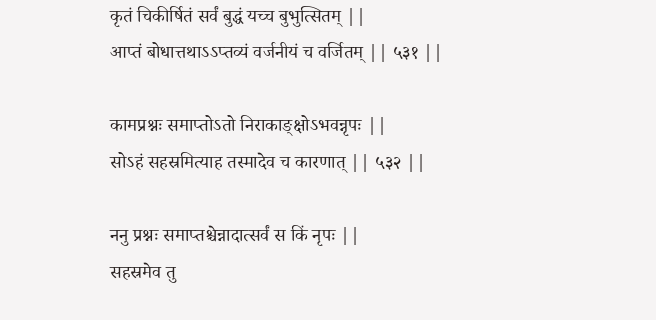कृतं चिकीर्षितं सर्वं बुद्धं यच्च बुभुत्सितम् ||
आप्तं बोधात्तथाऽऽप्तव्यं वर्जनीयं च वर्जितम् || ५३१ ||

कामप्रश्नः समाप्तोऽतो निराकाङ्क्षोऽभवन्नृपः ||
सोऽहं सहस्रमित्याह तस्मादेव च कारणात् || ५३२ ||

ननु प्रश्नः समाप्तश्चेन्नादात्सर्वं स किं नृपः ||
सहस्रमेव तु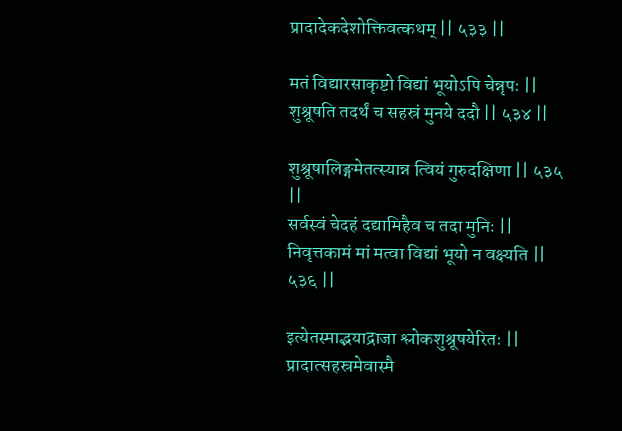प्रादादेकदेशोक्तिवत्कथम् || ५३३ ||

मतं विद्यारसाकृष्टो विद्यां भूयोऽपि चेन्नृपः ||
शुश्रूषति तदर्थं च सहस्रं मुनये ददौ || ५३४ ||

शुश्रूषालिङ्गमेतत्स्यान्न त्वियं गुरुदक्षिणा || ५३५ ||
सर्वस्वं चेदहं दद्यामिहैव च तदा मुनिः ||
निवृत्तकामं मां मत्वा विद्यां भूयो न वक्ष्यति || ५३६ ||

इत्येतस्माद्भयाद्राजा श्लोकशुश्रूषयेरितः ||
प्रादात्सहस्रमेवास्मै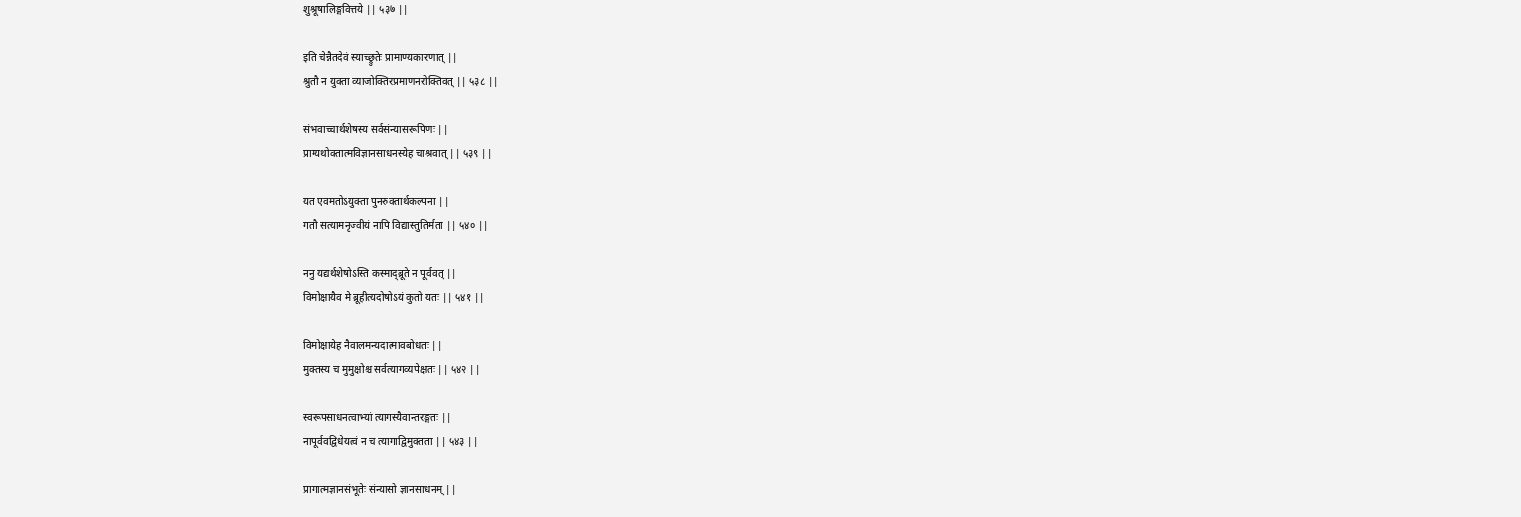शुश्रूषालिङ्गवित्तये || ५३७ ||

इति चेन्नैतदेवं स्याच्छ्रुतेः प्रामाण्यकारणात् ||
श्रुतौ न युक्ता व्याजोक्तिरप्रमाणनरोक्तिवत् || ५३८ ||

संभवाच्चार्थशेषस्य सर्वसंन्यासरूपिणः ||
प्राग्यथोक्तात्मविज्ञानसाधनस्येह चाश्रवात् || ५३९ ||

यत एवमतोऽयुक्ता पुनरुक्तार्थकल्पना ||
गतौ सत्यामनृज्वीयं नापि विद्यास्तुतिर्मता || ५४० ||

ननु यद्यर्थशेषोऽस्ति कस्माद्ब्रूते न पूर्ववत् ||
विमोक्षायैव मे ब्रूहीत्यदोषोऽयं कुतो यतः || ५४१ ||

विमोक्षायेह नैवालमन्यदात्मावबोधतः ||
मुक्तस्य च मुमुक्षोश्च सर्वत्यागव्यपेक्षतः || ५४२ ||

स्वरूपसाधनत्वाभ्यां त्यागस्यैवान्तरङ्गतः ||
नापूर्ववद्विधेयत्वं न च त्यागाद्विमुक्तता || ५४३ ||

प्रागात्मज्ञानसंभूतेः संन्यासो ज्ञानसाधनम् ||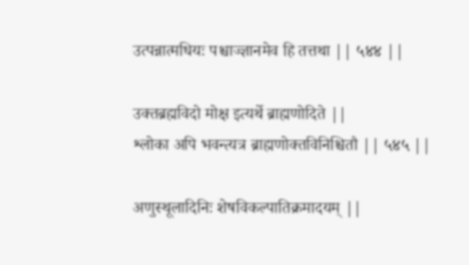उत्पन्नात्मधियः पश्चाज्ज्ञानमेव हि तत्तथा || ५४४ ||

उक्तब्रह्मविदो मोक्ष इत्यर्थे ब्राह्मणोदिते ||
श्लोका अपि भवन्त्यत्र ब्राह्मणोक्तविनिश्चितौ || ५४५ ||

अणुस्थूलादिनिः शेषविकल्पातिक्रमादयम् ||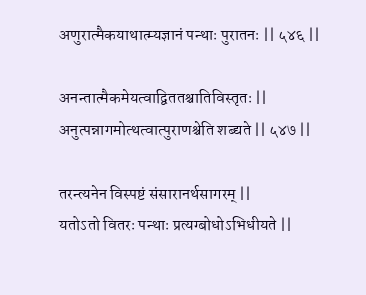अणुरात्मैकयाथात्म्यज्ञानं पन्थाः पुरातनः || ५४६ ||

अनन्तात्मैकमेयत्वाद्विततश्चातिविस्तृतः ||
अनुत्पन्नागमोत्थत्वात्पुराणश्चेति शब्द्यते || ५४७ ||

तरन्त्यनेन विस्पष्टं संसारानर्थसागरम् ||
यतोऽतो वितरः पन्थाः प्रत्यग्बोधोऽभिधीयते ||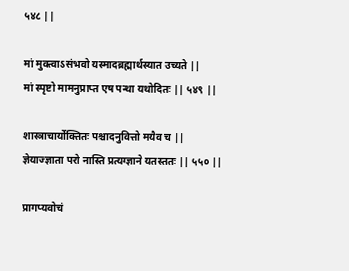५४८ ||

मां मुक्त्वाऽसंभवो यस्मादब्रह्मार्थस्यात उच्यते ||
मां स्पृष्टो मामनुप्राप्त एष पन्था यथोदितः || ५४९ ||

शास्त्राचार्योक्तितः पश्चादनुवित्तो मयैव च ||
ज्ञेयाज्ज्ञाता परो नास्ति प्रत्यग्ज्ञाने यतस्ततः || ५५० ||

प्रागप्यवोचं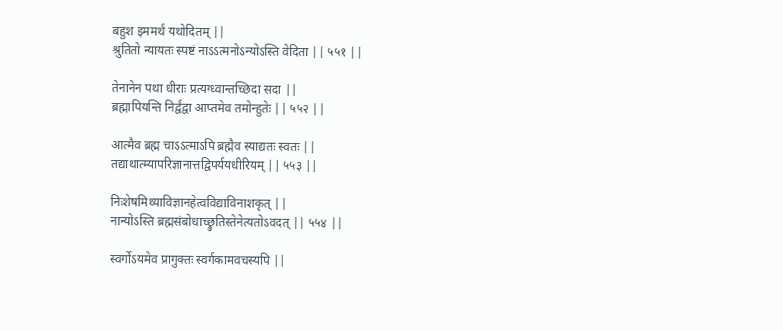बहुश इममर्थं यथोदितम् ||
श्रुतितो न्यायतः स्पष्टं नाऽऽत्मनोऽन्योऽस्ति वेदिता || ५५१ ||

तेनानेन पथा धीराः प्रत्यग्ध्वान्तच्छिदा सदा ||
ब्रह्मापियन्ति निर्द्वंद्वा आप्तमेव तमोन्हुतेः || ५५२ ||

आत्मैव ब्रह्म चाऽऽत्माऽपि ब्रह्मैव स्याद्यतः स्वतः ||
तद्याथात्म्यापरिज्ञानात्तद्विपर्ययधीरियम् || ५५३ ||

निःशेषमिथ्याविज्ञानहेत्वविद्याविनाशकृत् ||
नान्योऽस्ति ब्रह्मसंबोधाच्छ्रुतिस्तेनेत्यतोऽवदत् || ५५४ ||

स्वर्गोऽयमेव प्रागुक्तः स्वर्गकामवचस्यपि ||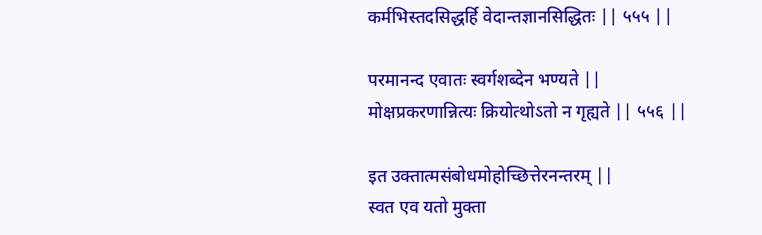कर्मभिस्तदसिद्धर्हि वेदान्तज्ञानसिद्धितः || ५५५ ||

परमानन्द एवातः स्वर्गशब्देन भण्यते ||
मोक्षप्रकरणान्नित्यः क्रियोत्थोऽतो न गृह्यते || ५५६ ||

इत उक्तात्मसंबोधमोहोच्छित्तेरनन्तरम् ||
स्वत एव यतो मुक्ता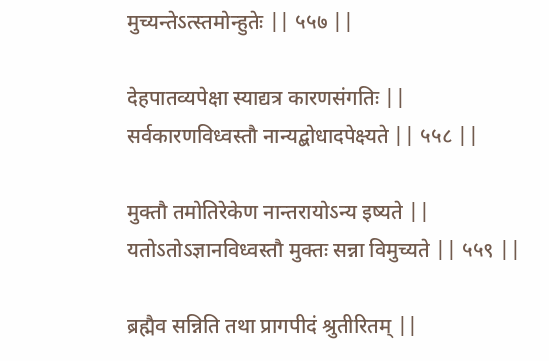मुच्यन्तेऽत्स्तमोन्हुतेः || ५५७ ||

देहपातव्यपेक्षा स्याद्यत्र कारणसंगतिः ||
सर्वकारणविध्वस्तौ नान्यद्बोधादपेक्ष्यते || ५५८ ||

मुक्तौ तमोतिरेकेण नान्तरायोऽन्य इष्यते ||
यतोऽतोऽज्ञानविध्वस्तौ मुक्तः सन्ना विमुच्यते || ५५९ ||

ब्रह्मैव सन्निति तथा प्रागपीदं श्रुतीरितम् ||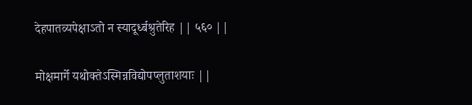देहपातव्यपेक्षाऽतो न स्यादूर्ध्बश्रुतेरिह || ५६० ||

मोक्षमार्गे यथोक्तेऽस्मिन्नविद्योपप्लुताशयाः ||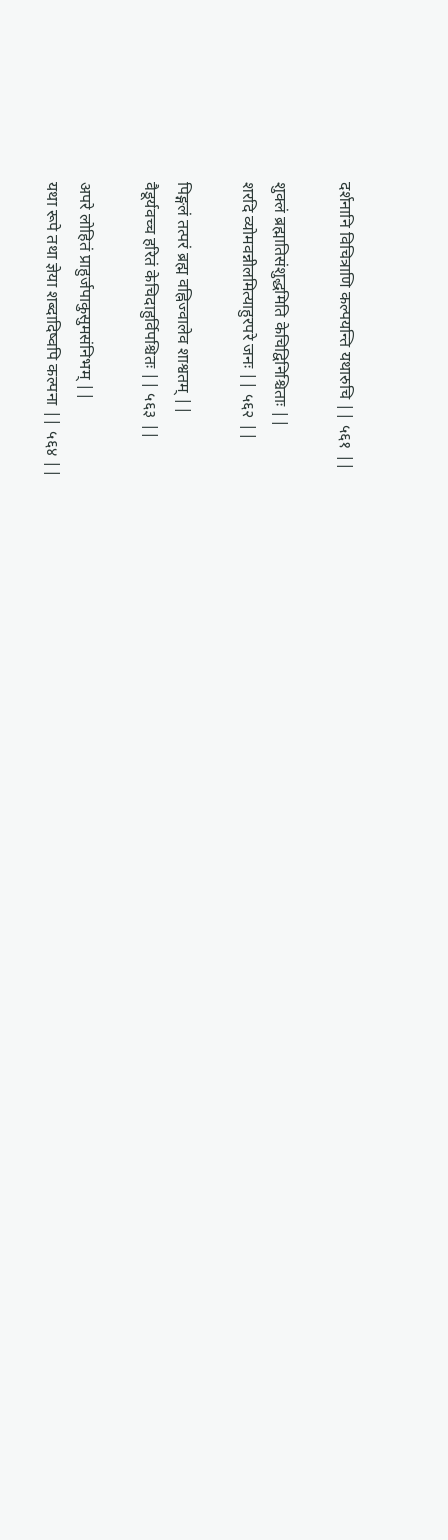दर्शनानि विचित्राणि कल्पयन्ति यथारुचि || ५६१ ||

शुक्लं ब्रह्मातिसंशुद्धमिति केचिद्विनिश्चिताः ||
शरदि व्योमवन्नीलमित्याहुरपरे जनः || ५६२ ||

पिङ्गलं तत्परं ब्रह्म वह्निज्वालेव शाश्वतम् ||
वैडूर्यवच्च हरितं केचिदाहुर्विपश्चितः || ५६३ ||

अपरे लोहितं प्राहुर्जपाकुसुमसंनिभम् ||
यथा रूपे तथा ज्ञेया शब्दादिष्वपि कल्पना || ५६४ ||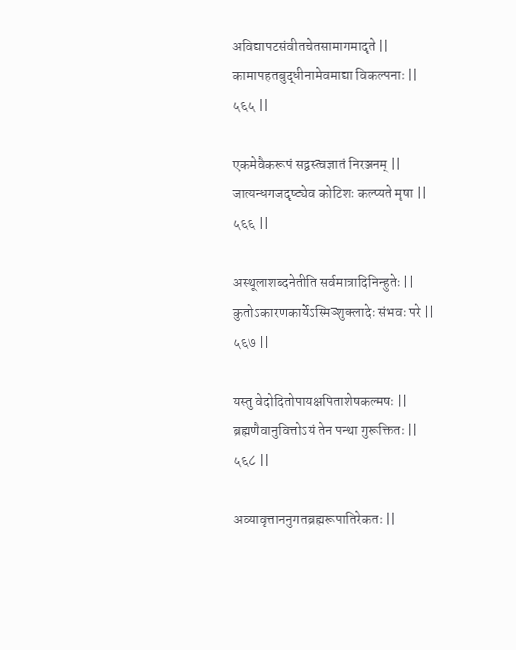अविद्यापटसंवीतचेतसामागमादृते ||
कामापहतबुद्धीनामेवमाद्या विकल्पनाः || ५६५ ||

एकमेवैकरूपं सद्वस्त्वज्ञातं निरञ्जनम् ||
जात्यन्धगजदृष्ट्येव कोटिशः कल्प्यते मृषा || ५६६ ||

अस्थूलाशब्दनेतीति सर्वमात्रादिनिन्हुतेः ||
कुतोऽकारणकार्येऽस्मिञ्शुक्लादेः संभवः परे || ५६७ ||

यस्तु वेदोदितोपायक्षपिताशेषकल्मषः ||
ब्रह्मणैवानुवित्तोऽयं तेन पन्था गुरूक्तितः || ५६८ ||

अव्यावृत्ताननुगतब्रह्मरूपातिरेकतः ||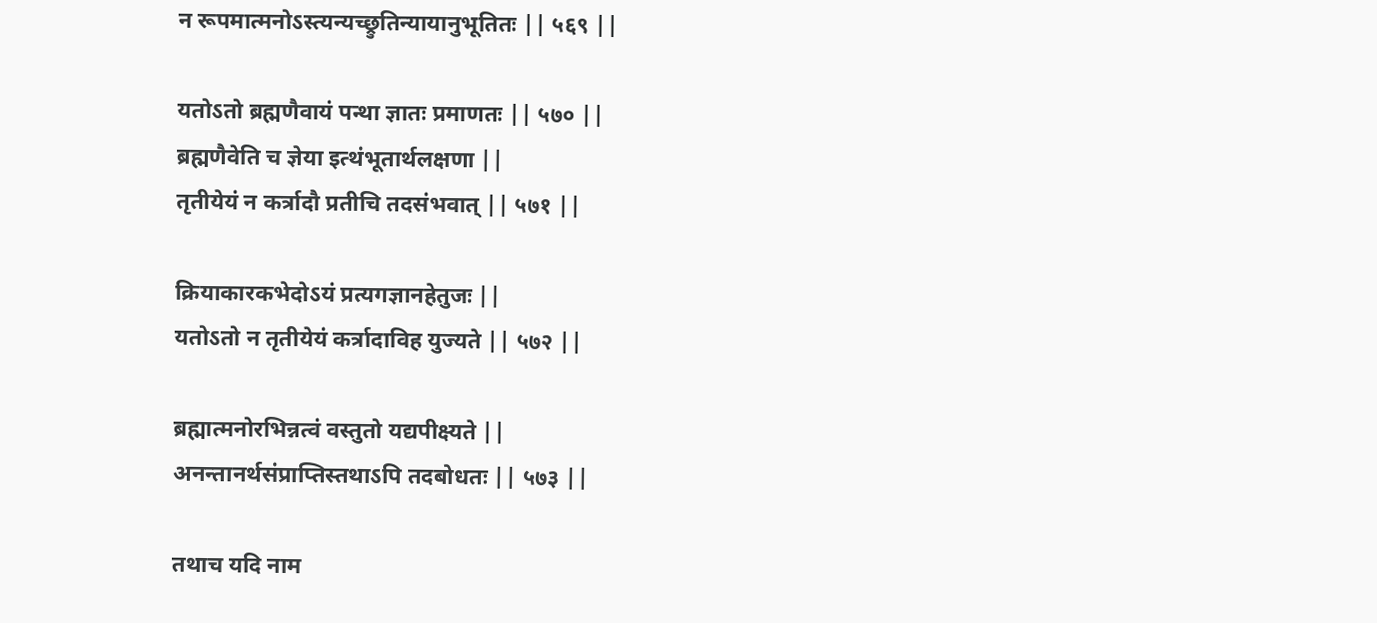न रूपमात्मनोऽस्त्यन्यच्छ्रुतिन्यायानुभूतितः || ५६९ ||

यतोऽतो ब्रह्मणैवायं पन्था ज्ञातः प्रमाणतः || ५७० ||
ब्रह्मणैवेति च ज्ञेया इत्थंभूतार्थलक्षणा ||
तृतीयेयं न कर्त्रादौ प्रतीचि तदसंभवात् || ५७१ ||

क्रियाकारकभेदोऽयं प्रत्यगज्ञानहेतुजः ||
यतोऽतो न तृतीयेयं कर्त्रादाविह युज्यते || ५७२ ||

ब्रह्मात्मनोरभिन्नत्वं वस्तुतो यद्यपीक्ष्यते ||
अनन्तानर्थसंप्राप्तिस्तथाऽपि तदबोधतः || ५७३ ||

तथाच यदि नाम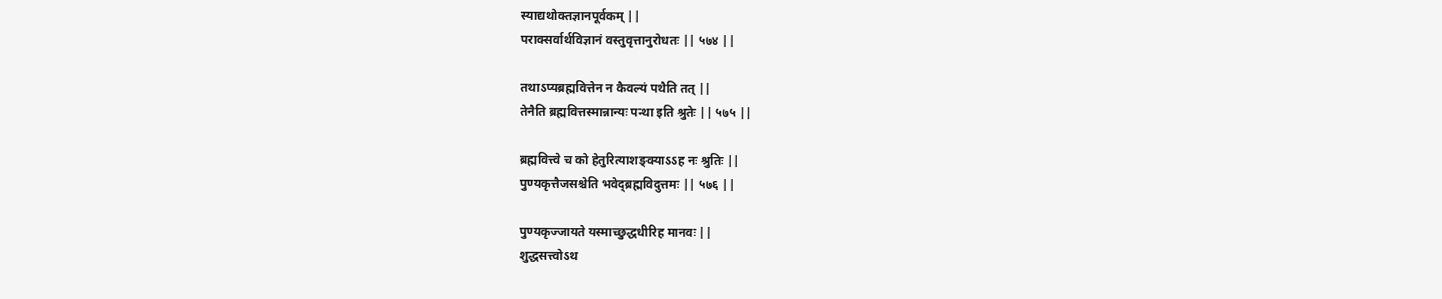स्याद्यथोक्तज्ञानपूर्वकम् ||
पराक्सर्वार्थविज्ञानं वस्तुवृत्तानुरोधतः || ५७४ ||

तथाऽप्यब्रह्मवित्तेन न कैवल्यं पथैति तत् ||
तेनैति ब्रह्मवित्तस्मान्नान्यः पन्था इति श्रुतेः || ५७५ ||

ब्रह्मवित्त्वे च को हेतुरित्याशङ्क्याऽऽह नः श्रुतिः ||
पुण्यकृत्तैजसश्चेति भवेद्ब्रह्मविदुत्तमः || ५७६ ||

पुण्यकृज्जायते यस्माच्छुद्धधीरिह मानवः ||
शुद्धसत्त्वोऽथ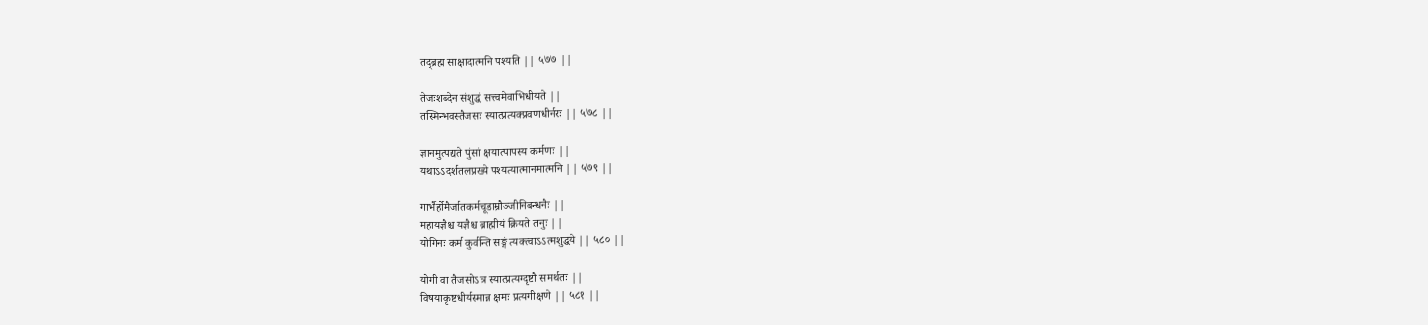तद्ब्रह्म साक्षादात्मनि पश्यति || ५७७ ||

तेजःशब्देन संशुद्धं सत्त्वमेवाभिधीयते ||
तस्मिन्भवस्तैजसः स्यात्प्रत्यक्प्रवणधीर्नरः || ५७८ ||

ज्ञानमुत्पद्यते पुंसां क्षयात्पापस्य कर्मणः ||
यथाऽऽदर्शतलप्रख्ये पश्यत्यात्मानमात्मनि || ५७९ ||

गार्भैर्होमैर्जातकर्मचूडाम्रौञ्जीनिबन्धनैः ||
महायज्ञैश्च यज्ञैश्च ब्राह्मीयं क्रियते तनुः ||
योगिनः कर्म कुर्वन्ति सङ्गं त्यक्त्वाऽऽत्मशुद्धये || ५८० ||

योगी वा तैजसोऽत्र स्यात्प्रत्यग्दृष्टौ समर्थतः ||
विषयाकृष्टधीर्यस्मान्न क्षमः प्रत्यगीक्षणे || ५८१ ||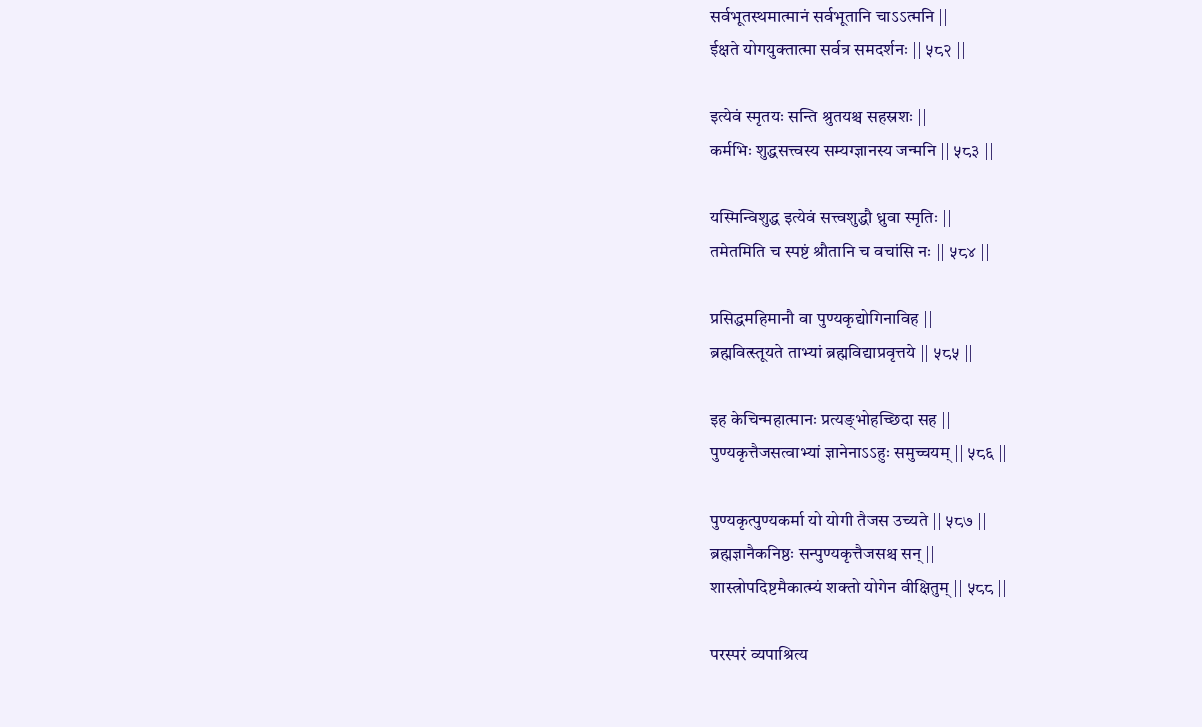सर्वभूतस्थमात्मानं सर्वभूतानि चाऽऽत्मनि ||
ईक्षते योगयुक्तात्मा सर्वत्र समदर्शनः || ५८२ ||

इत्येवं स्मृतयः सन्ति श्रुतयश्च सहस्रशः ||
कर्मभिः शुद्धसत्त्वस्य सम्यग्ज्ञानस्य जन्मनि || ५८३ ||

यस्मिन्विशुद्ध इत्येवं सत्त्वशुद्धौ ध्रुवा स्मृतिः ||
तमेतमिति च स्पष्टं श्रौतानि च वचांसि नः || ५८४ ||

प्रसिद्धमहिमानौ वा पुण्यकृद्योगिनाविह ||
ब्रह्मवित्स्तूयते ताभ्यां ब्रह्मविद्याप्रवृत्तये || ५८५ ||

इह केचिन्महात्मानः प्रत्यङ्भोहच्छिदा सह ||
पुण्यकृत्तैजसत्वाभ्यां ज्ञानेनाऽऽहुः समुच्चयम् || ५८६ ||

पुण्यकृत्पुण्यकर्मा यो योगी तैजस उच्यते || ५८७ ||
ब्रह्मज्ञानैकनिष्ठः सन्पुण्यकृत्तैजसश्च सन् ||
शास्त्रोपदिष्टमैकात्म्यं शक्तो योगेन वीक्षितुम् || ५८८ ||

परस्परं व्यपाश्रित्य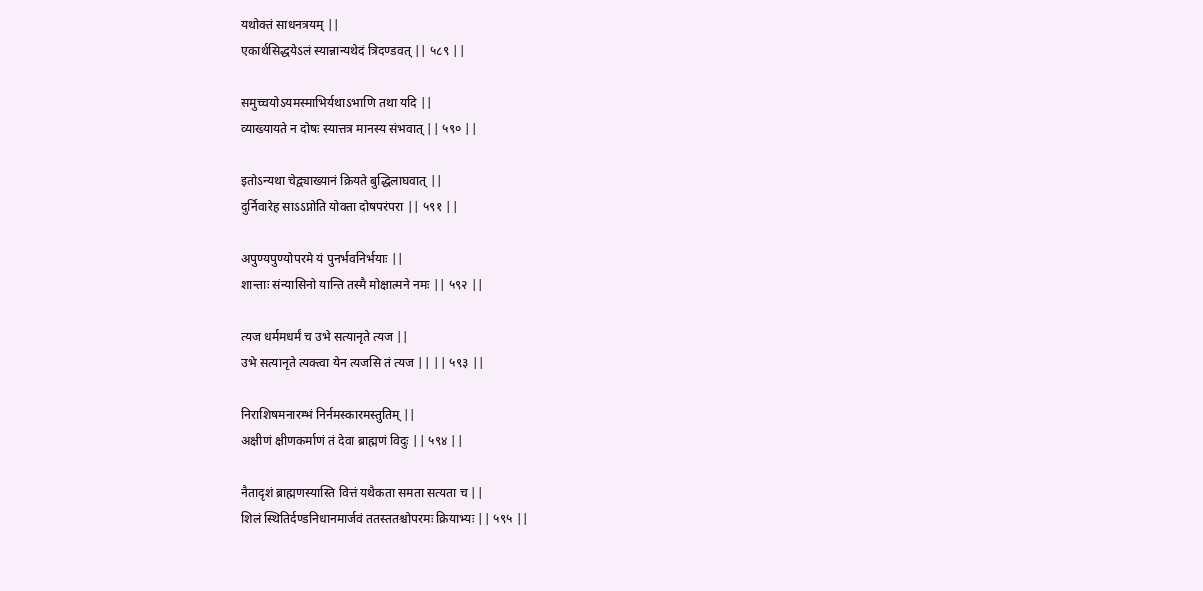यथोक्तं साधनत्रयम् ||
एकार्थसिद्धयेऽलं स्यान्नान्यथेदं त्रिदण्डवत् || ५८९ ||

समुच्चयोऽयमस्माभिर्यथाऽभाणि तथा यदि ||
व्याख्यायते न दोषः स्यात्तत्र मानस्य संभवात् || ५९० ||

इतोऽन्यथा चेद्व्याख्यानं क्रियते बुद्धिलाघवात् ||
दुर्निवारेह साऽऽप्नोति योक्ता दोषपरंपरा || ५९१ ||

अपुण्यपुण्योपरमे यं पुनर्भवनिर्भयाः ||
शान्ताः संन्यासिनो यान्ति तस्मै मोक्षात्मने नमः || ५९२ ||

त्यज धर्ममधर्मं च उभे सत्यानृते त्यज ||
उभे सत्यानृते त्यक्त्वा येन त्यजसि तं त्यज || || ५९३ ||

निराशिषमनारम्भं निर्नमस्कारमस्तुतिम् ||
अक्षीणं क्षीणकर्माणं तं देवा ब्राह्मणं विदुः || ५९४ ||

नैतादृशं ब्राह्मणस्यास्ति वित्तं यथैकता समता सत्यता च ||
शिलं स्थितिर्दण्डनिधानमार्जवं ततस्ततश्चोपरमः क्रियाभ्यः || ५९५ ||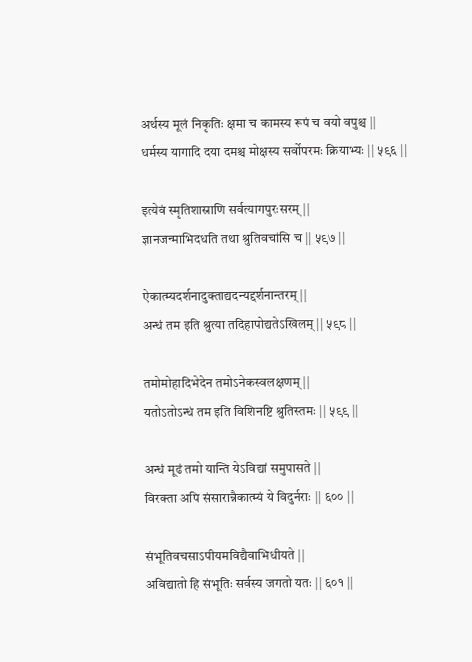अर्थस्य मूलं निकृतिः क्षमा च कामस्य रूपं च वयो वपुश्च ||
धर्मस्य यागादि दया दमश्च मोक्षस्य सर्वोपरमः क्रियाभ्यः || ५९६ ||

इत्येवं स्मृतिशास्राणि सर्वत्यागपुरःसरम् ||
ज्ञानजन्माभिदधति तथा श्रुतिवचांसि च || ५९७ ||

ऐकात्म्यदर्शनादुक्ताद्यदन्यद्दर्शनान्तरम् ||
अन्धं तम इति श्रुत्या तदिहापोद्यतेऽखिलम् || ५९८ ||

तमोमोहादिभेदेन तमोऽनेकस्वलक्षणम् ||
यतोऽतोऽन्धं तम इति विशिनष्टि श्रुतिस्तमः || ५९९ ||

अन्धं मूढं तमो यान्ति येऽविद्यां समुपासते ||
विरक्ता अपि संसारान्नैकात्म्यं ये विदुर्नराः || ६०० ||

संभूतिवचसाऽपीयमविद्यैवाभिधीयते ||
अविद्यातो हि संभूतिः सर्वस्य जगतो यतः || ६०१ ||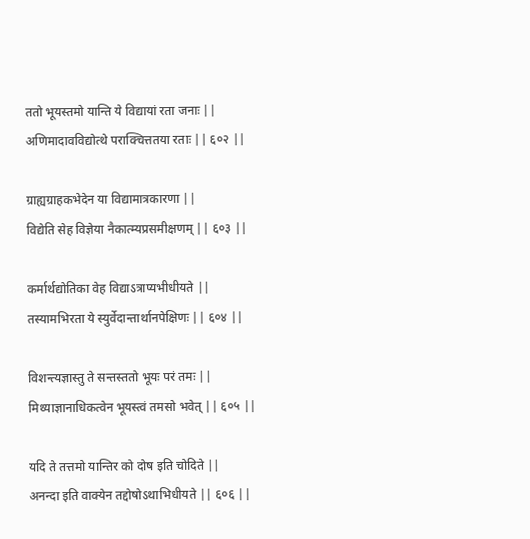ततो भूयस्तमो यान्ति ये विद्यायां रता जनाः ||
अणिमादावविद्योत्थे पराक्चित्ततया रताः || ६०२ ||

ग्राह्यग्राहकभेदेन या विद्यामात्रकारणा ||
विद्येति सेह विज्ञेया नैकात्म्यप्रसमीक्षणम् || ६०३ ||

कर्मार्थद्योतिका वेह विद्याऽत्राप्यभीधीयते ||
तस्यामभिरता ये स्युर्वेदान्तार्थानपेक्षिणः || ६०४ ||

विशन्त्यज्ञास्तु ते सन्तस्ततो भूयः परं तमः ||
मिथ्याज्ञानाधिकत्वेन भूयस्त्वं तमसो भवेत् || ६०५ ||

यदि ते तत्तमो यान्तिर को दोष इति चोदिते ||
अनन्दा इति वाक्येन तद्दोषोऽथाभिधीयते || ६०६ ||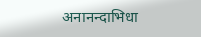अनानन्दाभिधा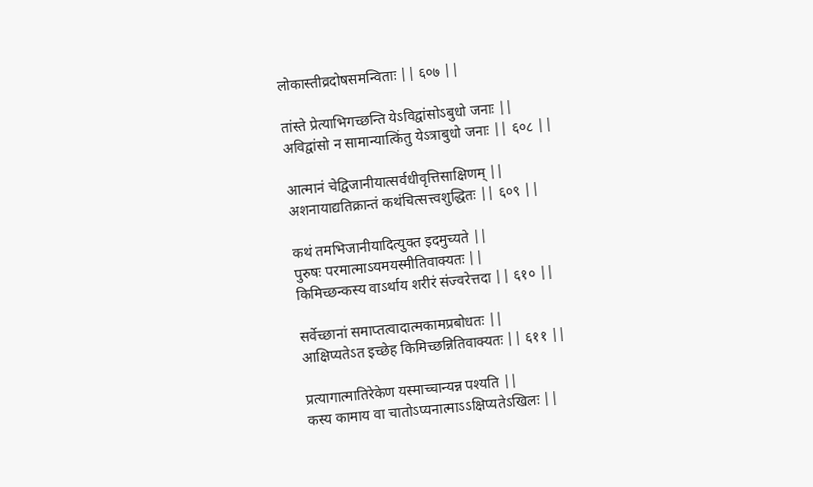लोकास्तीव्रदोषसमन्विताः || ६०७ ||

तांस्ते प्रेत्याभिगच्छन्ति येऽविद्वांसोऽबुधो जनाः ||
अविद्वांसो न सामान्यात्किंतु येऽत्राबुधो जनाः || ६०८ ||

आत्मानं चेद्विजानीयात्सर्वधीवृत्तिसाक्षिणम् ||
अशनायाद्यतिक्रान्तं कथंचित्सत्त्वशुद्धितः || ६०९ ||

कथं तमभिजानीयादित्युक्त इदमुच्यते ||
पुरुषः परमात्माऽयमयस्मीतिवाक्यतः ||
किमिच्छन्कस्य वाऽर्थाय शरीरं संज्वरेत्तदा || ६१० ||

सर्वेच्छानां समाप्तत्वादात्मकामप्रबोधतः ||
आक्षिप्यतेऽत इच्छेह किमिच्छन्नितिवाक्यतः || ६११ ||

प्रत्यागात्मातिरेकेण यस्माच्चान्यन्न पश्यति ||
कस्य कामाय वा चातोऽप्यनात्माऽऽक्षिप्यतेऽखिलः ||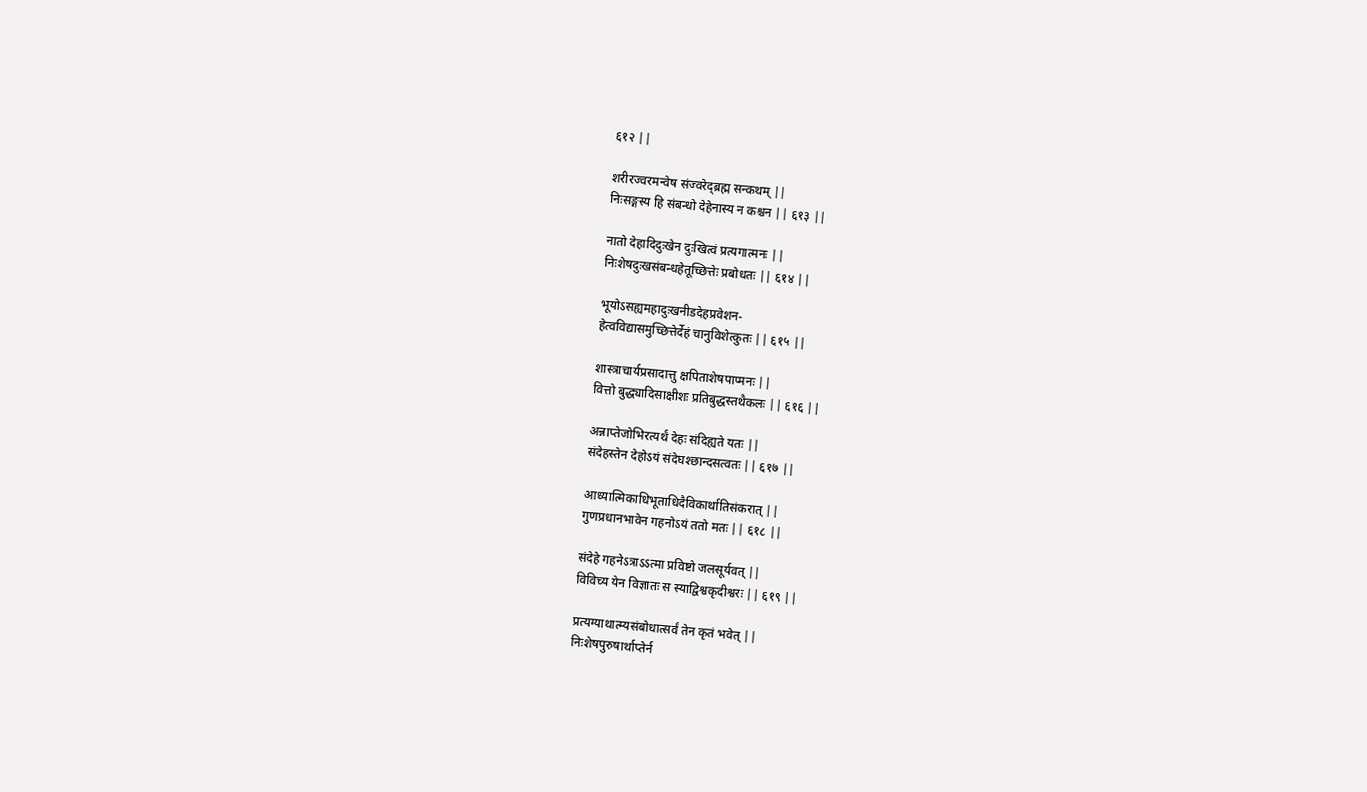६१२ ||

शरीरज्वरमन्वेष संज्वरेद्ब्रह्म सन्कथम् ||
निःसङ्गस्य हि संबन्धो देहेनास्य न कश्चन || ६१३ ||

नातो देहादिदुःखेन दुःखित्वं प्रत्यगात्मनः ||
निःशेषदुःखसंबन्धहेतूच्छित्तेः प्रबोधतः || ६१४ ||

भूयोऽसह्यमहादुःखनीडदेहप्रवेशन-
हेत्वविद्यासमुच्छित्तेर्देहं चानुविशेत्कुतः || ६१५ ||

शास्त्राचार्यप्रसादात्तु क्षपिताशेषपाप्मनः ||
वित्तो बुद्ध्यादिसाक्षीशः प्रतिबुद्धस्तथैकलः || ६१६ ||

अन्नाप्तेजोभिरत्यर्थं देहः संदिह्यते यतः ||
संदेहस्तेन देहोऽयं संदेघश्छान्दसत्वतः || ६१७ ||

आध्यात्मिकाधिभूताधिदैविकार्थातिसंकरात् ||
गुणप्रधानभावेन गहनोऽयं ततो मतः || ६१८ ||

संदेहे गहनेऽत्राऽऽत्मा प्रविष्टो जलसूर्यवत् ||
विविच्य येन विज्ञातः स स्याद्विश्वकृदीश्वरः || ६१९ ||

प्रत्यग्याथात्म्यसंबोधात्सर्वं तेन कृतं भवेत् ||
निःशेषपुरुषार्थाप्तेर्न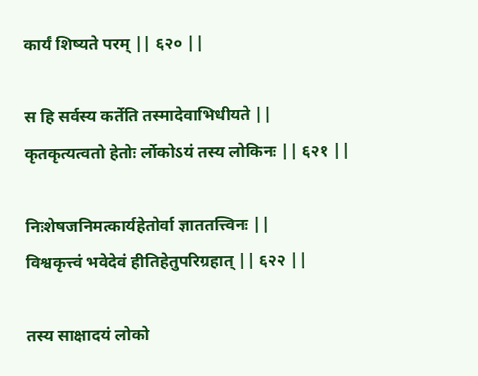कार्यं शिष्यते परम् || ६२० ||

स हि सर्वस्य कर्तेति तस्मादेवाभिधीयते ||
कृतकृत्यत्वतो हेतोः र्लोकोऽयं तस्य लोकिनः || ६२१ ||

निःशेषजनिमत्कार्यहेतोर्वा ज्ञाततत्त्विनः ||
विश्वकृत्त्वं भवेदेवं हीतिहेतुपरिग्रहात् || ६२२ ||

तस्य साक्षादयं लोको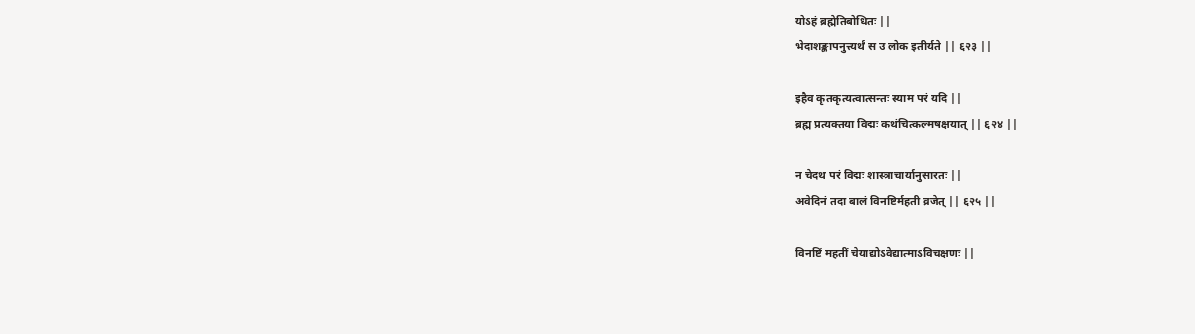योऽहं ब्रह्मेतिबोधितः ||
भेदाशङ्कापनुत्त्यर्थं स उ लोक इतीर्यते || ६२३ ||

इहैव कृतकृत्यत्वात्सन्तः स्याम परं यदि ||
ब्रह्म प्रत्यक्तया विद्मः कथंचित्कल्मषक्षयात् || ६२४ ||

न चेदथ परं विद्मः शास्त्राचार्यानुसारतः ||
अवेदिनं तदा बालं विनष्टिर्महती व्रजेत् || ६२५ ||

विनष्टिं महतीं चेयाद्योऽवेद्यात्माऽविचक्षणः ||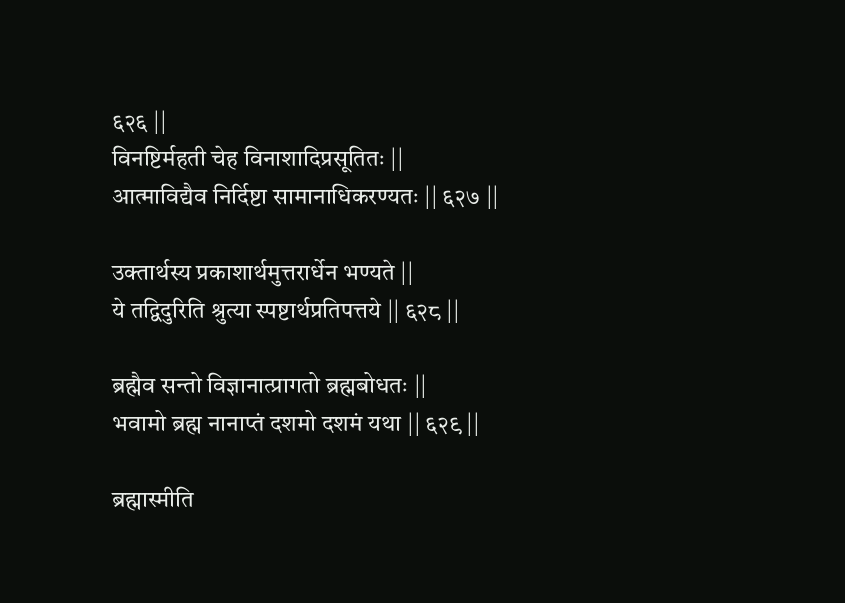६२६ ||
विनष्टिर्महती चेह विनाशादिप्रसूतितः ||
आत्माविद्यैव निर्दिष्टा सामानाधिकरण्यतः || ६२७ ||

उक्तार्थस्य प्रकाशार्थमुत्तरार्धेन भण्यते ||
ये तद्विदुरिति श्रुत्या स्पष्टार्थप्रतिपत्तये || ६२८ ||

ब्रह्मैव सन्तो विज्ञानात्प्रागतो ब्रह्मबोधतः ||
भवामो ब्रह्म नानाप्तं दशमो दशमं यथा || ६२९ ||

ब्रह्मास्मीति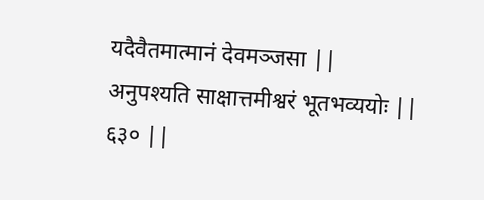यदैवैतमात्मानं देवमञ्जसा ||
अनुपश्यति साक्षात्तमीश्वरं भूतभव्ययोः || ६३० ||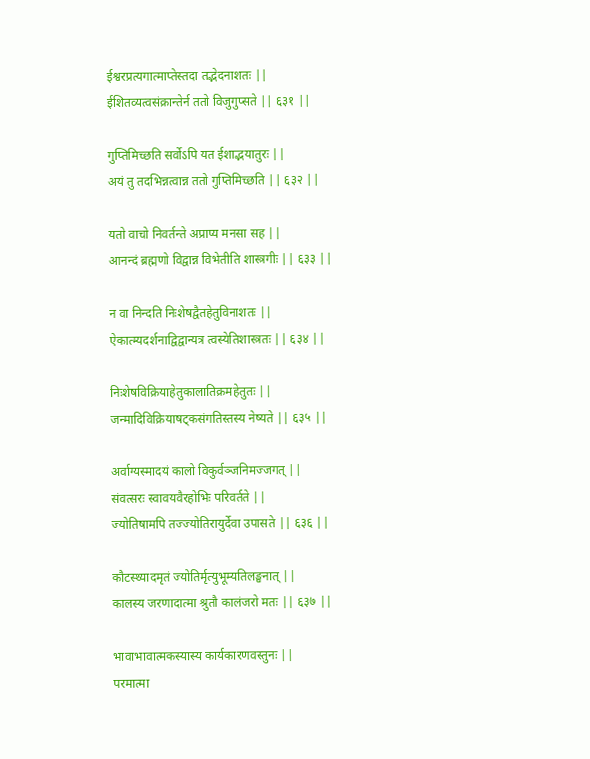ईश्वरप्रत्यगात्माप्तेस्तदा तद्भेदनाशतः ||
ईशितव्यत्वसंक्रान्तेर्न ततो विजुगुप्सते || ६३१ ||

गुप्तिमिच्छति सर्वोऽपि यत ईशाद्भयातुरः ||
अयं तु तदभिन्नत्वान्न ततो गुप्तिमिच्छति || ६३२ ||

यतो वाचो निवर्तन्ते अप्राप्य मनसा सह ||
आनन्दं ब्रह्मणो विद्वान्न विभेतीति शास्त्रगीः || ६३३ ||

न वा निन्दति निःशेषद्वैतहेतुविनाशतः ||
ऐकात्म्यदर्शनाद्विद्वान्यत्र त्वस्येतिशास्त्रतः || ६३४ ||

निःशेषविक्रियाहेतुकालातिक्रमहेतुतः ||
जन्मादिविक्रियाषट्कसंगतिस्तस्य नेष्यते || ६३५ ||

अर्वाग्यस्मादयं कालो विकुर्वञ्जनिमज्जगत् ||
संवत्सरः स्वावयवैरहोभिः परिवर्तते ||
ज्योतिषामपि तज्ज्योतिरायुर्देवा उपासते || ६३६ ||

कौटस्थ्यादमृतं ज्योतिर्मृत्युभूम्यतिलङ्घनात् ||
कालस्य जरणादात्मा श्रुतौ कालंजरो मतः || ६३७ ||

भावाभावात्मकस्यास्य कार्यकारणवस्तुनः ||
परमात्मा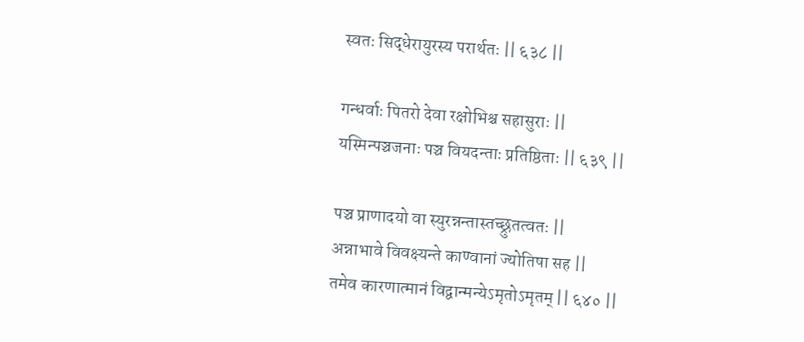स्वतः सिद्धेरायुरस्य परार्थतः || ६३८ ||

गन्धर्वाः पितरो देवा रक्षोभिश्च सहासुराः ||
यस्मिन्पञ्चजनाः पञ्च वियदन्ताः प्रतिष्ठिताः || ६३९ ||

पञ्च प्राणादयो वा स्युरन्नन्तास्तच्छ्रुतत्वतः ||
अन्नाभावे विवक्ष्यन्ते काण्वानां ज्योतिषा सह ||
तमेव कारणात्मानं विद्वान्मन्येऽमृतोऽमृतम् || ६४० ||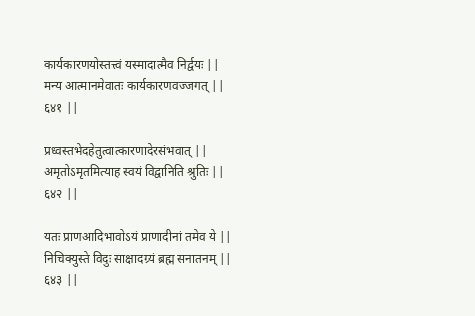कार्यकारणयोस्तत्त्वं यस्मादात्मैव निर्द्वयः ||
मन्य आत्मानमेवातः कार्यकारणवज्जगत् || ६४१ ||

प्रध्वस्तभेदहेतुत्वात्कारणादेरसंभवात् ||
अमृतोऽमृतमित्याह स्वयं विद्वानिति श्रुतिः || ६४२ ||

यतः प्राणआदिभावोऽयं प्राणादीनां तमेव ये ||
निचिक्युस्ते विदुः साक्षादग्र्यं ब्रह्म सनातनम् || ६४३ ||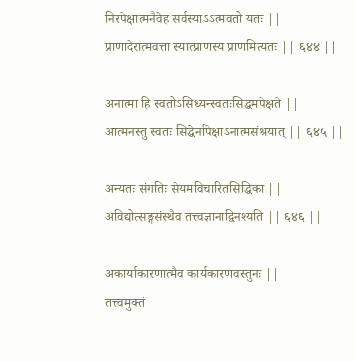निरपेक्षात्मनैवेह सर्वस्याऽऽत्मवतो यतः ||
प्राणादेरात्मवत्ता स्यात्प्राणस्य प्राणमित्यतः || ६४४ ||

अनात्मा हि स्वतोऽसिध्यन्स्वतःसिद्धमपेक्षते ||
आत्मनस्तु स्वतः सिद्धेर्नापेक्षाऽनात्मसंश्रयात् || ६४५ ||

अन्यतः संगतिः सेयमविचारितसिद्धिका ||
अविद्योत्सङ्गसंस्थैव तत्त्वज्ञानाद्विनश्यति || ६४६ ||

अकार्याकारणात्मैव कार्यकारणवस्तुनः ||
तत्त्वमुक्तं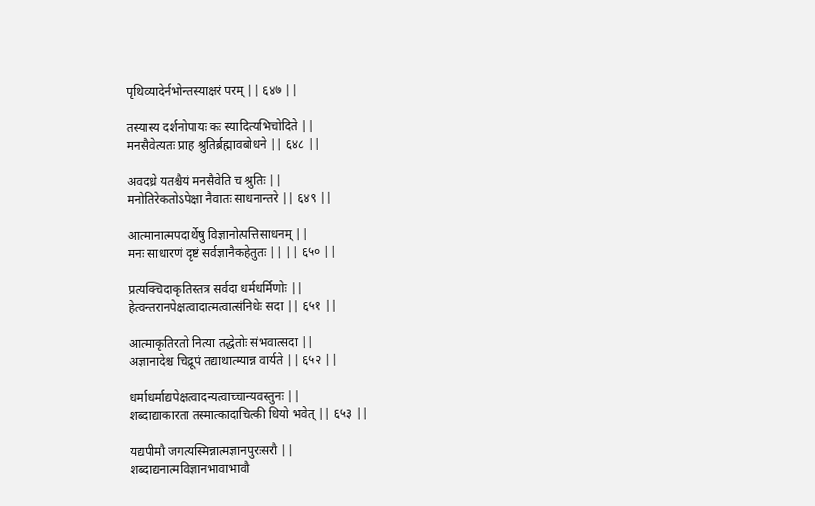पृथिव्यादेर्नभोन्तस्याक्षरं परम् || ६४७ ||

तस्यास्य दर्शनोपायः कः स्यादित्यभिचोदिते ||
मनसैवेत्यतः प्राह श्रुतिर्ब्रह्मावबोधने || ६४८ ||

अवदध्रे यतश्चैयं मनसैवेति च श्रुतिः ||
मनोतिरेकतोऽपेक्षा नैवातः साधनान्तरे || ६४९ ||

आत्मानात्मपदार्थेषु विज्ञानोत्पत्तिसाधनम् ||
मनः साधारणं दृष्टं सर्वज्ञानैकहेतुतः || || ६५० ||

प्रत्यक्चिदाकृतिस्तत्र सर्वदा धर्मधर्मिणोः ||
हेत्वन्तरानपेक्षत्वादात्मत्वात्संनिधेः सदा || ६५१ ||

आत्माकृतिरतो नित्या तद्धेतोः संभवात्सदा ||
अज्ञानादेश्च चिद्रूपं तद्याथात्म्यान्न वार्यते || ६५२ ||

धर्माधर्माद्यपेक्षत्वादन्यत्वाच्चान्यवस्तुनः ||
शब्दाद्याकारता तस्मात्कादाचित्की धियो भवेत् || ६५३ ||

यद्यपीमौ जगत्यस्मिन्नात्मज्ञानपुरःसरौ ||
शब्दाद्यनात्मविज्ञानभावाभावौ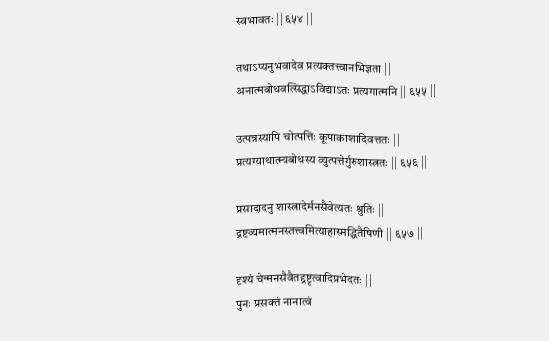स्वभावतः || ६५४ ||

तथाऽप्यनुभवादेव प्रत्यक्तत्त्वानभिज्ञता ||
अनात्मबोधवत्सिद्धाऽविद्याऽतः प्रत्यगात्मनि || ६५५ ||

उत्पन्नस्यापि चोत्पत्तिः कूपाकाशादिवत्ततः ||
प्रत्यग्याथात्म्यबोधस्य व्युत्पत्तेर्गुरुशास्त्रतः || ६५६ ||

प्रसादादनु शास्त्रादेर्मनसैवेत्यतः श्रुतिः ||
द्रष्टव्यमात्मनस्तत्त्वमित्याहास्मद्धितैषिणी || ६५७ ||

दृश्यं चेन्मनसैवैतद्द्रष्टृत्वादिप्रभेदतः ||
पुनः प्रसक्तं नानात्वं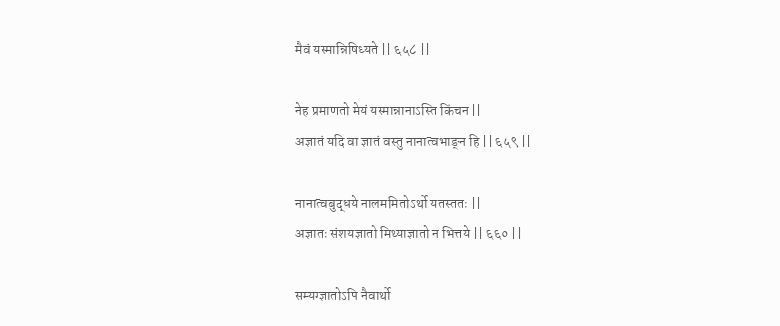मैवं यस्मान्निषिध्यते || ६५८ ||

नेह प्रमाणतो मेयं यस्मान्नानाऽस्ति किंचन ||
अज्ञातं यदि वा ज्ञातं वस्तु नानात्वभाङ्न हि || ६५९ ||

नानात्वबुद्धये नालममितोऽर्थो यतस्ततः ||
अज्ञातः संशयज्ञातो मिथ्याज्ञातो न भित्तये || ६६० ||

सम्यग्ज्ञातोऽपि नैवार्थो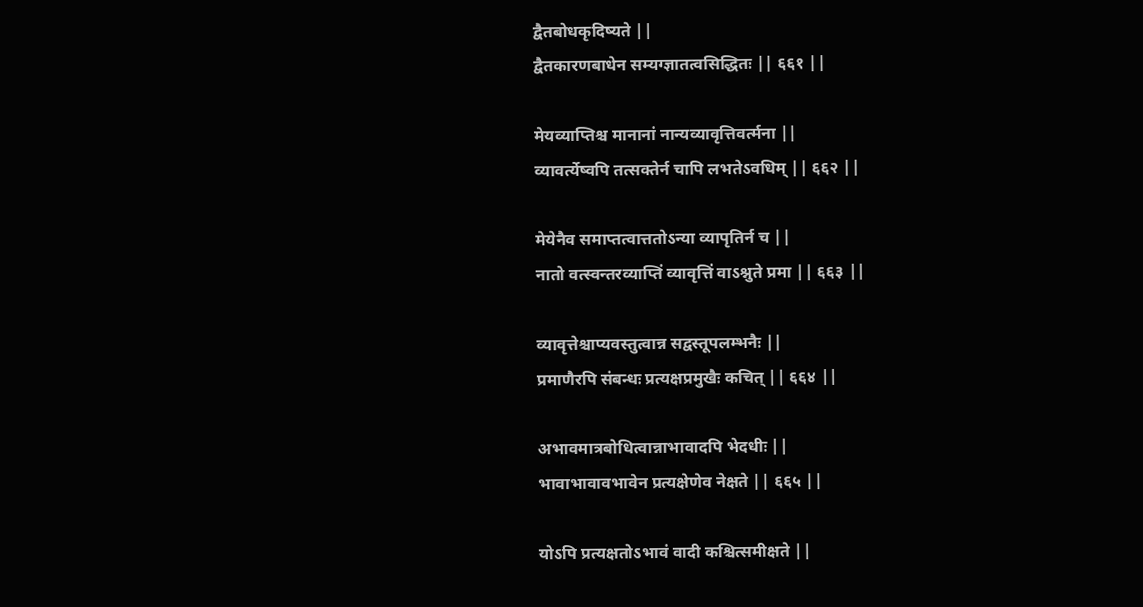द्वैतबोधकृदिष्यते ||
द्वैतकारणबाधेन सम्यग्ज्ञातत्वसिद्धितः || ६६१ ||

मेयव्याप्तिश्च मानानां नान्यव्यावृत्तिवर्त्मना ||
व्यावर्त्येष्वपि तत्सक्तेर्न चापि लभतेऽवधिम् || ६६२ ||

मेयेनैव समाप्तत्वात्ततोऽन्या व्यापृतिर्न च ||
नातो वत्स्वन्तरव्याप्तिं व्यावृत्तिं वाऽश्नुते प्रमा || ६६३ ||

व्यावृत्तेश्चाप्यवस्तुत्वान्न सद्वस्तूपलम्भनैः ||
प्रमाणैरपि संबन्धः प्रत्यक्षप्रमुखैः कचित् || ६६४ ||

अभावमात्रबोधित्वान्नाभावादपि भेदधीः ||
भावाभावावभावेन प्रत्यक्षेणेव नेक्षते || ६६५ ||

योऽपि प्रत्यक्षतोऽभावं वादी कश्चित्समीक्षते ||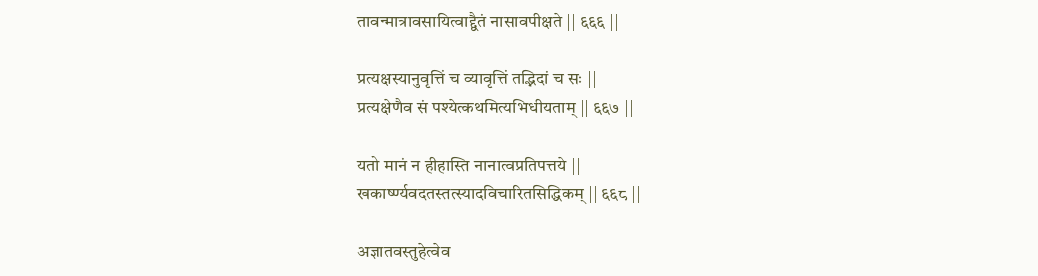तावन्मात्रावसायित्वाद्द्वैतं नासावपीक्षते || ६६६ ||

प्रत्यक्षस्यानुवृत्तिं च व्यावृत्तिं तद्भिदां च सः ||
प्रत्यक्षेणैव सं पश्येत्कथमित्यभिधीयताम् || ६६७ ||

यतो मानं न हीहास्ति नानात्वप्रतिपत्तये ||
खकार्ष्ण्यवदतस्तत्स्यादविचारितसिद्धिकम् || ६६८ ||

अज्ञातवस्तुहेत्वेव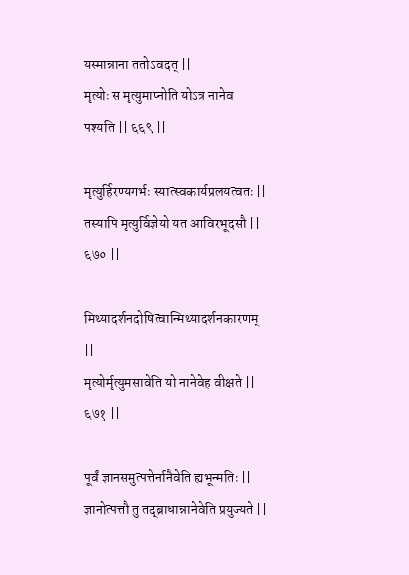यस्मान्नाना ततोऽवदत् ||
मृत्योः स मृत्युमाप्नोति योऽत्र नानेव पश्यति || ६६९ ||

मृत्युर्हिरण्यगर्भः स्यात्स्वकार्यप्रलयत्वतः ||
तस्यापि मृत्युर्विज्ञेयो यत आविरभूदसौ || ६७० ||

मिथ्यादर्शनदोषित्वान्मिथ्यादर्शनकारणम् ||
मृत्योर्मृत्युमसावेति यो नानेवेह वीक्षते || ६७१ ||

पूर्वं ज्ञानसमुत्पत्तेर्नानैवेति ह्यभून्मतिः ||
ज्ञानोत्पत्तौ तु तद्ब्राधान्नानेवेति प्रयुज्यते ||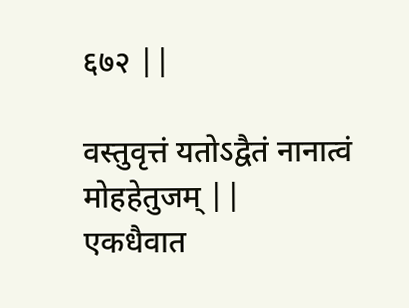६७२ ||

वस्तुवृत्तं यतोऽद्वैतं नानात्वं मोहहेतुजम् ||
एकधैवात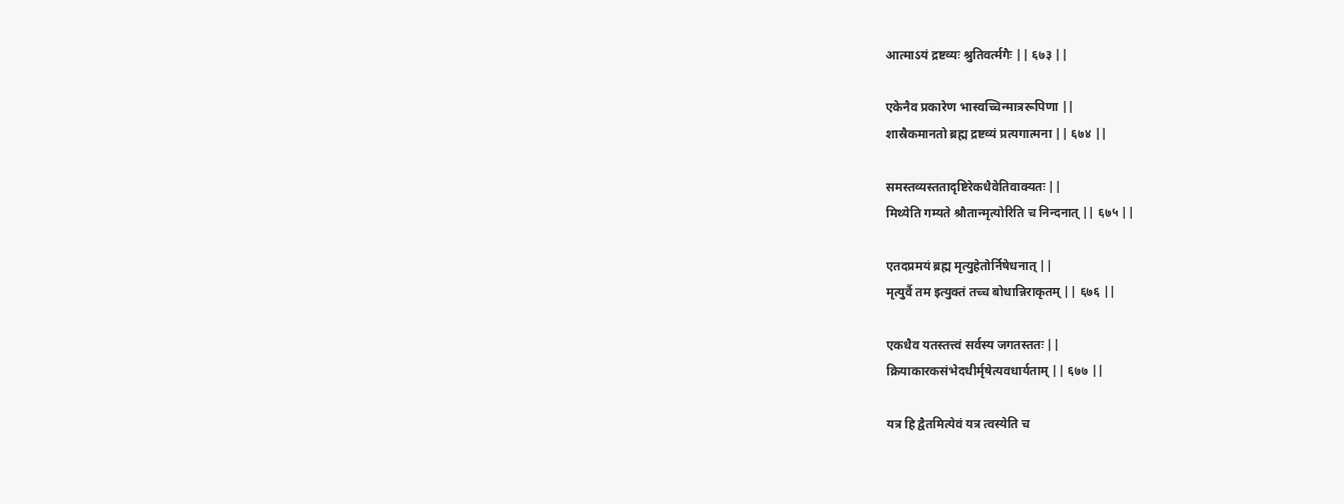आत्माऽयं द्रष्टव्यः श्रुतिवर्त्मगैः || ६७३ ||

एकेनैव प्रकारेण भास्वच्चिन्मात्ररूपिणा ||
शास्रैकमानतो ब्रह्म द्रष्टव्यं प्रत्यगात्मना || ६७४ ||

समस्तव्यस्ततादृष्टिरेकधैवेतिवाक्यतः ||
मिथ्येति गम्यते श्रौतान्मृत्योरिति च निन्दनात् || ६७५ ||

एतदप्रमयं ब्रह्म मृत्युहेतोर्निषेधनात् ||
मृत्युर्वै तम इत्युक्तं तच्च बोधान्निराकृतम् || ६७६ ||

एकधैव यतस्तत्त्वं सर्वस्य जगतस्ततः ||
क्रियाकारकसंभेदधीर्मृषेत्यवधार्यताम् || ६७७ ||

यत्र हि द्वैतमित्येवं यत्र त्वस्येति च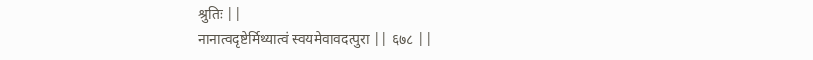श्रुतिः ||
नानात्वदृष्टेर्मिथ्यात्वं स्वयमेवावदत्पुरा || ६७८ ||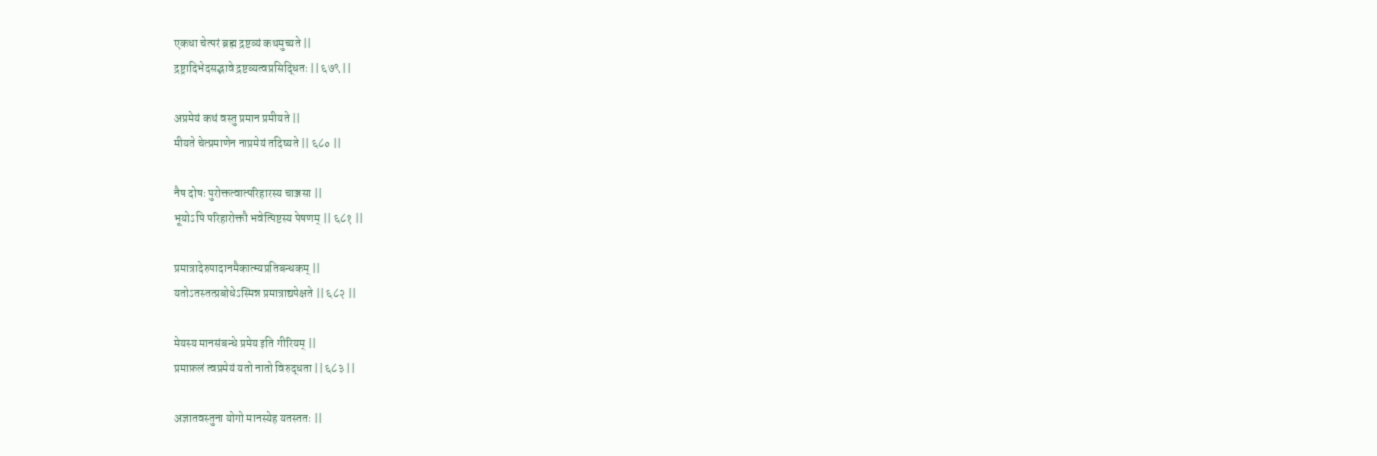एकधा चेत्परं ब्रह्म द्रष्टव्यं कथमुच्यते ||
द्रष्ट्रादिभेदसद्भावे द्रष्टव्यत्वप्रसिद्धितः || ६७९ ||

अप्रमेयं कथं वस्तु प्रमान प्रमीयते ||
मीयते चेत्प्रमाणेन नाप्रमेयं तदिष्यते || ६८० ||

नैष दोषः पुरोक्तत्वात्परिहारस्य चाञ्जसा ||
भूयोऽपि परिहारोक्तौ भवेत्पिष्टस्य पेषणम् || ६८१ ||

प्रमात्रादेरुपादानमैकात्म्यप्रतिबन्धकम् ||
यतोऽतस्तत्प्रबोधेऽस्मिन्न प्रमात्राद्यपेक्षते || ६८२ ||

मेयस्य मानसंबन्धे प्रमेय इति गीरियम् ||
प्रमाफ़लं त्वप्रमेयं यतो नातो विरुद्धता || ६८३ ||

अज्ञातवस्तुना योगो मानस्येह यतस्ततः ||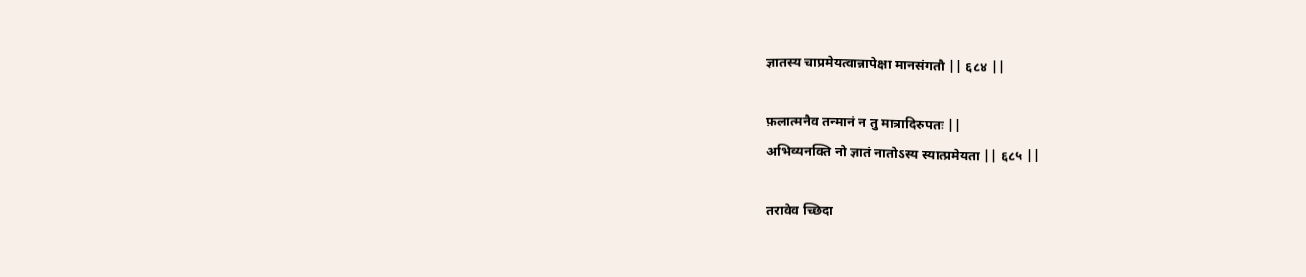ज्ञातस्य चाप्रमेयत्वान्नापेक्षा मानसंगतौ || ६८४ ||

फ़लात्मनैव तन्मानं न तु मात्रादिरुपतः ||
अभिव्यनक्ति नो ज्ञातं नातोऽस्य स्यात्प्रमेयता || ६८५ ||

तरावेव च्छिदा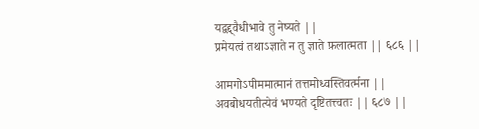यद्वद्द्वैधीभावे तु नेष्यते ||
प्रमेयत्वं तथाऽज्ञाते न तु ज्ञाते फ़लात्मता || ६८६ ||

आमगोऽपीममात्मानं तत्तमोध्वस्तिवर्त्मना ||
अवबोधयतीत्येवं भण्यते दृष्टितत्त्वतः || ६८७ ||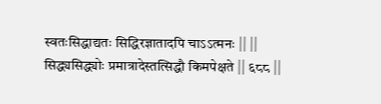स्वतःसिद्धाद्यतः सिद्धिरज्ञातादपि चाऽऽत्मनः || ||
सिद्ध्यसिद्ध्योः प्रमात्रादेस्तत्सिद्धौ किमपेक्षते || ६८८ ||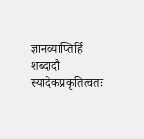ज्ञानव्याप्तिर्हि शब्दादौ स्यादेकप्रकृतित्वतः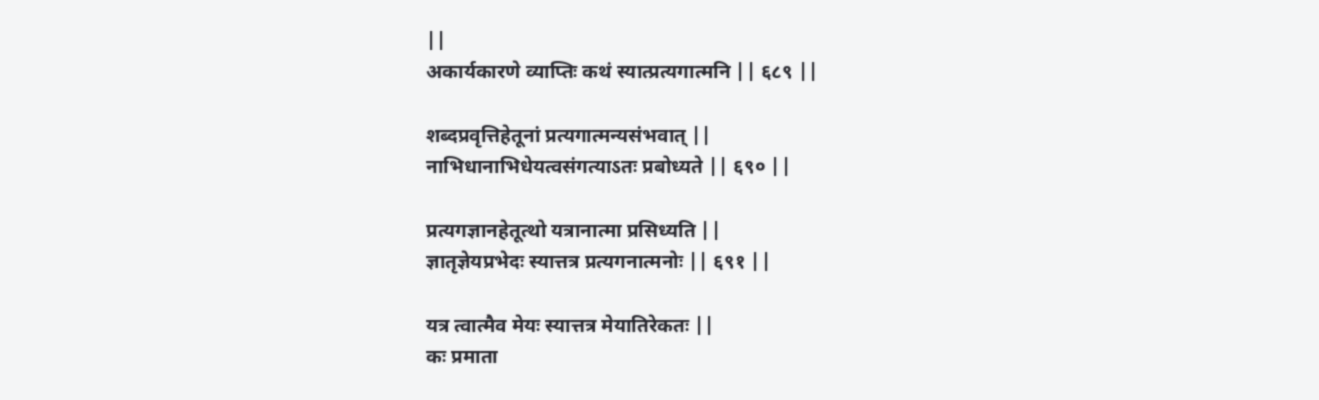||
अकार्यकारणे व्याप्तिः कथं स्यात्प्रत्यगात्मनि || ६८९ ||

शब्दप्रवृत्तिहेतूनां प्रत्यगात्मन्यसंभवात् ||
नाभिधानाभिधेयत्वसंगत्याऽतः प्रबोध्यते || ६९० ||

प्रत्यगज्ञानहेतूत्थो यत्रानात्मा प्रसिध्यति ||
ज्ञातृज्ञेयप्रभेदः स्यात्तत्र प्रत्यगनात्मनोः || ६९१ ||

यत्र त्वात्मैव मेयः स्यात्तत्र मेयातिरेकतः ||
कः प्रमाता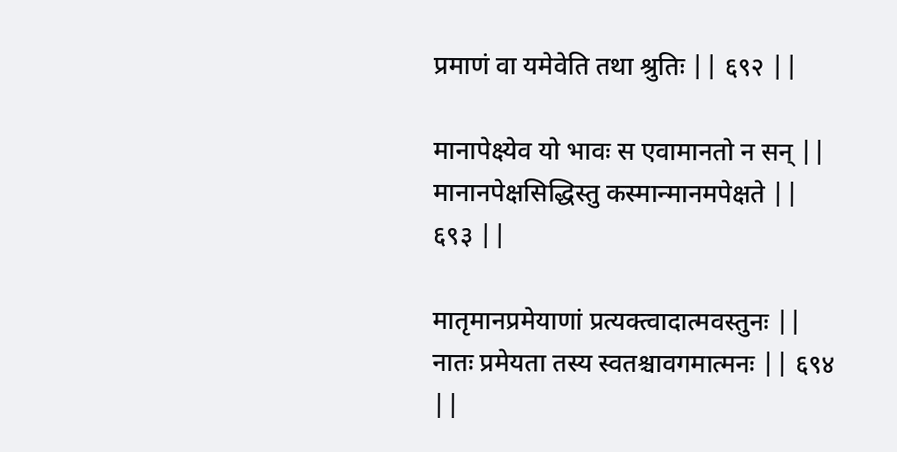प्रमाणं वा यमेवेति तथा श्रुतिः || ६९२ ||

मानापेक्ष्येव यो भावः स एवामानतो न सन् ||
मानानपेक्षसिद्धिस्तु कस्मान्मानमपेक्षते || ६९३ ||

मातृमानप्रमेयाणां प्रत्यक्त्वादात्मवस्तुनः ||
नातः प्रमेयता तस्य स्वतश्चावगमात्मनः || ६९४ ||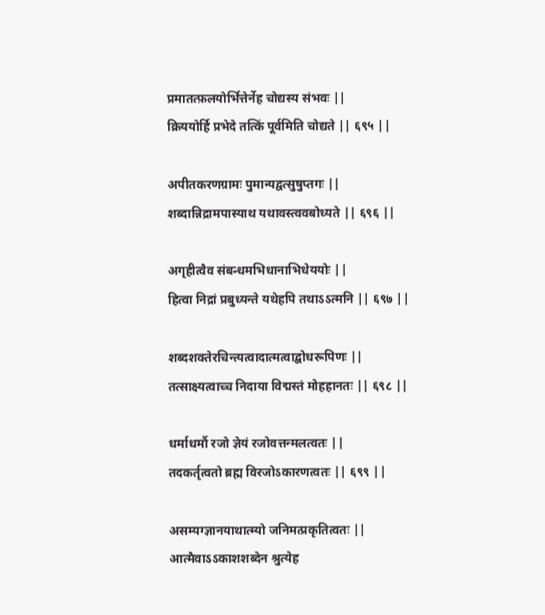प्रमातत्फ़लयोर्भित्तेर्नेह चोद्यस्य संभवः ||
क्रिययोर्हि प्रभेदे तत्किं पूर्वमिति चोद्यते || ६९५ ||

अपीतकरणग्रामः पुमान्यद्वत्सुषुप्तगः ||
शब्दान्निद्रामपास्याथ यथावस्त्ववबोध्यते || ६९६ ||

अगृहीत्वैव संबन्धमभिधानाभिधेययोः ||
हित्वा निद्रां प्रबुध्यन्ते यथेहपि तथाऽऽत्मनि || ६९७ ||

शब्दशक्तेरचिन्त्यत्वादात्मत्वाद्बोधरूपिणः ||
तत्साक्ष्यत्वाच्च निदाया विद्मस्तं मोहहानतः || ६९८ ||

धर्माधर्मौ रजो ज्ञेयं रजोवत्तन्मलत्वतः ||
तदकर्तृत्वतो ब्रह्म विरजोऽकारणत्वतः || ६९९ ||

असम्यग्ज्ञानयाथात्म्यो जनिमत्प्रकृतित्वतः ||
आत्मैवाऽऽकाशशब्देन श्रुत्येह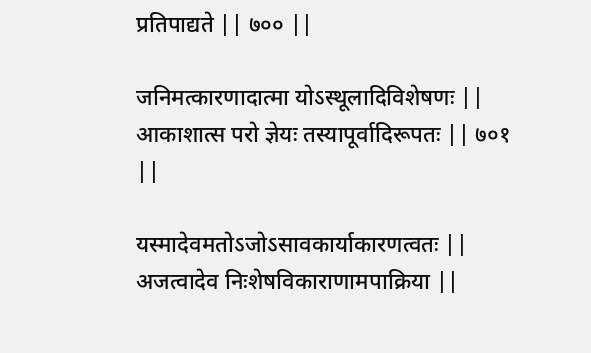प्रतिपाद्यते || ७०० ||

जनिमत्कारणादात्मा योऽस्थूलादिविशेषणः ||
आकाशात्स परो ज्ञेयः तस्यापूर्वादिरूपतः || ७०१ ||

यस्मादेवमतोऽजोऽसावकार्याकारणत्वतः ||
अजत्वादेव निःशेषविकाराणामपाक्रिया ||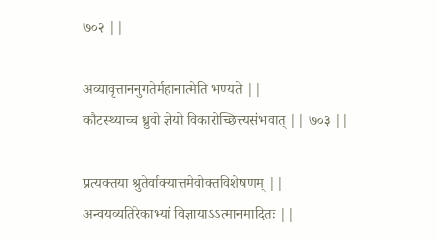७०२ ||

अव्यावृत्ताननुगतेर्महानात्मेति भण्यते ||
कौटस्थ्याच्च ध्रुवो ज्ञेयो विकारोच्छित्त्यसंभवात् || ७०३ ||

प्रत्यक्तया श्रुतेर्वाक्यात्तमेवोक्तविशेषणम् ||
अन्वयव्यतिरेकाभ्यां विज्ञायाऽऽत्मानमादितः ||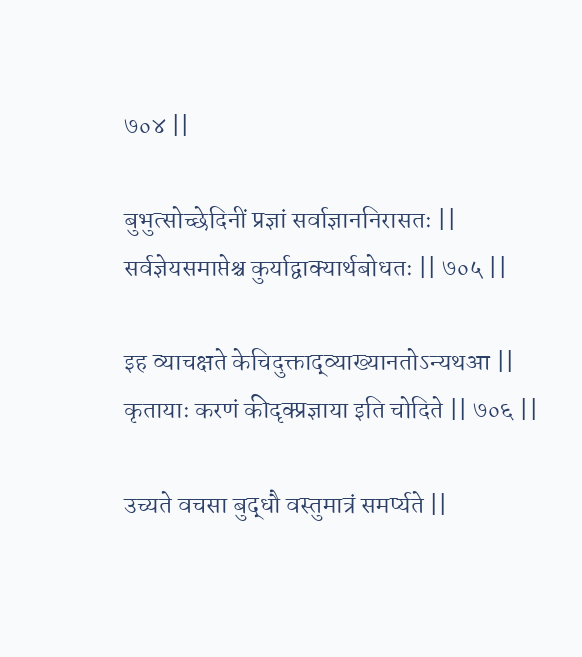७०४ ||

बुभुत्सोच्छेदिनीं प्रज्ञां सर्वाज्ञाननिरासतः ||
सर्वज्ञेयसमाप्तेश्च कुर्याद्वाक्यार्थबोधतः || ७०५ ||

इह व्याचक्षते केचिदुक्ताद्व्याख्यानतोऽन्यथआ ||
कृतायाः करणं कीदृक्प्रज्ञाया इति चोदिते || ७०६ ||

उच्यते वचसा बुद्धौ वस्तुमात्रं समर्प्यते ||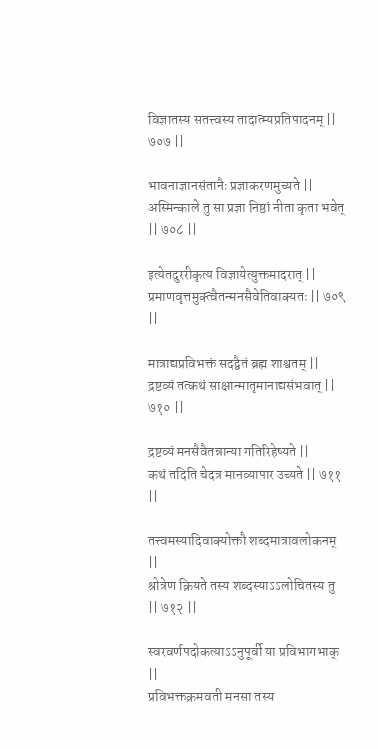विज्ञातस्य सतत्त्वस्य तादात्म्यप्रतिपादनम् || ७०७ ||

भावनाज्ञानसंतानैः प्रज्ञाकरणमुच्यते ||
अस्मिन्काले तु सा प्रज्ञा निष्ठां नीता कृता भवेत् || ७०८ ||

इत्येतदुररीकृत्य विज्ञायेत्युक्तमादरात् ||
प्रमाणवृत्तमुक्त्वैतन्मनसैवेतिवाक्यतः || ७०९ ||

मात्राद्यप्रविभक्तं सदद्वैतं ब्रह्म शाश्वतम् ||
द्रष्टव्यं तत्कथं साक्षान्मातृमानाद्यसंभवात् || ७१० ||

द्रष्टव्यं मनसैवैतन्नान्या गतिरिहेष्यते ||
कथं तदिति चेदत्र मानव्यापार उच्यते || ७११ ||

तत्त्वमस्यादिवाक्योक्तौ शब्दमात्रावलोकनम् ||
श्रोत्रेण क्रियते तस्य शब्दस्याऽऽलोचितस्य तु || ७१२ ||

स्वरवर्णपदोकत्याऽऽनुपूर्वी या प्रविभागभाक् ||
प्रविभक्तक्रमवती मनसा तस्य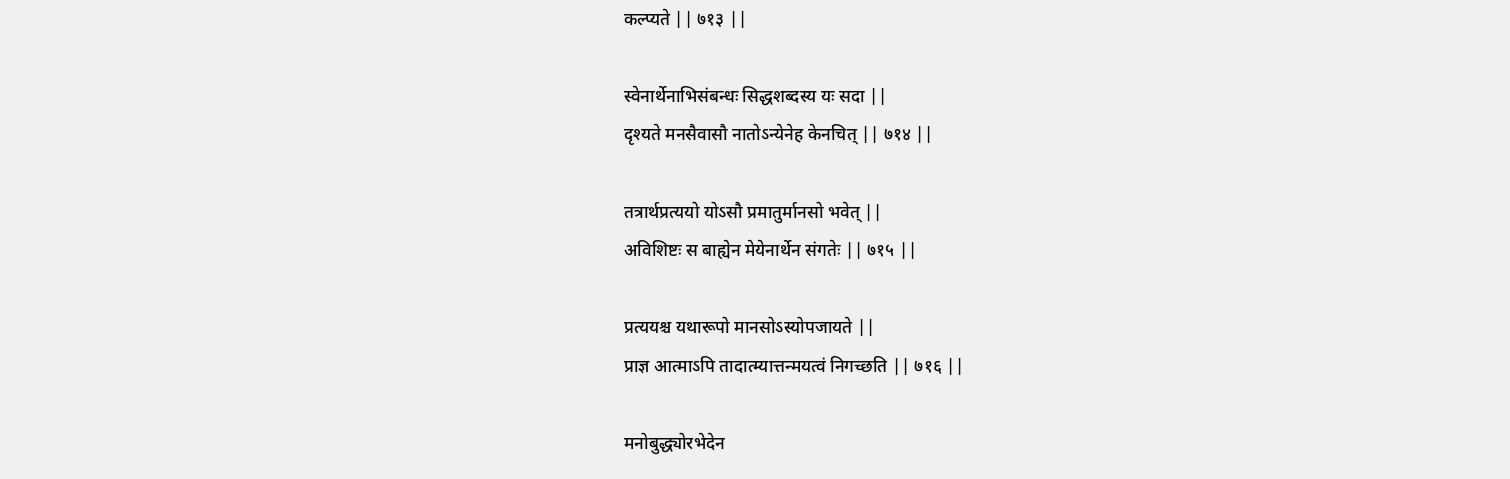कल्प्यते || ७१३ ||

स्वेनार्थेनाभिसंबन्धः सिद्धशब्दस्य यः सदा ||
दृश्यते मनसैवासौ नातोऽन्येनेह केनचित् || ७१४ ||

तत्रार्थप्रत्ययो योऽसौ प्रमातुर्मानसो भवेत् ||
अविशिष्टः स बाह्येन मेयेनार्थेन संगतेः || ७१५ ||

प्रत्ययश्च यथारूपो मानसोऽस्योपजायते ||
प्राज्ञ आत्माऽपि तादात्म्यात्तन्मयत्वं निगच्छति || ७१६ ||

मनोबुद्ध्योरभेदेन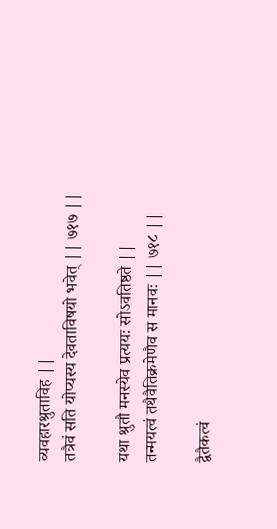व्यवहारश्रुताविह ||
तत्रैवं सति योप्यस्य देवताविषयो भवेत् || ७१७ ||

यथा श्रुतौ मनस्येव प्रत्ययः सोऽवतिष्ठते ||
तन्मयत्वं तथैवैतिक्रमेणैव स मानवः || ७१८ ||

द्वैतैकत्वं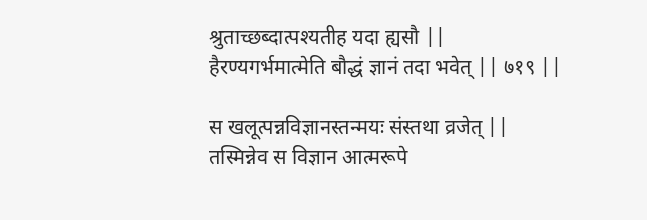श्रुताच्छब्दात्पश्यतीह यदा ह्यसौ ||
हैरण्यगर्भमात्मेति बौद्धं ज्ञानं तदा भवेत् || ७१९ ||

स खलूत्पन्नविज्ञानस्तन्मयः संस्तथा व्रजेत् ||
तस्मिन्नेव स विज्ञान आत्मरूपे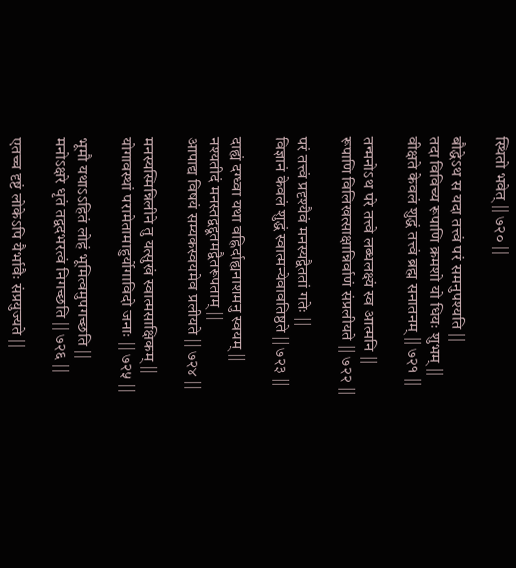स्थितो भवेत् || ७२० ||

बौद्धेऽथ स यदा तत्त्वं परं समनुपश्यति ||
तदा विविच्य रूपाणि क्रमशो यो धियः शुभम् ||
वीक्षते केवलं शुद्धं तत्त्वं ब्रह्म सनातनम् || ७२१ ||

तन्मनोऽथ परे तत्त्वे लब्धलक्ष्यं स्व आत्मनि ||
रूपाणि विलिखत्साक्षान्निर्वाणं संप्रलीयते || ७२२ ||

परं तत्त्वं प्रदृश्यैवं मनस्यद्वैततां गतेः ||
विज्ञानं केवलं शुद्धं स्वात्मन्येवावतिष्ठते || ७२३ ||

दाह्यं दग्ध्वा यथा वह्निर्दाह्यनाशमनु स्वयम् ||
नश्यतीदं मनस्तद्वद्दूतमद्वैतरूपताम् ||
आपाद्य विषयं सम्यकस्वयमेव प्रलीयते || ७२४ ||

मनस्यस्मिन्निलीने तु यत्सुखं स्वात्मसाक्षिकम् ||
योगावस्थां परामेतामाहुर्योगाविदो जनाः || ७२५ ||

भूमौ यथाऽऽहितं लोहं भूमित्वमुपगच्छति ||
मनोऽक्षरे धृतं तद्वदभरत्वं निगच्छति || ७२६ ||

एतच्च दृष्टं लोकेऽपि यैर्भावैः संप्रयुज्यते ||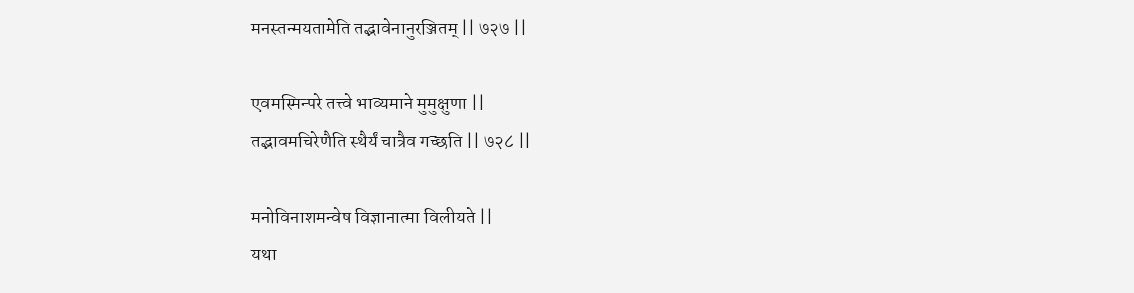मनस्तन्मयतामेति तद्भावेनानुरञ्जितम् || ७२७ ||

एवमस्मिन्परे तत्त्वे भाव्यमाने मुमुक्षुणा ||
तद्भावमचिरेणैति स्थैर्यं चात्रैव गच्छति || ७२८ ||

मनोविनाशमन्वेष विज्ञानात्मा विलीयते ||
यथा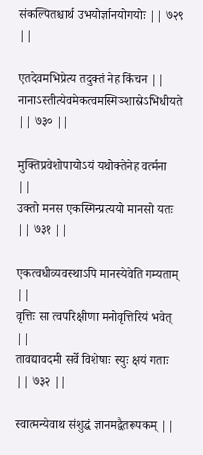संकल्पितश्चार्थ उभयोर्ज्ञानयोगयोः || ७२९ ||

एतदेवमभिप्रेत्य तदुक्तं नेह किंचन ||
नानाऽस्तीत्येवमेकत्वमस्मिञ्शास्रेऽभिधीयते || ७३० ||

मुक्तिप्रवेशोपायोऽयं यथोक्तेनेह वर्त्मना ||
उक्तो मनस एकस्मिन्प्रत्ययो मानसो यतः || ७३१ ||

एकत्वधीव्यवस्थाऽपि मानस्येवेति गम्यताम् ||
वृत्तिः सा त्वपरिक्षीणा मनोवृत्तिरियं भवेत् ||
तावद्यावदमी सर्वे विशेषाः स्युः क्षयं गताः || ७३२ ||

स्वात्मन्येवाथ संशुद्धं ज्ञानमद्वैतरूपकम् ||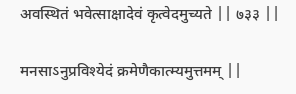अवस्थितं भवेत्साक्षादेवं कृत्वेदमुच्यते || ७३३ ||

मनसाऽनुप्रविश्येदं क्रमेणैकात्म्यमुत्तमम् ||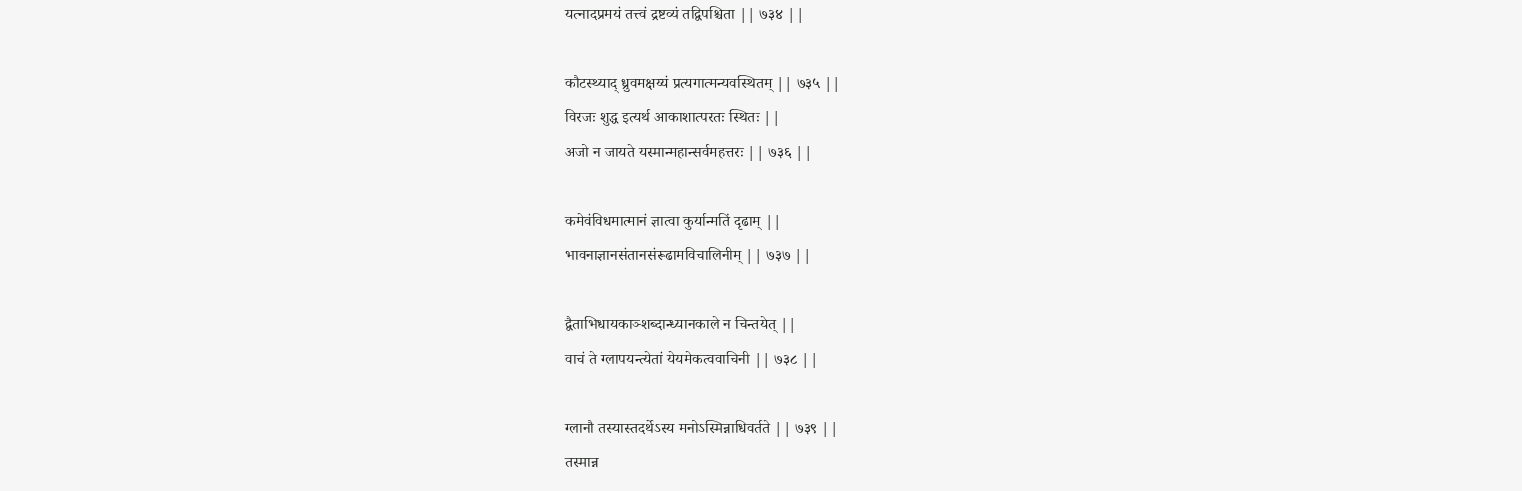यत्नादप्रमयं तत्त्वं द्रष्टव्यं तद्विपश्चिता || ७३४ ||

कौटस्थ्याद् ध्रुवमक्षय्यं प्रत्यगात्मन्यवस्थितम् || ७३५ ||
विरजः शुद्ध इत्यर्थ आकाशात्परतः स्थितः ||
अजो न जायते यस्मान्महान्सर्वमहत्तरः || ७३६ ||

कमेवंविधमात्मानं ज्ञात्वा कुर्यान्मतिं दृढाम् ||
भावनाज्ञानसंतानसंरूढामविचालिनीम् || ७३७ ||

द्वैताभिधायकाञ्शब्दान्ध्यानकाले न चिन्तयेत् ||
वाचं ते ग्लापयन्त्येतां येयमेकत्ववाचिनी || ७३८ ||

ग्लानौ तस्यास्तदर्थेऽस्य मनोऽस्मिन्नाधिवर्तते || ७३९ ||
तस्मान्न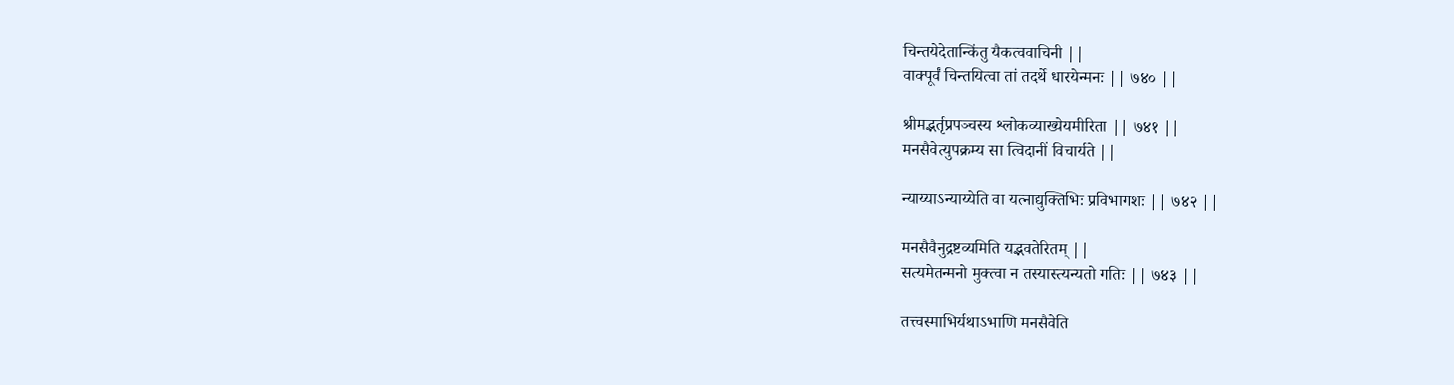चिन्तयेदेतान्किंतु यैकत्ववाचिनी ||
वाक्पूर्वं चिन्तयित्वा तां तदर्थे धारयेन्मनः || ७४० ||

श्रीमद्भर्तृप्रपञ्चस्य श्लोकव्याख्येयमीरिता || ७४१ ||
मनसैवेत्युपक्रम्य सा त्विदानीं विचार्यते ||

न्याय्याऽन्याय्येति वा यत्नाद्युक्तिभिः प्रविभागशः || ७४२ ||

मनसैवैनुद्रष्टव्यमिति यद्भवतेरितम् ||
सत्यमेतन्मनो मुक्त्वा न तस्यास्त्यन्यतो गतिः || ७४३ ||

तत्त्वस्माभिर्यथाऽभाणि मनसैवेति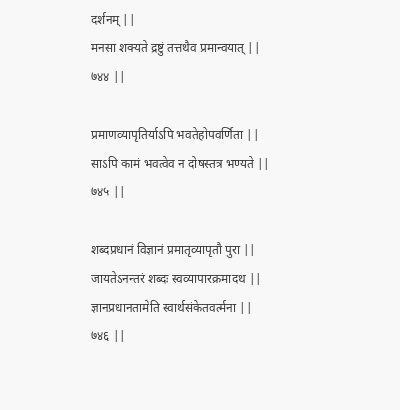दर्शनम् ||
मनसा शक्यते द्रष्टुं तत्तथैव प्रमान्वयात् || ७४४ ||

प्रमाणव्यापृतिर्याऽपि भवतेहोपवर्णिता ||
साऽपि कामं भवत्वेव न दोषस्तत्र भण्यते || ७४५ ||

शब्दप्रधानं विज्ञानं प्रमातृव्यापृतौ पुरा ||
जायतेऽनन्तरं शब्दः स्वव्यापारक्रमादथ ||
ज्ञानप्रधानतामेति स्वार्थसंकेतवर्त्मना || ७४६ ||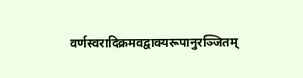वर्णस्वरादिक्रमवद्वाक्यरूपानुरञ्जितम्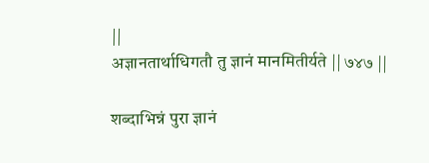||
अज्ञानतार्थाधिगतौ तु ज्ञानं मानमितीर्यते || ७४७ ||

शब्दाभिन्नं पुरा ज्ञानं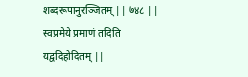शब्दरूपानुरञ्जितम् || ७४८ ||
स्वप्रमेये प्रमाणं तदिति यद्वदिहोदितम् ||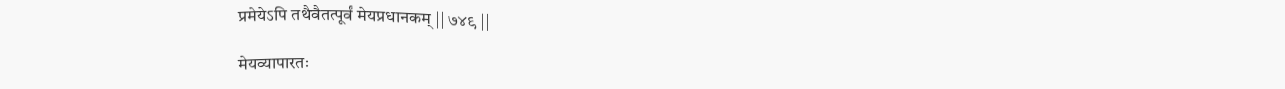प्रमेयेऽपि तथैवैतत्पूर्वं मेयप्रधानकम् || ७४९ ||

मेयव्यापारतः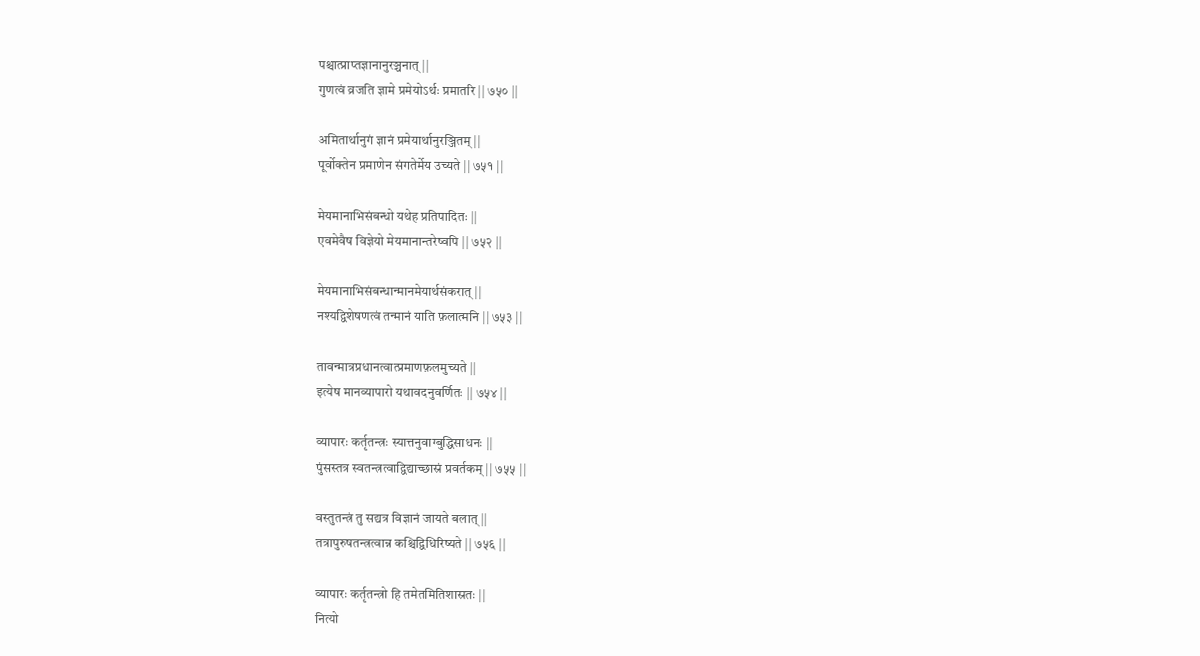पश्चात्प्राप्तज्ञानानुरञ्चनात् ||
गुणत्वं व्रजति ज्ञामे प्रमेयोऽर्थः प्रमातरि || ७५० ||

अमितार्थानुगं ज्ञानं प्रमेयार्थानुरञ्जितम् ||
पूर्वोक्तेन प्रमाणेन संगतेर्मेय उच्यते || ७५१ ||

मेयमानाभिसंबन्धो यथेह प्रतिपादितः ||
एवमेवैष विज्ञेयो मेयमानान्तरेष्वपि || ७५२ ||

मेयमानाभिसंबन्धान्मानमेयार्थसंकरात् ||
नश्यद्विशेषणत्वं तन्मानं याति फ़लात्मनि || ७५३ ||

तावन्मात्रप्रधानत्वात्प्रमाणफ़लमुच्यते ||
इत्येष मानव्यापारो यथावदनुवर्णितः || ७५४ ||

व्यापारः कर्तृतन्त्रः स्यात्तनुवाग्बुद्धिसाधनः ||
पुंसस्तत्र स्वतन्त्रत्वाद्विद्याच्छास्रं प्रवर्तकम् || ७५५ ||

वस्तुतन्त्रं तु सद्यत्र विज्ञानं जायते बलात् ||
तत्रापुरुषतन्त्रत्वान्न कश्चिद्विधिरिष्यते || ७५६ ||

व्यापारः कर्तृतन्त्रो हि तमेतमितिशास्रतः ||
नित्यो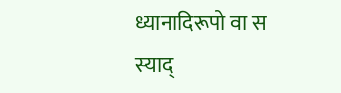ध्यानादिरूपो वा स स्याद्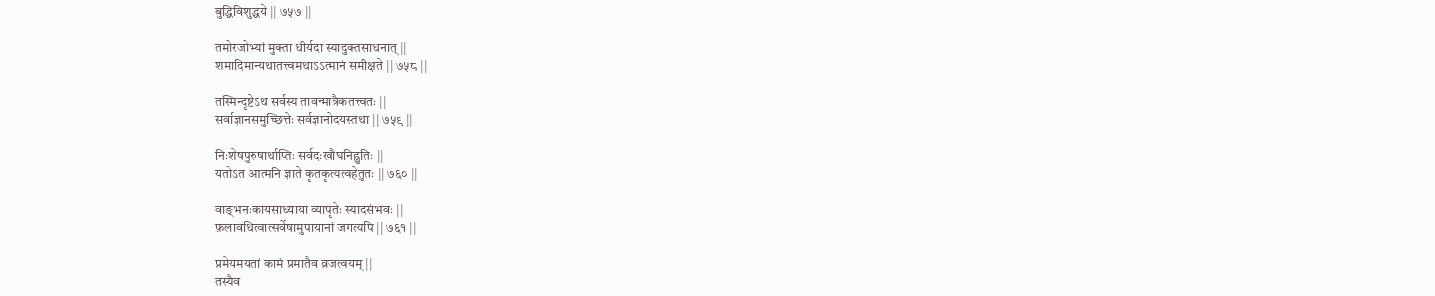बुद्धिविशुद्धये || ७५७ ||

तमोरजोभ्यां मुक्ता धीर्यदा स्यादुक्तसाधनात् ||
शमादिमान्यथातत्त्वमथाऽऽत्मानं समीक्षते || ७५८ ||

तस्मिन्दृष्टेऽथ सर्वस्य तावन्मात्रैकतत्त्वतः ||
सर्वाज्ञानसमुच्छित्तेः सर्वज्ञानोदयस्तथा || ७५९ ||

निःशेषपुरुषार्थाप्तिः सर्वदःखौघनिह्नुतिः ||
यतोऽत आत्मनि ज्ञाते कृतकृत्यत्वहेतुतः || ७६० ||

वाङ्भनःकायसाध्याया व्यापृतेः स्यादसंभवः ||
फ़लावधित्वात्सर्वेषामुपायानां जगत्यपि || ७६१ ||

प्रमेयमयतां कामं प्रमातैव व्रजत्वयम् ||
तस्यैव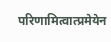परिणामित्वात्प्रमेयेन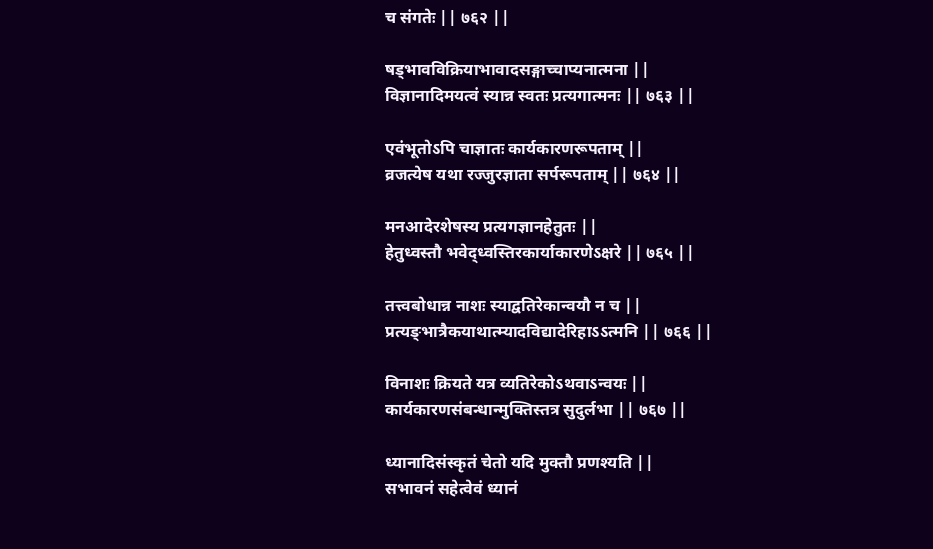च संगतेः || ७६२ ||

षड्भावविक्रियाभावादसङ्गाच्चाप्यनात्मना ||
विज्ञानादिमयत्वं स्यान्न स्वतः प्रत्यगात्मनः || ७६३ ||

एवंभूतोऽपि चाज्ञातः कार्यकारणरूपताम् ||
व्रजत्येष यथा रज्जुरज्ञाता सर्परूपताम् || ७६४ ||

मनआदेरशेषस्य प्रत्यगज्ञानहेतुतः ||
हेतुध्वस्तौ भवेद्ध्वस्तिरकार्याकारणेऽक्षरे || ७६५ ||

तत्त्वबोधान्न नाशः स्याद्वतिरेकान्वयौ न च ||
प्रत्यङ्भात्रैकयाथात्म्यादविद्यादेरिहाऽऽत्मनि || ७६६ ||

विनाशः क्रियते यत्र व्यतिरेकोऽथवाऽन्वयः ||
कार्यकारणसंबन्धान्मुक्तिस्तत्र सुदुर्लभा || ७६७ ||

ध्यानादिसंस्कृतं चेतो यदि मुक्तौ प्रणश्यति ||
सभावनं सहेत्वेवं ध्यानं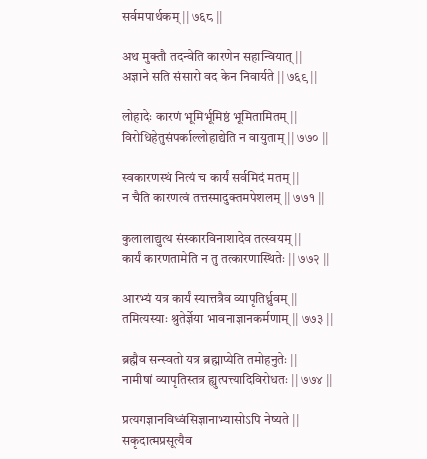सर्वमपार्थकम् || ७६८ ||

अथ मुक्तौ तदन्वेति कारणेन सहान्वियात् ||
अज्ञाने सति संसारो वद केन निवार्यते || ७६९ ||

लोहादेः कारणं भूमिर्भूमिष्ठं भूमितामितम् ||
विरोधिहेतुसंपर्काल्लोहाद्येति न वायुताम् || ७७० ||

स्वकारणस्थं नित्यं च कार्यं सर्वमिदं मतम् ||
न चैति कारणत्वं तत्तस्मादुक्तमपेशलम् || ७७१ ||

कुलालाद्युत्थ संस्कारविनाशादेव तत्स्वयम् ||
कार्यं कारणतामेति न तु तत्कारणास्थितेः || ७७२ ||

आरभ्यं यत्र कार्यं स्यात्तत्रैव व्यापृतिर्ध्रुवम् ||
तमित्यस्याः श्रुतेर्ज्ञेया भावनाज्ञानकर्मणाम् || ७७३ ||

ब्रह्मैव सन्स्वतो यत्र ब्रह्माप्येति तमोहनुतेः ||
नामीषां व्यापृतिस्तत्र ह्युत्पत्त्यादिविरोधतः || ७७४ ||

प्रत्यगज्ञानविध्वंसिज्ञानाभ्यासोऽपि नेष्यते ||
सकृदात्मप्रसूत्यैव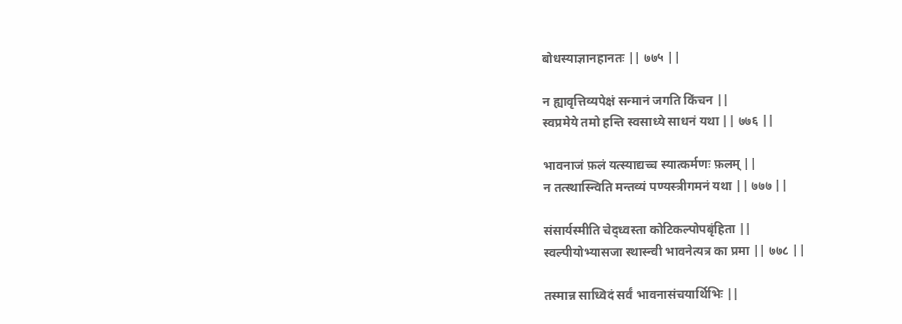बोधस्याज्ञानहानतः || ७७५ ||

न ह्यावृत्तिव्यपेक्षं सन्मानं जगति किंचन ||
स्वप्रमेये तमो हन्ति स्वसाध्ये साधनं यथा || ७७६ ||

भावनाजं फ़लं यत्स्याद्यच्च स्यात्कर्मणः फ़लम् ||
न तत्स्थास्न्विति मन्तव्यं पण्यस्त्रीगमनं यथा || ७७७ ||

संसार्यस्मीति चेद्ध्वस्ता कोटिकल्पोपबृंहिता ||
स्वल्पीयोभ्यासजा स्थास्न्वी भावनेत्यत्र का प्रमा || ७७८ ||

तस्मान्न साध्विदं सर्वं भावनासंचयार्थिभिः ||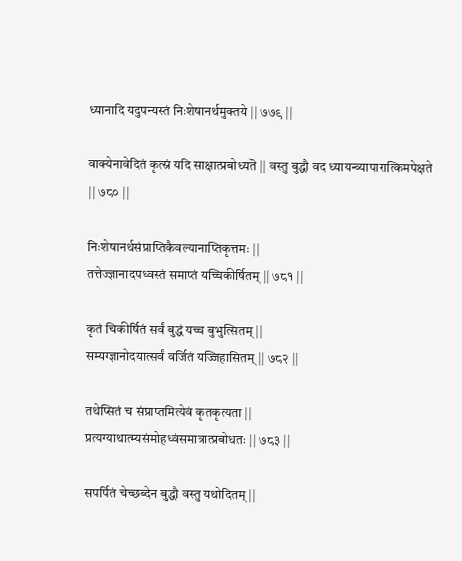ध्यानादि यदुपन्यस्तं निःशेषानर्थमुक्तये || ७७९ ||

वाक्येनावेदितं कृत्स्नं यदि साक्षात्प्रबोध्यतॆ || वस्तु बुद्धौ वद ध्यायन्व्यापारात्किमपेक्षते || ७८० ||

निःशेषानर्थसंप्राप्तिकैवल्यानाप्तिकृत्तमः ||
तत्तेज्ज्ञानादपध्वस्तं समाप्तं यच्चिकीर्षितम् || ७८१ ||

कृतं चिकीर्षितं सर्वं बुद्धं यच्च बुभुत्सितम् ||
सम्यग्ज्ञानोदयात्सर्वं वर्जितं यज्जिहासितम् || ७८२ ||

तथेप्सितं च संप्राप्तमित्येवं कृतकृत्यता ||
प्रत्यग्याथात्म्यसंमोहध्वंसमात्रात्प्रबोधतः || ७८३ ||

सपर्पितं चेच्छब्देन बुद्धौ वस्तु यथोदितम् ||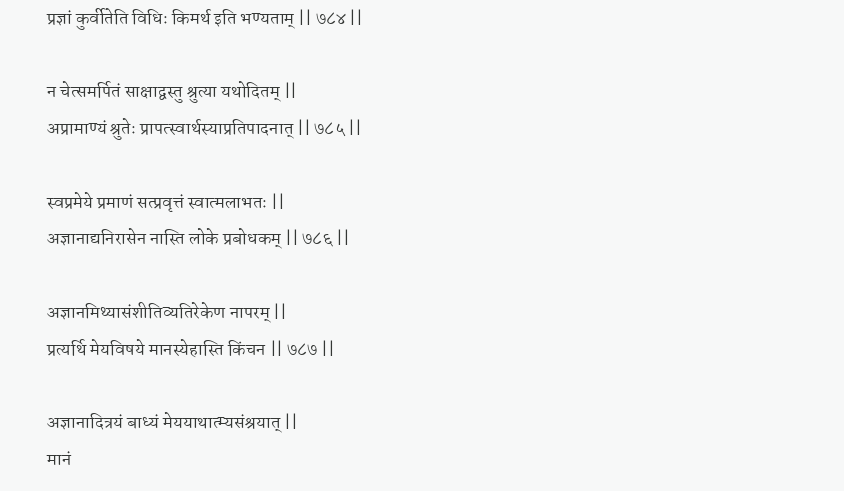प्रज्ञां कुर्वीतेति विधिः किमर्थ इति भण्यताम् || ७८४ ||

न चेत्समर्पितं साक्षाद्वस्तु श्रुत्या यथोदितम् ||
अप्रामाण्यं श्रुतेः प्रापत्स्वार्थस्याप्रतिपादनात् || ७८५ ||

स्वप्रमेये प्रमाणं सत्प्रवृत्तं स्वात्मलाभतः ||
अज्ञानाद्यनिरासेन नास्ति लोके प्रबोधकम् || ७८६ ||

अज्ञानमिथ्यासंशीतिव्यतिरेकेण नापरम् ||
प्रत्यर्थि मेयविषये मानस्येहास्ति किंचन || ७८७ ||

अज्ञानादित्रयं बाध्यं मेययाथात्म्यसंश्रयात् ||
मानं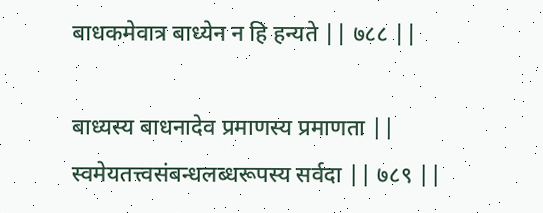बाधकमेवात्र बाध्येन न हि हन्यते || ७८८ ||

बाध्यस्य बाधनादेव प्रमाणस्य प्रमाणता ||
स्वमेयतत्त्वसंबन्धलब्धरूपस्य सर्वदा || ७८९ ||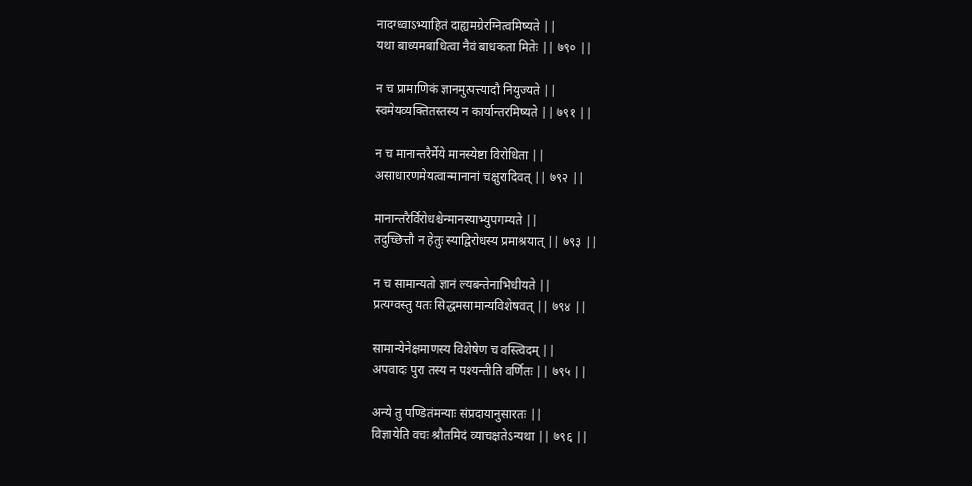नादग्ध्वाऽभ्याहितं दाह्यमग्रेरग्नित्वमिष्यते ||
यथा बाध्यमबाधित्वा नैवं बाधकता मितेः || ७९० ||

न च प्रामाणिकं ज्ञानमुत्पत्त्यादौ नियुज्यते ||
स्वमेयव्यक्तितस्तस्य न कार्यान्तरमिष्यते || ७९१ ||

न च मानान्तरैर्मेये मानस्येष्टा विरोधिता ||
असाधारणमेयत्वान्मानानां चक्षुरादिवत् || ७९२ ||

मानान्तरैर्विरोधश्चेन्मानस्याभ्युपगम्यते ||
तदुच्छित्तौ न हेतुः स्याद्विरोधस्य प्रमाश्रयात् || ७९३ ||

न च सामान्यतो ज्ञानं ल्यबन्तेनाभिधीयते ||
प्रत्यग्वस्तु यतः सिद्धमसामान्यविशेषवत् || ७९४ ||

सामान्येनेक्षमाणस्य विशेषेण च वस्त्विदम् ||
अपवादः पुरा तस्य न पश्यन्तीति वर्णितः || ७९५ ||

अन्ये तु पण्डितंमन्याः संप्रदायानुसारतः ||
विज्ञायेति वचः श्रौतमिदं व्याचक्षतेऽन्यथा || ७९६ ||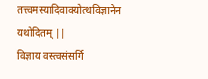तत्त्वमस्यादिवाक्योत्थविज्ञानेन यथोदितम् ||
विज्ञाय वस्त्वसंसर्गि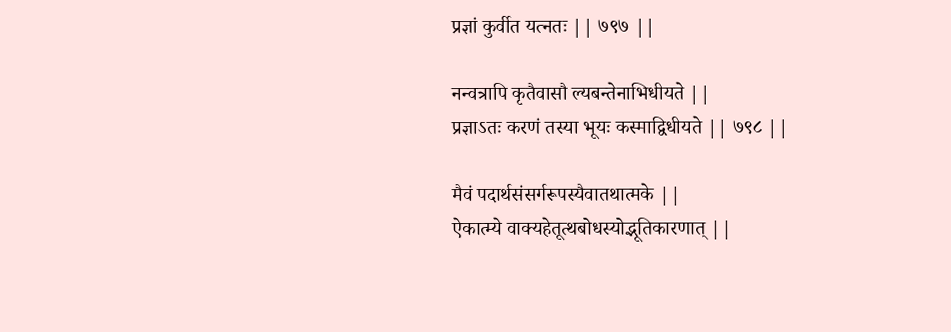प्रज्ञां कुर्वीत यत्नतः || ७९७ ||

नन्वत्रापि कृतैवासौ ल्यबन्तेनाभिधीयते ||
प्रज्ञाऽतः करणं तस्या भूयः कस्माद्विधीयते || ७९८ ||

मैवं पदार्थसंसर्गरूपस्यैवातथात्मके ||
ऐकात्म्ये वाक्यहेतूत्थबोधस्योद्भूतिकारणात् ||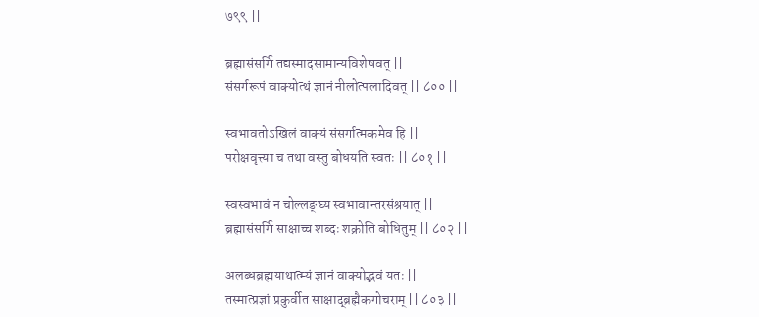७९९ ||

ब्रह्मासंसर्गि तद्यस्मादसामान्यविशेषवत् ||
संसर्गरूपं वाक्योत्थं ज्ञानं नीलोत्पलादिवत् || ८०० ||

स्वभावतोऽखिलं वाक्यं संसर्गात्मकमेव हि ||
परोक्षवृत्त्या च तथा वस्तु बोधयति स्वतः || ८०१ ||

स्वस्वभावं न चोल्लङ्घ्य स्वभावान्तरसंश्रयात् ||
ब्रह्मासंसर्गि साक्षाच्च शब्दः शक्रोति बोधितुम् || ८०२ ||

अलब्धब्रह्मयाथात्म्यं ज्ञानं वाक्योद्भवं यतः ||
तस्मात्प्रज्ञां प्रकुर्वीत साक्षाद्ब्रह्मैकगोचराम् || ८०३ ||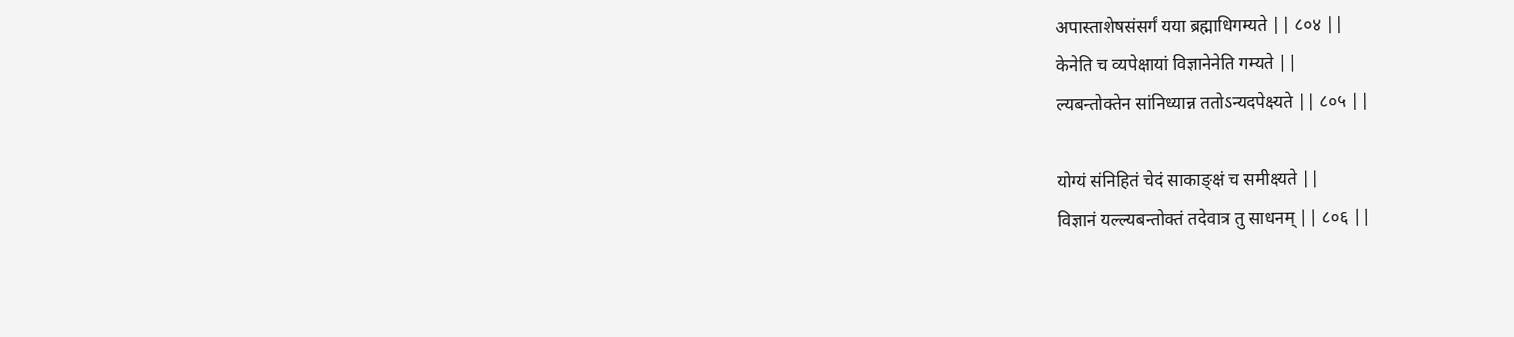अपास्ताशेषसंसर्गं यया ब्रह्माधिगम्यते || ८०४ ||
केनेति च व्यपेक्षायां विज्ञानेनेति गम्यते ||
ल्यबन्तोक्तेन सांनिध्यान्न ततोऽन्यदपेक्ष्यते || ८०५ ||

योग्यं संनिहितं चेदं साकाङ्क्षं च समीक्ष्यते ||
विज्ञानं यल्ल्यबन्तोक्तं तदेवात्र तु साधनम् || ८०६ ||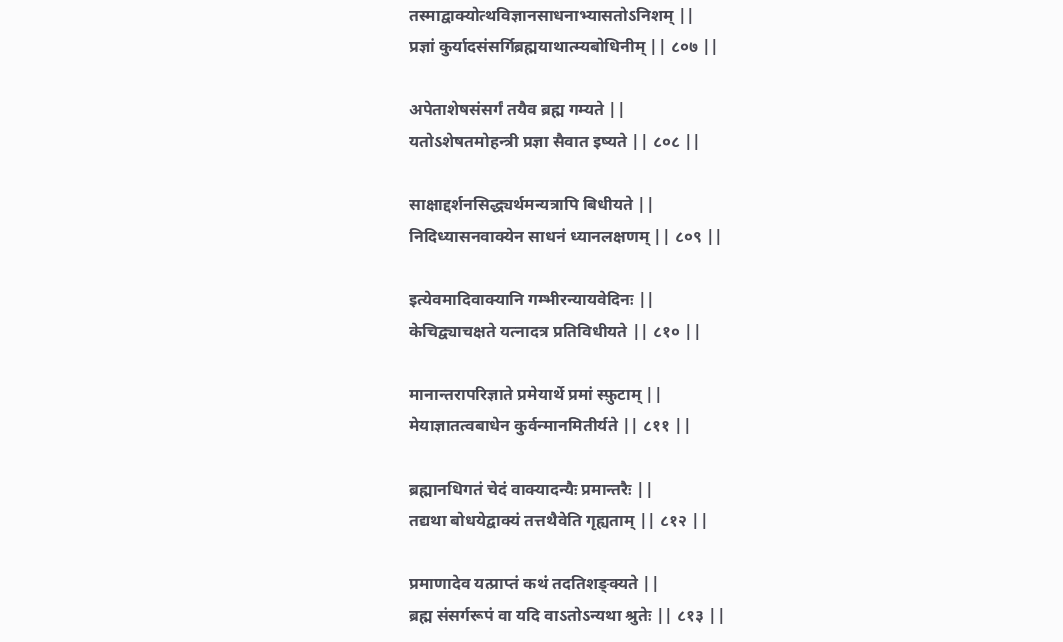तस्माद्वाक्योत्थविज्ञानसाधनाभ्यासतोऽनिशम् ||
प्रज्ञां कुर्यादसंसर्गिब्रह्मयाथात्म्यबोधिनीम् || ८०७ ||

अपेताशेषसंसर्गं तयैव ब्रह्म गम्यते ||
यतोऽशेषतमोहन्त्री प्रज्ञा सैवात इष्यते || ८०८ ||

साक्षाद्दर्शनसिद्ध्यर्थमन्यत्रापि बिधीयते ||
निदिध्यासनवाक्येन साधनं ध्यानलक्षणम् || ८०९ ||

इत्येवमादिवाक्यानि गम्भीरन्यायवेदिनः ||
केचिद्व्याचक्षते यत्नादत्र प्रतिविधीयते || ८१० ||

मानान्तरापरिज्ञाते प्रमेयार्थे प्रमां स्फ़ुटाम् ||
मेयाज्ञातत्वबाधेन कुर्वन्मानमितीर्यते || ८११ ||

ब्रह्मानधिगतं चेदं वाक्यादन्यैः प्रमान्तरैः ||
तद्यथा बोधयेद्वाक्यं तत्तथैवेति गृह्यताम् || ८१२ ||

प्रमाणादेव यत्प्राप्तं कथं तदतिशङ्क्यते ||
ब्रह्म संसर्गरूपं वा यदि वाऽतोऽन्यथा श्रुतेः || ८१३ ||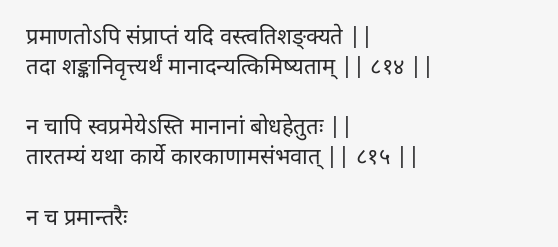प्रमाणतोऽपि संप्राप्तं यदि वस्त्वतिशङ्क्यते ||
तदा शङ्कानिवृत्त्यर्थं मानादन्यत्किमिष्यताम् || ८१४ ||

न चापि स्वप्रमेयेऽस्ति मानानां बोधहेतुतः ||
तारतम्यं यथा कार्ये कारकाणामसंभवात् || ८१५ ||

न च प्रमान्तरैः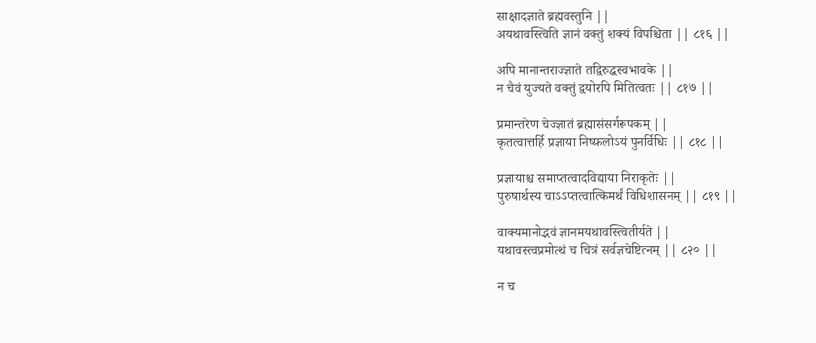साक्षादज्ञाते ब्रह्मवस्तुनि ||
अयथावस्त्विति ज्ञानं वक्तुं शक्यं विपश्चिता || ८१६ ||

अपि मानान्तराज्ज्ञाते तद्विरुद्धस्वभावके ||
न चैवं युज्यते वक्तुं द्वयोरपि मितित्वतः || ८१७ ||

प्रमान्तरेण चेज्ज्ञातं ब्रह्मासंसर्गरूपकम् ||
कृतत्वात्तर्हि प्रज्ञाया निष्फ़लोऽयं पुनर्विधिः || ८१८ ||

प्रज्ञायाश्च समाप्तत्वादविद्याया निराकृतेः ||
पुरुषार्थस्य चाऽऽप्तत्वात्किमर्थं विधिशासनम् || ८१९ ||

वाक्यमानोद्भवं ज्ञानमयथावस्त्वितीर्यते ||
यथावस्त्वप्रमोत्थं च चित्रं सर्वज्ञचेष्टित्नम् || ८२० ||

न च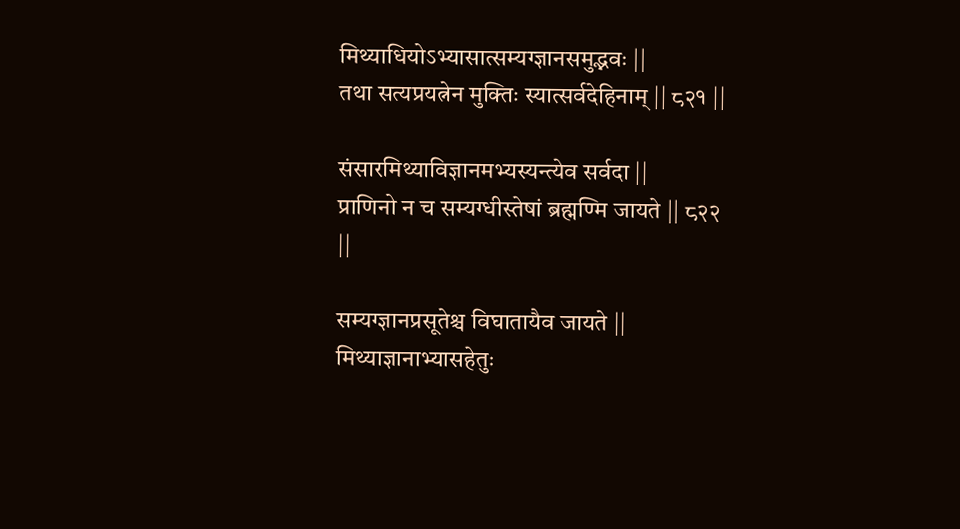मिथ्याधियोऽभ्यासात्सम्यग्ज्ञानसमुद्भवः ||
तथा सत्यप्रयत्नेन मुक्तिः स्यात्सर्वदेहिनाम् || ८२१ ||

संसारमिथ्याविज्ञानमभ्यस्यन्त्येव सर्वदा ||
प्राणिनो न च सम्यग्धीस्तेषां ब्रह्मण्मि जायते || ८२२ ||

सम्यग्ज्ञानप्रसूतेश्च विघातायैव जायते ||
मिथ्याज्ञानाभ्यासहेतुः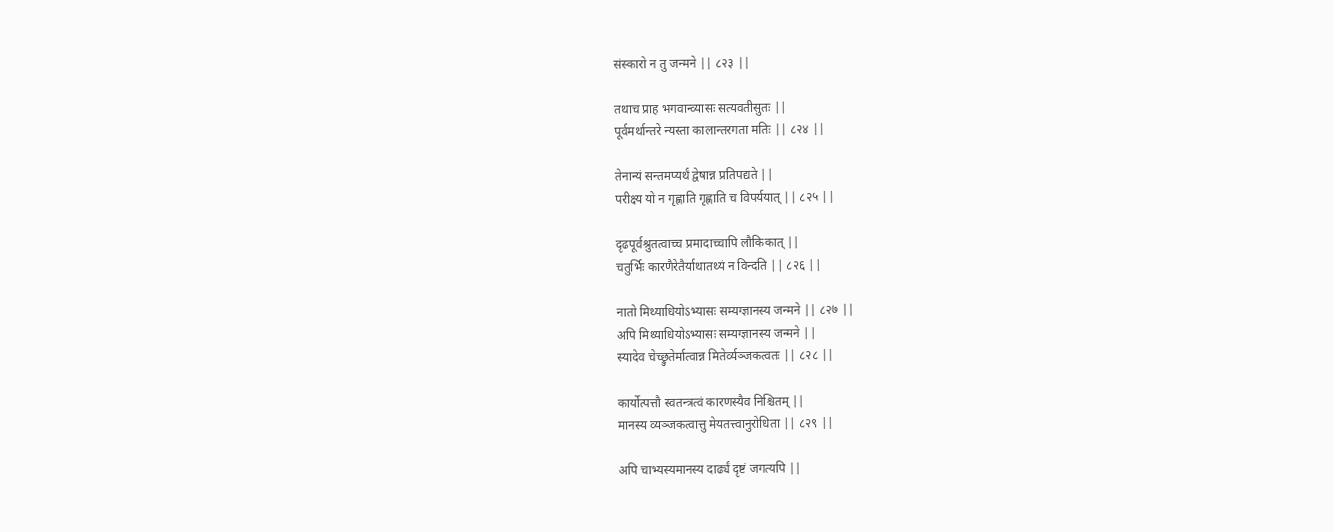संस्कारो न तु जन्मने || ८२३ ||

तथाच प्राह भगवान्व्यासः सत्यवतीसुतः ||
पूर्वमर्थान्तरे न्यस्ता कालान्तरगता मतिः || ८२४ ||

तेनान्यं सन्तमप्यर्थं द्वेषान्न प्रतिपद्यते ||
परीक्ष्य यो न गृह्णाति गृह्णाति च विपर्ययात् || ८२५ ||

दृढपूर्वश्रुतत्वाच्च प्रमादाच्चापि लौकिकात् ||
चतुर्भिः कारणैरेतैर्याथातथ्यं न विन्दति || ८२६ ||

नातो मिथ्याधियोऽभ्यासः सम्यग्ज्ञानस्य जन्मने || ८२७ ||
अपि मिथ्याधियोऽभ्यासः सम्यग्ज्ञानस्य जन्मने ||
स्यादेव चेच्छ्रुतेर्मात्वान्न मितेर्व्यञ्जकत्वतः || ८२८ ||

कार्योत्पत्तौ स्वतन्त्रत्वं कारणस्यैव निश्चितम् ||
मानस्य व्यञ्जकत्वात्तु मेयतत्त्वानुरोधिता || ८२९ ||

अपि चाभ्यस्यमानस्य दार्ढ्यं दृष्टं जगत्यपि ||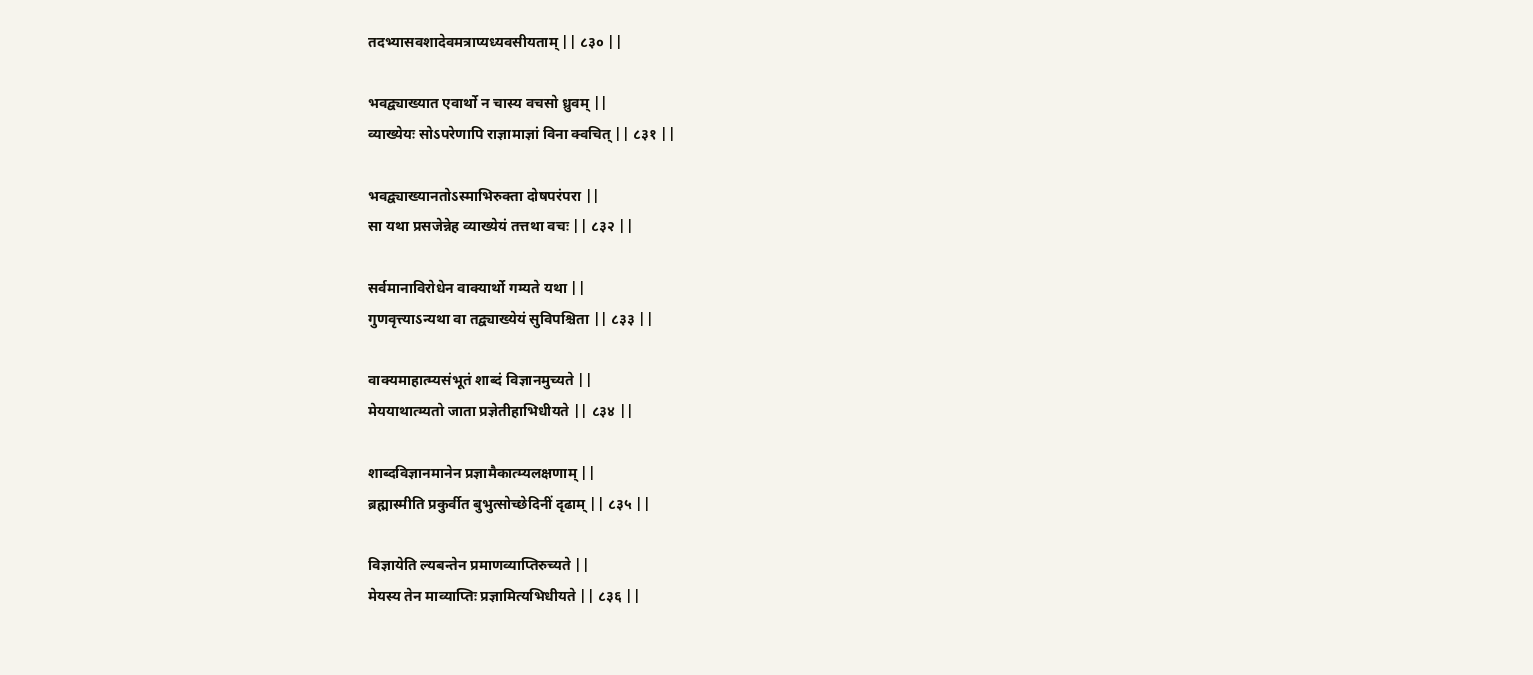तदभ्यासवशादेवमत्राप्यध्यवसीयताम् || ८३० ||

भवद्व्याख्यात एवार्थो न चास्य वचसो ध्रुवम् ||
व्याख्येयः सोऽपरेणापि राज्ञामाज्ञां विना क्वचित् || ८३१ ||

भवद्व्याख्यानतोऽस्माभिरुक्ता दोषपरंपरा ||
सा यथा प्रसजेन्नेह व्याख्येयं तत्तथा वचः || ८३२ ||

सर्वमानाविरोधेन वाक्यार्थो गम्यते यथा ||
गुणवृत्त्याऽन्यथा वा तद्व्याख्येयं सुविपश्चिता || ८३३ ||

वाक्यमाहात्म्यसंभूतं शाब्दं विज्ञानमुच्यते ||
मेययाथात्म्यतो जाता प्रज्ञेतीहाभिधीयते || ८३४ ||

शाब्दविज्ञानमानेन प्रज्ञामैकात्म्यलक्षणाम् ||
ब्रह्मास्मीति प्रकुर्वीत बुभुत्सोच्छेदिनीं दृढाम् || ८३५ ||

विज्ञायेति ल्यबन्तेन प्रमाणव्याप्तिरुच्यते ||
मेयस्य तेन माव्याप्तिः प्रज्ञामित्यभिधीयते || ८३६ ||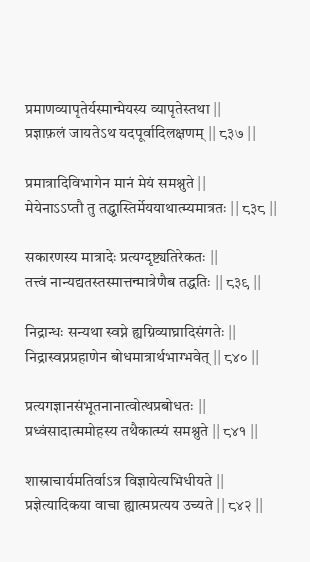प्रमाणव्यापृतेर्यस्मान्मेयस्य व्यापृतेस्तथा ||
प्रज्ञाफ़लं जायतेऽथ यदपूर्वादिलक्षणम् || ८३७ ||

प्रमात्रादिविभागेन मानं मेयं समश्नुते ||
मेयेनाऽऽप्तौ तु तद्ध्वास्तिर्मेययाथात्म्यमात्रतः || ८३८ ||

सकारणस्य मात्रादेः प्रत्यग्दृष्ट्यतिरेकतः ||
तत्त्वं नान्यद्यतस्तस्मात्तन्मात्रेणैब तद्धतिः || ८३९ ||

निद्रान्धः सन्यथा स्वप्ने ह्यग्निव्याघ्रादिसंगतेः ||
निद्रास्वप्नप्रहाणेन बोधमात्रार्थभाग्भवेत् || ८४० ||

प्रत्यगज्ञानसंभूतनानात्वोत्थप्रबोधतः ||
प्रध्वंसादात्ममोहस्य तथैकात्म्यं समश्नुते || ८४१ ||

शास्राचार्यमतिर्वाऽत्र विज्ञायेत्यभिधीयते ||
प्रज्ञेत्यादिकया वाचा ह्यात्मप्रत्यय उच्यते || ८४२ ||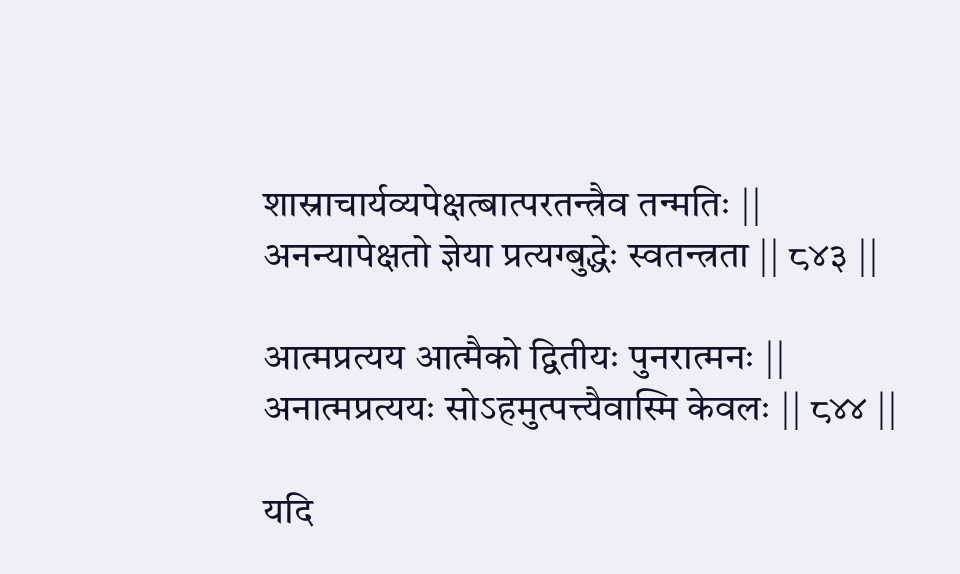शास्राचार्यव्यपेक्षत्बात्परतन्त्रैव तन्मतिः ||
अनन्यापेक्षतो ज्ञेया प्रत्यग्बुद्धेः स्वतन्त्रता || ८४३ ||

आत्मप्रत्यय आत्मैको द्वितीयः पुनरात्मनः ||
अनात्मप्रत्ययः सोऽहमुत्पत्त्यैवास्मि केवलः || ८४४ ||

यदि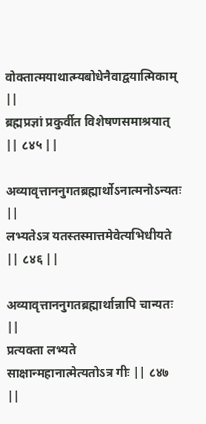वोक्तात्मयाथात्म्यबोधेनैवाद्वयात्मिकाम् ||
ब्रह्मप्रज्ञां प्रकुर्वीत विशेषणसमाश्रयात् || ८४५ ||

अव्यावृत्ताननुगतब्रह्मार्थोऽनात्मनोऽन्यतः ||
लभ्यतेऽत्र यतस्तस्मात्तमेवेत्यभिधीयते || ८४६ ||

अव्यावृत्ताननुगतब्रह्मार्थान्नापि चान्यतः ||
प्रत्यक्ता लभ्यते साक्षान्महानात्मेत्यतोऽत्र गीः || ८४७ ||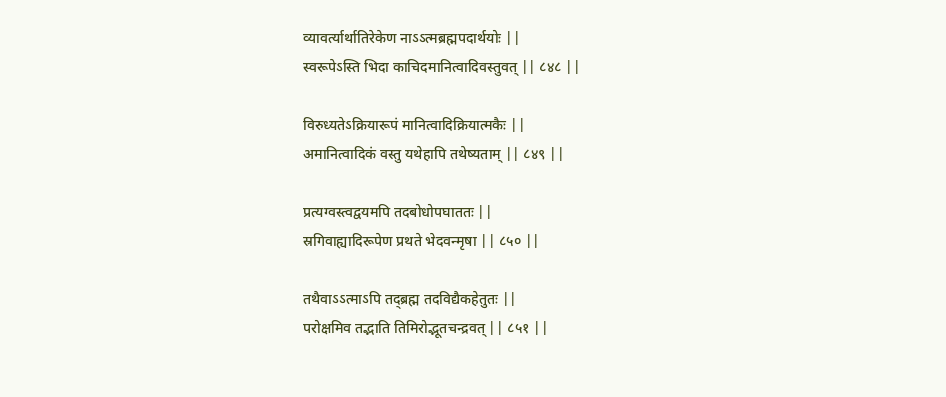व्यावर्त्यार्थातिरेकेण नाऽऽत्मब्रह्मपदार्थयोः ||
स्वरूपेऽस्ति भिदा काचिदमानित्वादिवस्तुवत् || ८४८ ||

विरुध्यतेऽक्रियारूपं मानित्वादिक्रियात्मकैः ||
अमानित्वादिकं वस्तु यथेहापि तथेष्यताम् || ८४९ ||

प्रत्यग्वस्त्वद्वयमपि तदबोधोपघाततः ||
स्रगिवाह्यादिरूपेण प्रथते भेदवन्मृषा || ८५० ||

तथैवाऽऽत्माऽपि तद्ब्रह्म तदविद्यैकहेतुतः ||
परोक्षमिव तद्भाति तिमिरोद्भूतचन्द्रवत् || ८५१ ||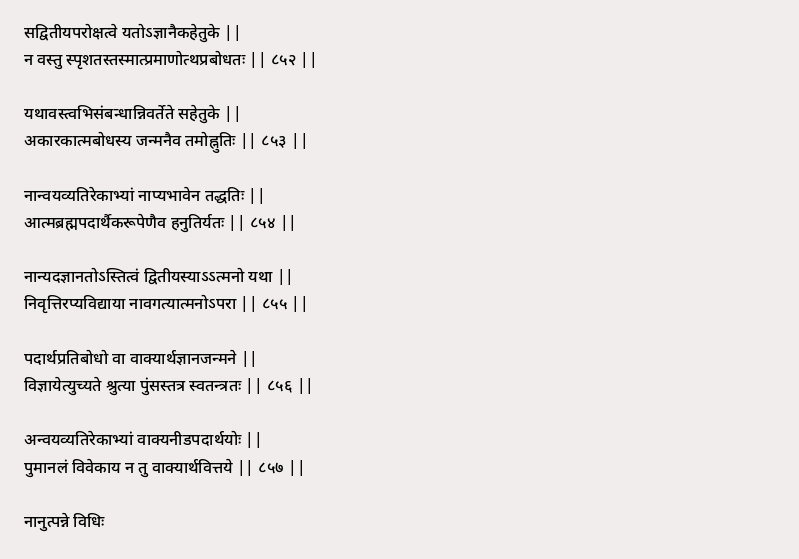सद्वितीयपरोक्षत्वे यतोऽज्ञानैकहेतुके ||
न वस्तु स्पृशतस्तस्मात्प्रमाणोत्थप्रबोधतः || ८५२ ||

यथावस्त्वभिसंबन्धान्निवर्तेते सहेतुके ||
अकारकात्मबोधस्य जन्मनैव तमोह्नुतिः || ८५३ ||

नान्वयव्यतिरेकाभ्यां नाप्यभावेन तद्धतिः ||
आत्मब्रह्मपदार्थैकरूपेणैव हनुतिर्यतः || ८५४ ||

नान्यदज्ञानतोऽस्तित्वं द्वितीयस्याऽऽत्मनो यथा ||
निवृत्तिरप्यविद्याया नावगत्यात्मनोऽपरा || ८५५ ||

पदार्थप्रतिबोधो वा वाक्यार्थज्ञानजन्मने ||
विज्ञायेत्युच्यते श्रुत्या पुंसस्तत्र स्वतन्त्रतः || ८५६ ||

अन्वयव्यतिरेकाभ्यां वाक्यनीडपदार्थयोः ||
पुमानलं विवेकाय न तु वाक्यार्थवित्तये || ८५७ ||

नानुत्पन्ने विधिः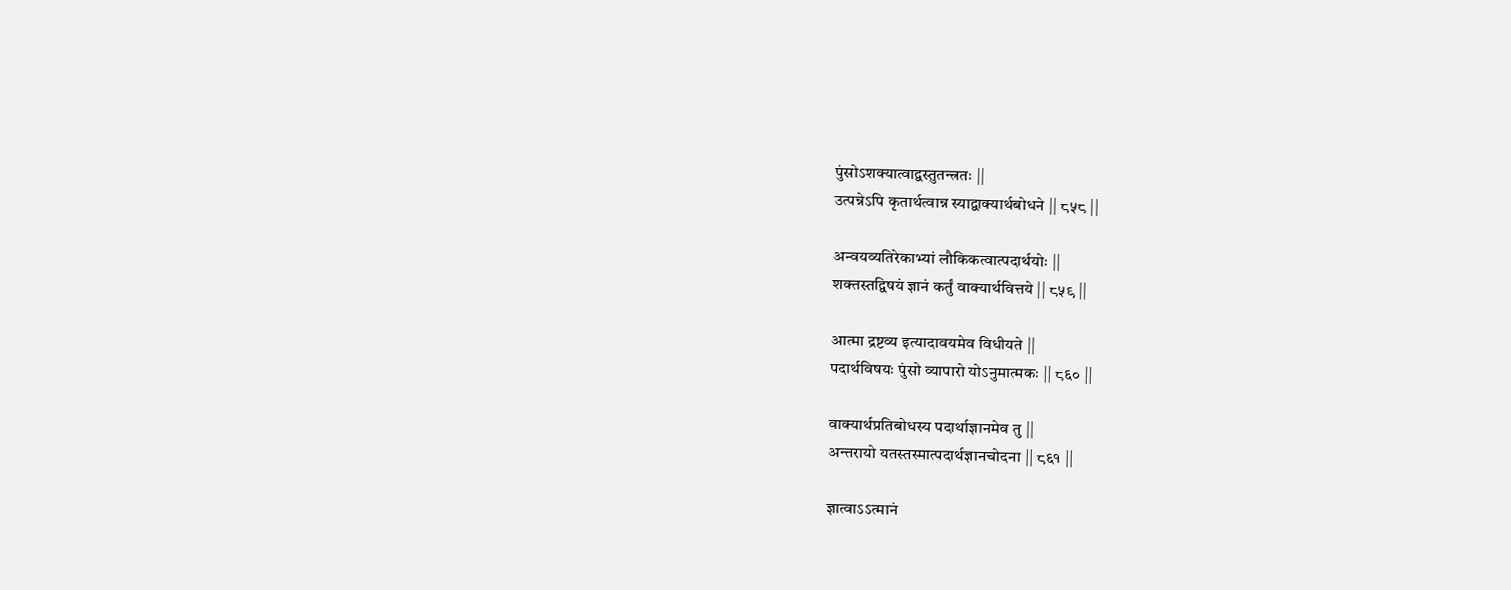पुंसोऽशक्यात्वाद्वस्तुतन्त्रतः ||
उत्पन्नेऽपि कृतार्थत्वान्न स्याद्वाक्यार्थबोधने || ८५८ ||

अन्वयव्यतिरेकाभ्यां लौकिकत्वात्पदार्थयोः ||
शक्तस्तद्विषयं ज्ञानं कर्तुं वाक्यार्थवित्तये || ८५९ ||

आत्मा द्रष्टव्य इत्यादावयमेव विधीयते ||
पदार्थविषयः पुंसो व्यापारो योऽनुमात्मकः || ८६० ||

वाक्यार्थप्रतिबोधस्य पदार्थाज्ञानमेव तु ||
अन्तरायो यतस्तस्मात्पदार्थज्ञानचोदना || ८६१ ||

ज्ञात्वाऽऽत्मानं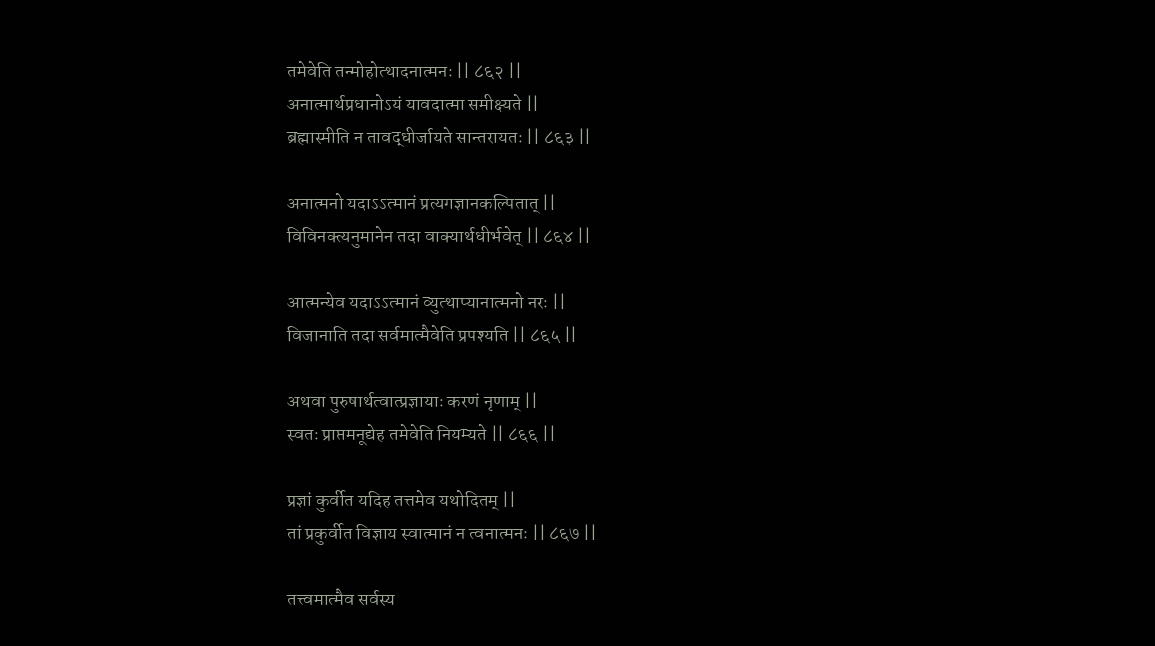तमेवेति तन्मोहोत्थादनात्मनः || ८६२ ||
अनात्मार्थप्रधानोऽयं यावदात्मा समीक्ष्यते ||
ब्रह्मास्मीति न तावद्धीर्जायते सान्तरायतः || ८६३ ||

अनात्मनो यदाऽऽत्मानं प्रत्यगज्ञानकल्पितात् ||
विविनक्त्यनुमानेन तदा वाक्यार्थधीर्भवेत् || ८६४ ||

आत्मन्येव यदाऽऽत्मानं व्युत्थाप्यानात्मनो नरः ||
विजानाति तदा सर्वमात्मैवेति प्रपश्यति || ८६५ ||

अथवा पुरुषार्थत्वात्प्रज्ञायाः करणं नृणाम् ||
स्वतः प्राप्तमनूद्येह तमेवेति नियम्यते || ८६६ ||

प्रज्ञां कुर्वीत यदिह तत्तमेव यथोदितम् ||
तां प्रकुर्वीत विज्ञाय स्वात्मानं न त्वनात्मनः || ८६७ ||

तत्त्वमात्मैव सर्वस्य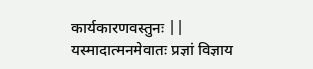कार्यकारणवस्तुनः ||
यस्मादात्मनमेवातः प्रज्ञां विज्ञाय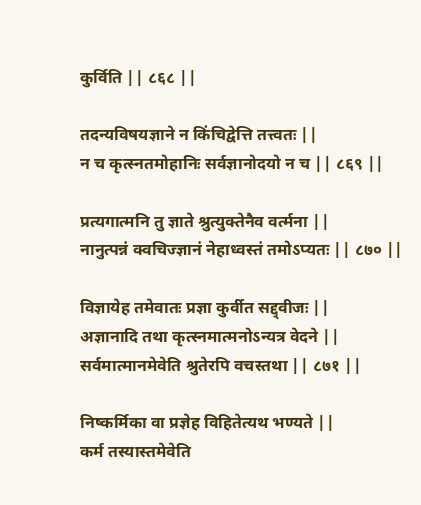कुर्विति || ८६८ ||

तदन्यविषयज्ञाने न किंचिद्वेत्ति तत्त्वतः ||
न च कृत्स्नतमोहानिः सर्वज्ञानोदयो न च || ८६९ ||

प्रत्यगात्मनि तु ज्ञाते श्रुत्युक्तेनैव वर्त्मना ||
नानुत्पन्नं क्वचिज्ज्ञानं नेहाध्वस्तं तमोऽप्यतः || ८७० ||

विज्ञायेह तमेवातः प्रज्ञा कुर्वीत सद्द्वीजः ||
अज्ञानादि तथा कृत्स्नमात्मनोऽन्यत्र वेदने ||
सर्वमात्मानमेवेति श्रुतेरपि वचस्तथा || ८७१ ||

निष्कर्मिका वा प्रज्ञेह विहितेत्यथ भण्यते ||
कर्म तस्यास्तमेवेति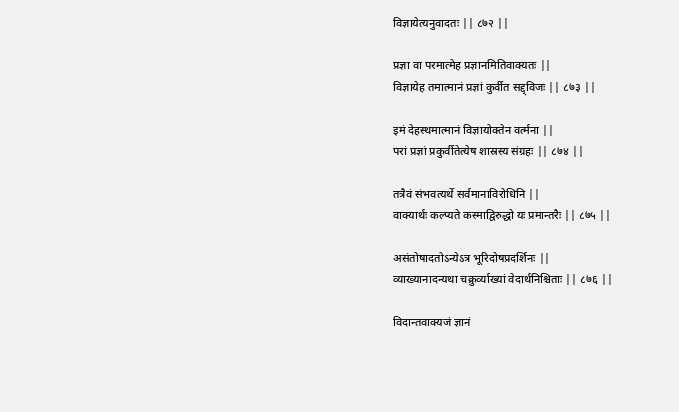विज्ञायेत्यनुवादतः || ८७२ ||

प्रज्ञा वा परमात्मेह प्रज्ञानमितिवाक्यतः ||
विज्ञायेह तमात्मानं प्रज्ञां कुर्वीत सद्द्विजः || ८७३ ||

इमं देहस्थमात्मानं विज्ञायोक्तेन वर्त्मना ||
परां प्रज्ञां प्रकुर्वीतेत्येष शास्रस्य संग्रहः || ८७४ ||

तत्रैवं संभवत्यर्थे सर्वमानाविरोधिनि ||
वाक्यार्थः कल्प्यते कस्माद्विरुद्धो यः प्रमान्तरैः || ८७५ ||

असंतोषादतोऽन्येऽत्र भूरिदोषप्रदर्शिनः ||
व्याख्यानादन्यथा चक्रुर्व्याख्यां वेदार्थनिश्चिताः || ८७६ ||

विदान्तवाक्यजं ज्ञानं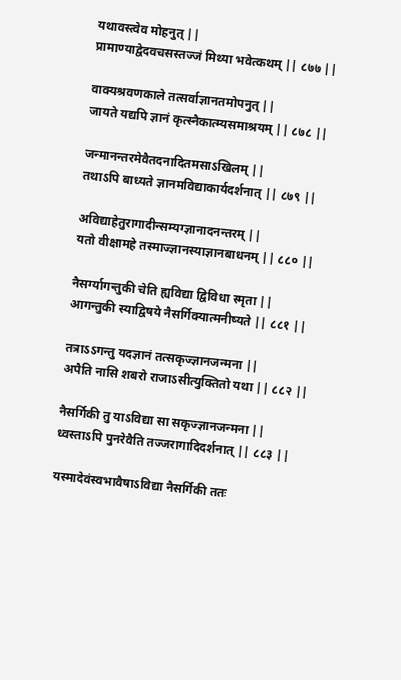यथावस्त्वेव मोहनुत् ||
प्रामाण्याद्वेदवचसस्तज्जं मिथ्या भवेत्कथम् || ८७७ ||

वाक्यश्रवणकाले तत्सर्वाज्ञानतमोपनुत् ||
जायते यद्यपि ज्ञानं कृत्स्नैकात्म्यसमाश्रयम् || ८७८ ||

जन्मानन्तरमेवैतदनादितमसाऽखिलम् ||
तथाऽपि बाध्यते ज्ञानमविद्याकार्यदर्शनात् || ८७९ ||

अविद्याहेतुरागादीन्सम्यग्ज्ञानादनन्तरम् ||
यतो वीक्षामहे तस्माज्ज्ञानस्याज्ञानबाधनम् || ८८० ||

नैसर्ग्यागन्तुकी चेति ह्यविद्या द्विविधा स्मृता ||
आगन्तुकी स्याद्विषये नैसर्गिक्यात्मनीष्यते || ८८१ ||

तत्राऽऽगन्तु यदज्ञानं तत्सकृज्ज्ञानजन्मना ||
अपैति नासि शबरो राजाऽसीत्युक्तितो यथा || ८८२ ||

नैसर्गिकी तु याऽविद्या सा सकृज्ज्ञानजन्मना ||
ध्वस्ताऽपि पुनरेवैति तज्जरागादिदर्शनात् || ८८३ ||

यस्मादेवंस्वभावैषाऽविद्या नैसर्गिकी ततः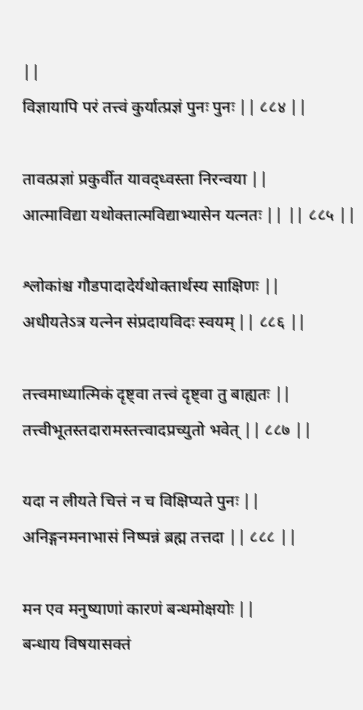||
विज्ञायापि परं तत्त्वं कुर्यात्प्रज्ञं पुनः पुनः || ८८४ ||

तावत्प्रज्ञां प्रकुर्वीत यावद्ध्वस्ता निरन्वया ||
आत्माविद्या यथोक्तात्मविद्याभ्यासेन यत्नतः || || ८८५ ||

श्लोकांश्च गौडपादादेर्यथोक्तार्थस्य साक्षिणः ||
अधीयतेऽत्र यत्नेन संप्रदायविदः स्वयम् || ८८६ ||

तत्त्वमाध्यात्मिकं दृष्ट्वा तत्त्वं दृष्ट्वा तु बाह्यतः ||
तत्त्वीभूतस्तदारामस्तत्त्वादप्रच्युतो भवेत् || ८८७ ||

यदा न लीयते चित्तं न च विक्षिप्यते पुनः ||
अनिङ्गनमनाभासं निष्पन्नं ब्रह्म तत्तदा || ८८८ ||

मन एव मनुष्याणां कारणं बन्धमोक्षयोः ||
बन्धाय विषयासक्तं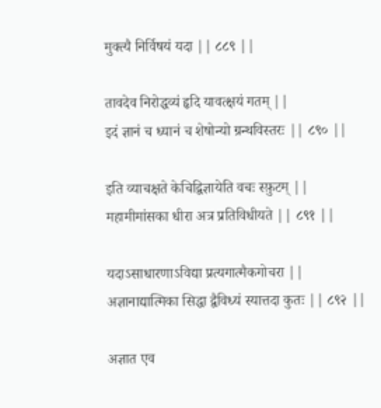मुक्त्यै निर्विषयं यदा || ८८९ ||

तावदेव निरोद्धव्यं हृदि यावत्क्षयं गतम् ||
इदं ज्ञानं च ध्यानं च शेषोन्यो ग्रन्थविस्तरः || ८९० ||

इति व्याचक्षते केचिद्विज्ञायेति वचः स्फ़ुटम् ||
महामीमांसका धीरा अत्र प्रतिविधीयते || ८९१ ||

यदाऽसाधारणाऽविद्या प्रत्यगात्मैकगोचरा ||
अज्ञानाद्यात्मिका सिद्धा द्वैविध्यं स्यात्तदा कुतः || ८९२ ||

अज्ञात एव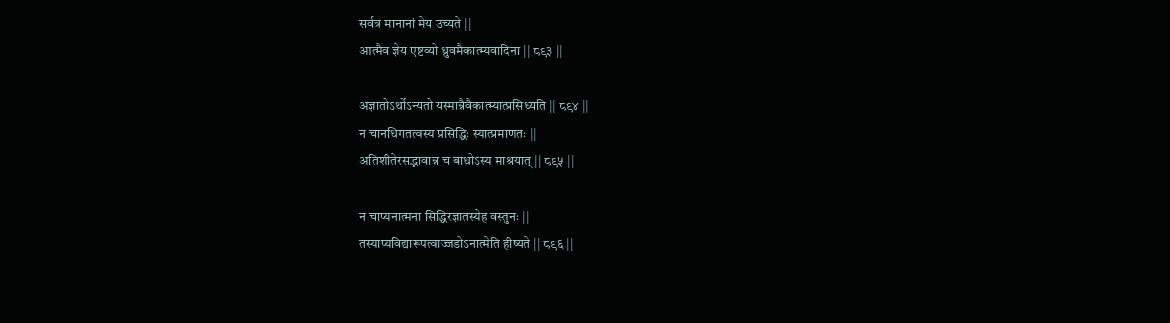सर्वत्र मानानां मेय उच्यते ||
आत्मैव ज्ञेय एष्टव्यो ध्रुवमैकात्म्यवादिना || ८९३ ||

अज्ञातोऽर्थोऽन्यतो यस्मान्नैवैकात्म्यात्प्रसिध्यति || ८९४ ||
न चानधिगतत्वस्य प्रसिद्धिः स्यात्प्रमाणतः ||
अतिशीतेरसद्भावान्न च बाधोऽस्य माश्रयात् || ८९५ ||

न चाप्यनात्मना सिद्धिरज्ञातस्येह वस्तुनः ||
तस्याप्यविद्यारूपत्वाज्जडोऽनात्मेति हीष्यते || ८९६ ||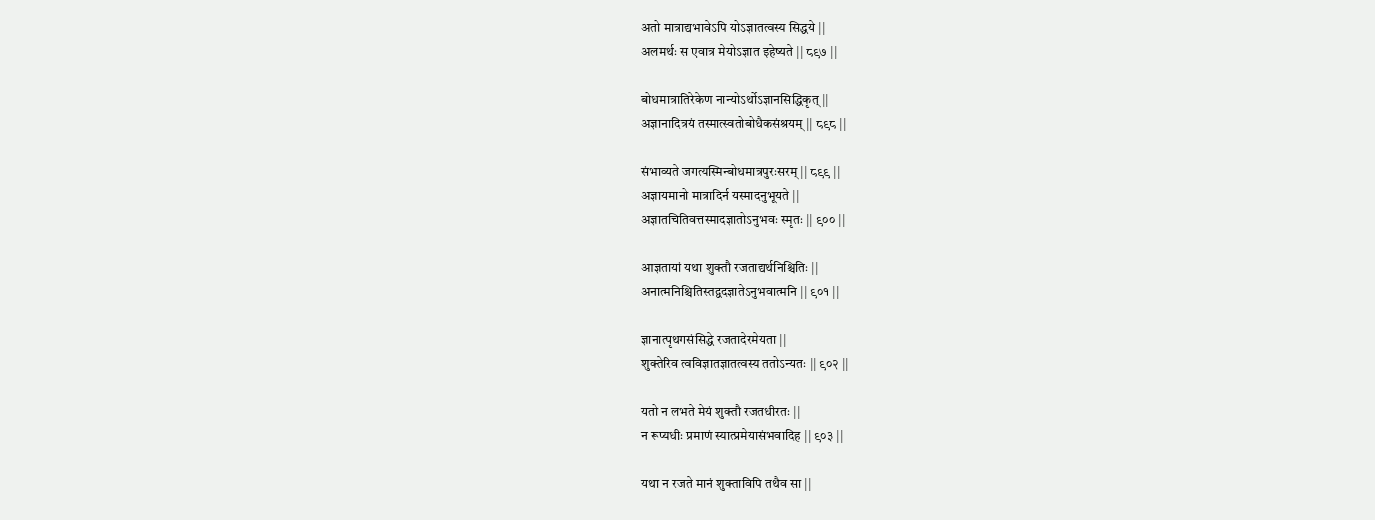अतो मात्राद्यभावेऽपि योऽज्ञातत्वस्य सिद्धये ||
अलमर्थः स एवात्र मेयोऽज्ञात इहेष्यते || ८९७ ||

बोधमात्रातिरेकेण नान्योऽर्थोऽज्ञानसिद्धिकृत् ||
अज्ञानादित्रयं तस्मात्स्वतोबोधैकसंश्रयम् || ८९८ ||

संभाव्यते जगत्यस्मिन्बोधमात्रपुरःसरम् || ८९९ ||
अज्ञायमानो मात्रादिर्न यस्मादनुभूयते ||
अज्ञातचितिवत्तस्मादज्ञातोऽनुभवः स्मृतः || ९०० ||

आज्ञतायां यथा शुक्तौ रजताद्यर्थनिश्चितिः ||
अनात्मनिश्चितिस्तद्वदज्ञातेऽनुभवात्मनि || ९०१ ||

ज्ञानात्पृथगसंसिद्धे रजतादेरमेयता ||
शुक्तेरिव त्वविज्ञातज्ञातत्वस्य ततोऽन्यतः || ९०२ ||

यतो न लभते मेयं शुक्तौ रजतधीरतः ||
न रूप्यधीः प्रमाणं स्यात्प्रमेयासंभवादिह || ९०३ ||

यथा न रजते मानं शुक्ताविपि तथैव सा ||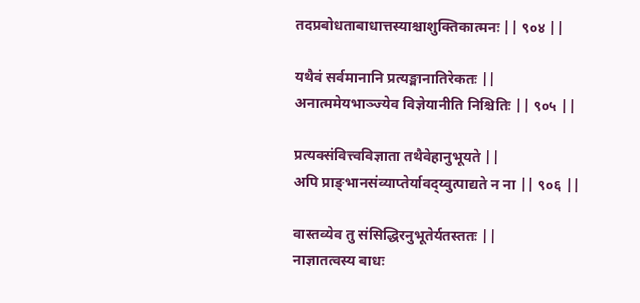तदप्रबोधताबाधात्तस्याश्चाशुक्तिकात्मनः || ९०४ ||

यथैवं सर्वमानानि प्रत्यङ्मानातिरेकतः ||
अनात्ममेयभाञ्ज्येव विज्ञेयानीति निश्चितिः || ९०५ ||

प्रत्यक्संवित्त्वविज्ञाता तथैवेहानुभूयते ||
अपि प्राङ्भानसंव्याप्तेर्यावद्य्वुत्पाद्यते न ना || ९०६ ||

वास्तव्येव तु संसिद्धिरनुभूतेर्यतस्ततः ||
नाज्ञातत्वस्य बाधः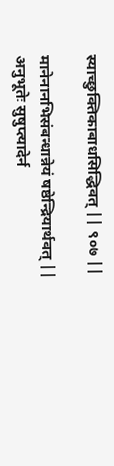स्याच्छुक्तिकाबाधसिद्धिवत् || ९०७ ||

मानेनानभिसंबन्धान्नेयं षष्ठेन्द्रियार्थवत् ||
अनुभूतेः सुषुप्त्यादेर्न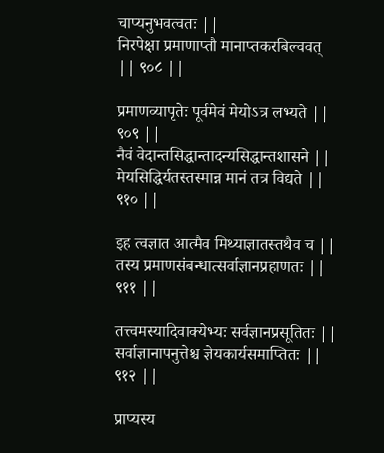चाप्यनुभवत्वतः ||
निरपेक्षा प्रमाणाप्तौ मानाप्तकरबिल्ववत् || ९०८ ||

प्रमाणव्यापृतेः पूर्वमेवं मेयोऽत्र लभ्यते || ९०९ ||
नैवं वेदान्तसिद्धान्तादन्यसिद्धान्तशासने ||
मेयसिद्धिर्यतस्तस्मान्न मानं तत्र विद्यते || ९१० ||

इह त्वज्ञात आत्मैव मिथ्याज्ञातस्तथैव च ||
तस्य प्रमाणसंबन्धात्सर्वाज्ञानप्रहाणतः || ९११ ||

तत्त्वमस्यादिवाक्येभ्यः सर्वज्ञानप्रसूतितः ||
सर्वाज्ञानापनुत्तेश्च ज्ञेयकार्यसमाप्तितः || ९१२ ||

प्राप्यस्य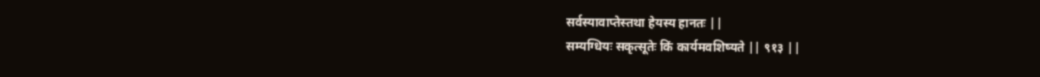सर्वस्यावाप्तेस्तथा हेयस्य हानतः ||
सम्यग्धियः सकृत्सूतेः किं कार्यमवशिष्यते || ९१३ ||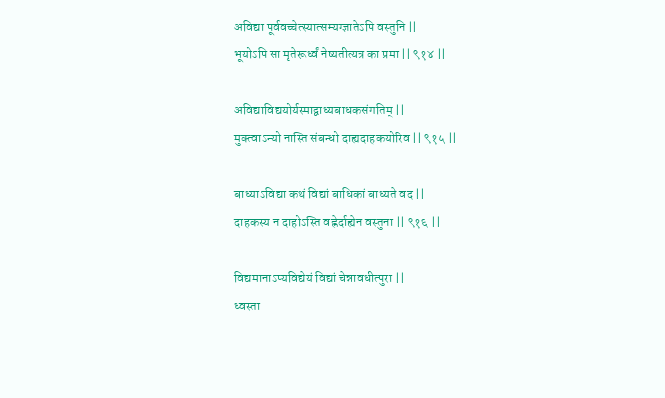अविद्या पूर्ववच्चेत्स्यात्सम्यग्ज्ञातेऽपि वस्तुनि ||
भूयोऽपि सा मृतेरूर्ध्वं नेष्यतीत्यत्र का प्रमा || ९१४ ||

अविद्याविद्ययोर्यस्माद्वाध्यबाधकसंगतिम् ||
मुक्त्वाऽन्यो नास्ति संबन्धो दाह्यदाहकयोरिव || ९१५ ||

बाध्याऽविद्या कथं विद्यां बाधिकां बाध्यते वद ||
दाहकस्य न दाहोऽस्ति वह्नेर्दाह्येन वस्तुना || ९१६ ||

विद्यमानाऽप्यविद्येयं विद्यां चेन्नावधीत्पुरा ||
ध्वस्ता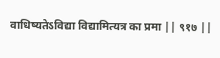वाधिष्यतेऽविद्या विद्यामित्यत्र का प्रमा || ९१७ ||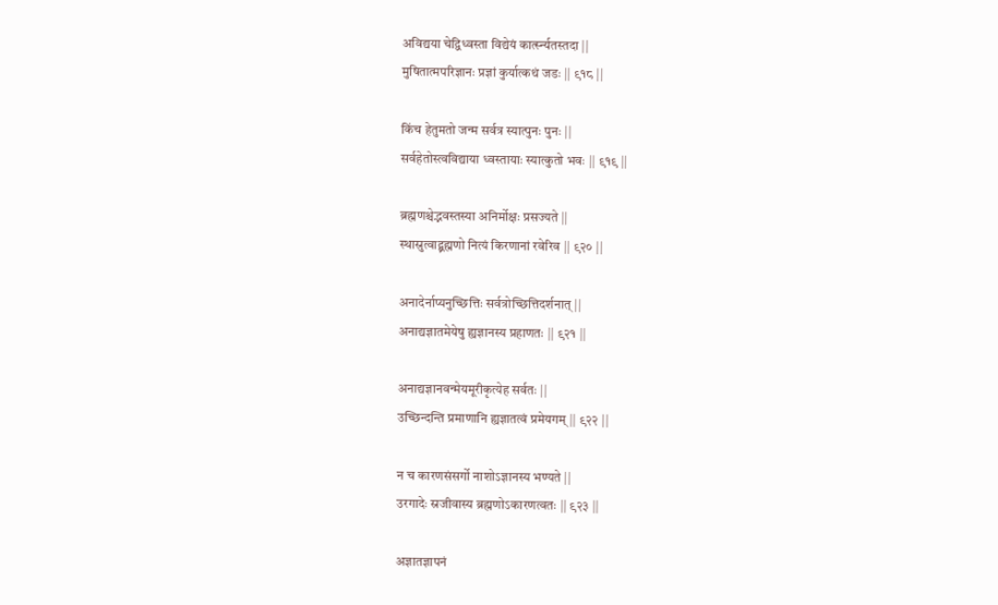अविद्यया चेद्विध्वस्ता विद्येयं कार्त्स्न्यतस्तदा ||
मुषितात्मपरिज्ञानः प्रज्ञां कुर्यात्कथं जडः || ९१८ ||

किंच हेतुमतो जन्म सर्वत्र स्यात्पुनः पुनः ||
सर्वहेतोस्त्वविद्याया ध्वस्तायाः स्यात्कुतो भवः || ९१९ ||

ब्रह्मणश्चेद्भवस्तस्या अनिर्मोक्षः प्रसज्यते ||
स्थास्रुत्वाद्ब्रह्मणो नित्यं किरणानां रवेरिव || ९२० ||

अनादेर्नाप्यनुच्छित्तिः सर्वत्रोच्छित्तिदर्शनात् ||
अनाद्यज्ञातमेयेषु ह्यज्ञानस्य प्रहाणतः || ९२१ ||

अनाद्यज्ञानवन्मेयमूरीकृत्येह सर्वतः ||
उच्छिन्दन्ति प्रमाणानि ह्यज्ञातत्वं प्रमेयगम् || ९२२ ||

न च कारणसंसर्गो नाशोऽज्ञानस्य भण्यते ||
उरगादेः स्रजीवास्य ब्रह्मणोऽकारणत्वतः || ९२३ ||

अज्ञातज्ञापनं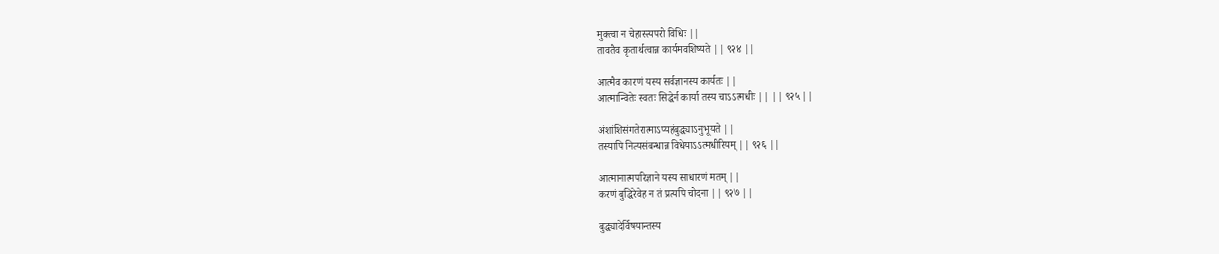मुक्त्वा न चेहास्त्यपरो विधिः ||
तावतैव कृतार्थत्वान्न कार्यमवशिष्यते || ९२४ ||

आत्मैव कारणं यस्य सर्वज्ञानस्य कार्यतः ||
आत्मान्वितेः स्वतः सिद्धेर्न कार्या तस्य चाऽऽत्मधीः || || ९२५ ||

अंशांशिसंगतेरात्माऽप्यहंबुद्ध्याऽनुभूयते ||
तस्यापि नित्यसंबन्धान्न विधेयाऽऽत्मधीरियम् || ९२६ ||

आत्मानात्मपरिज्ञाने यस्य साधारणं मतम् ||
करणं बुद्धिरेवेह न तं प्रत्यपि चोदना || ९२७ ||

बुद्ध्यादेर्विषयान्तस्य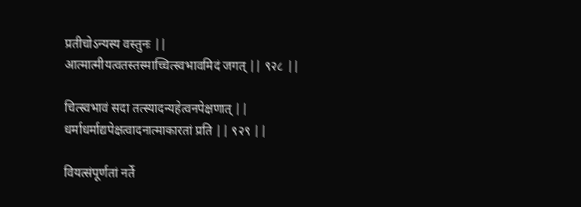प्रतीचोऽन्यस्य वस्तुनः ||
आत्मात्मीयत्वतस्तस्माच्चित्स्वभावमिदं जगत् || ९२८ ||

चित्स्वभावं सदा तत्स्यादन्यहेत्वनपेक्षणात् ||
धर्माधर्माद्यपेक्षत्वादनात्माकारतां प्रति || ९२९ ||

वियत्संपूर्णतां नर्ते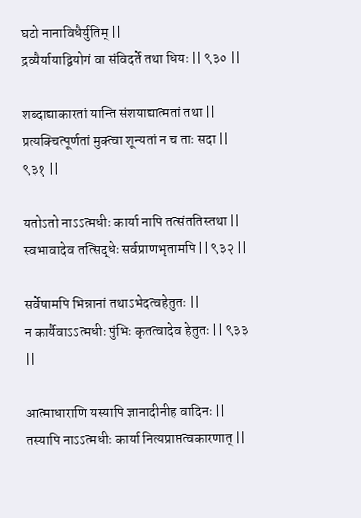घटो नानाविधैर्युतिम् ||
द्रव्यैर्यायाद्वियोगं वा संविदर्ते तथा धियः || ९३० ||

शब्दाद्याकारतां यान्ति संशयाद्यात्मतां तथा ||
प्रत्यक्चित्पूर्णतां मुक्त्वा शून्यतां न च ताः सदा || ९३१ ||

यतोऽतो नाऽऽत्मधीः कार्या नापि तत्संततिस्तथा ||
स्वभावादेव तत्सिद्धेः सर्वप्राणभृतामपि || ९३२ ||

सर्वेषामपि भिन्नानां तथाऽभेदत्वहेतुतः ||
न कार्यैवाऽऽत्मधीः पुंभिः कृतत्वादेव हेतुतः || ९३३ ||

आत्माधाराणि यस्यापि ज्ञानादीनीह वादिनः ||
तस्यापि नाऽऽत्मधीः कार्या नित्यप्राप्तत्वकारणात् ||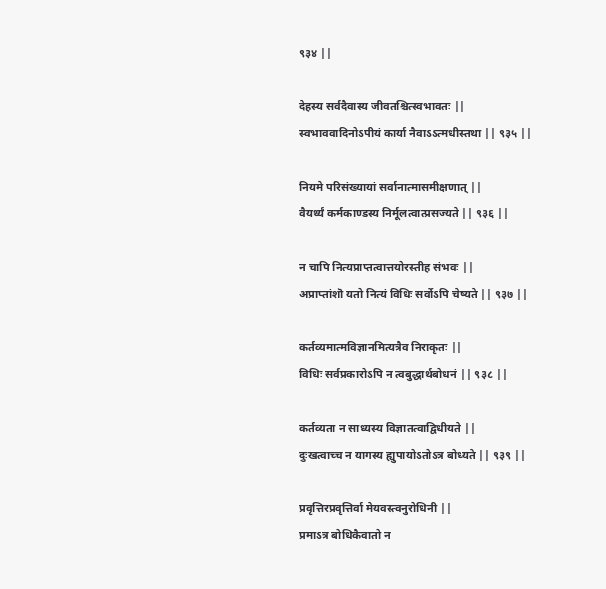९३४ ||

देहस्य सर्वदैवास्य जीवतश्चित्स्वभावतः ||
स्वभाववादिनोऽपीयं कार्या नैवाऽऽत्मधीस्तथा || ९३५ ||

नियमे परिसंख्यायां सर्वानात्मासमीक्षणात् ||
वैयर्थ्यं कर्मकाण्डस्य निर्मूलत्वात्प्रसज्यते || ९३६ ||

न चापि नित्यप्राप्तत्वात्तयोरस्तीह संभवः ||
अप्राप्तांशॊ यतो नित्यं विधिः सर्वोऽपि चेष्यते || ९३७ ||

कर्तव्यमात्मविज्ञानमित्यत्रैव निराकृतः ||
विधिः सर्वप्रकारोऽपि न त्वबुद्धार्थबोधनं || ९३८ ||

कर्तव्यता न साध्यस्य विज्ञातत्वाद्विधीयते ||
दुःखत्वाच्च न यागस्य ह्युपायोऽतोऽत्र बोध्यते || ९३९ ||

प्रवृत्तिरप्रवृत्तिर्वा मेयवस्त्वनुरोधिनी ||
प्रमाऽत्र बोधिकैवातो न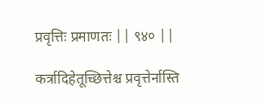प्रवृत्तिः प्रमाणतः || ९४० ||

कर्त्रादिहेतूच्छित्तेश्च प्रवृत्तेर्नास्ति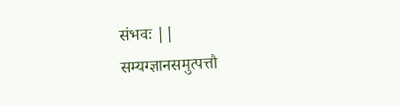संभवः ||
सम्यग्ज्ञानसमुत्पत्तौ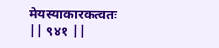मेयस्याकारकत्वतः || ९४१ ||